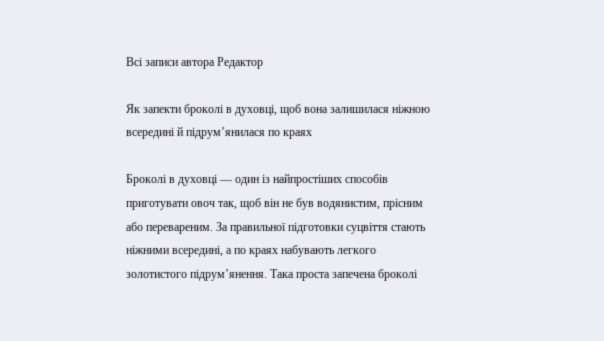Всі записи автора Редактор

Як запекти броколі в духовці, щоб вона залишилася ніжною всередині й підрум’янилася по краях

Броколі в духовці — один із найпростіших способів приготувати овоч так, щоб він не був водянистим, прісним або перевареним. За правильної підготовки суцвіття стають ніжними всередині, а по краях набувають легкого золотистого підрум’янення. Така проста запечена броколі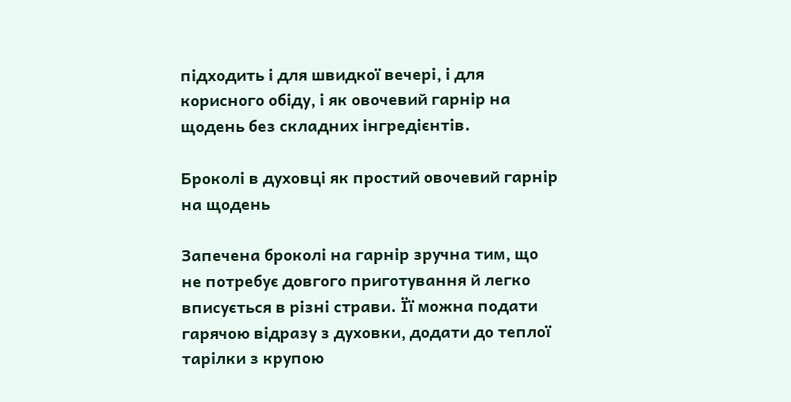підходить і для швидкої вечері, і для корисного обіду, і як овочевий гарнір на щодень без складних інгредієнтів.

Броколі в духовці як простий овочевий гарнір на щодень

Запечена броколі на гарнір зручна тим, що не потребує довгого приготування й легко вписується в різні страви. Її можна подати гарячою відразу з духовки, додати до теплої тарілки з крупою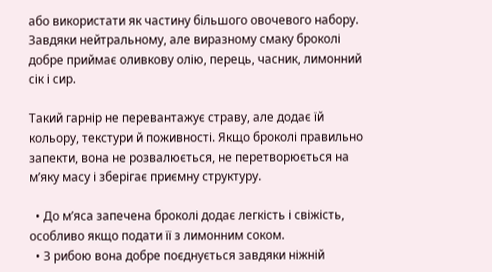або використати як частину більшого овочевого набору. Завдяки нейтральному, але виразному смаку броколі добре приймає оливкову олію, перець, часник, лимонний сік і сир.

Такий гарнір не перевантажує страву, але додає їй кольору, текстури й поживності. Якщо броколі правильно запекти, вона не розвалюється, не перетворюється на м’яку масу і зберігає приємну структуру.

  • До м’яса запечена броколі додає легкість і свіжість, особливо якщо подати її з лимонним соком.
  • З рибою вона добре поєднується завдяки ніжній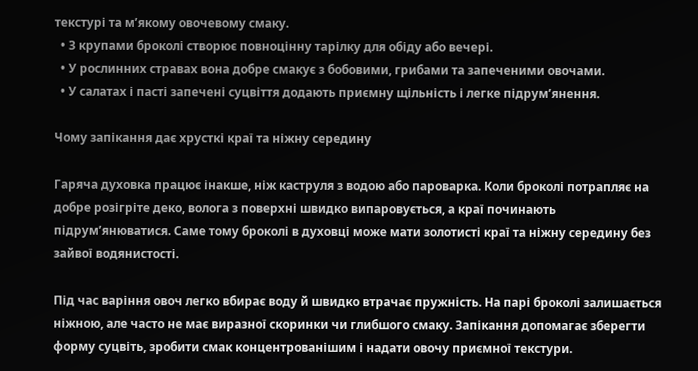текстурі та м’якому овочевому смаку.
  • З крупами броколі створює повноцінну тарілку для обіду або вечері.
  • У рослинних стравах вона добре смакує з бобовими, грибами та запеченими овочами.
  • У салатах і пасті запечені суцвіття додають приємну щільність і легке підрум’янення.

Чому запікання дає хрусткі краї та ніжну середину

Гаряча духовка працює інакше, ніж каструля з водою або пароварка. Коли броколі потрапляє на добре розігріте деко, волога з поверхні швидко випаровується, а краї починають підрум’янюватися. Саме тому броколі в духовці може мати золотисті краї та ніжну середину без зайвої водянистості.

Під час варіння овоч легко вбирає воду й швидко втрачає пружність. На парі броколі залишається ніжною, але часто не має виразної скоринки чи глибшого смаку. Запікання допомагає зберегти форму суцвіть, зробити смак концентрованішим і надати овочу приємної текстури.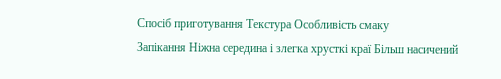Спосіб приготування Текстура Особливість смаку
Запікання Ніжна середина і злегка хрусткі краї Більш насичений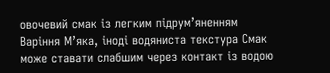овочевий смак із легким підрум’яненням
Варіння М’яка, іноді водяниста текстура Смак може ставати слабшим через контакт із водою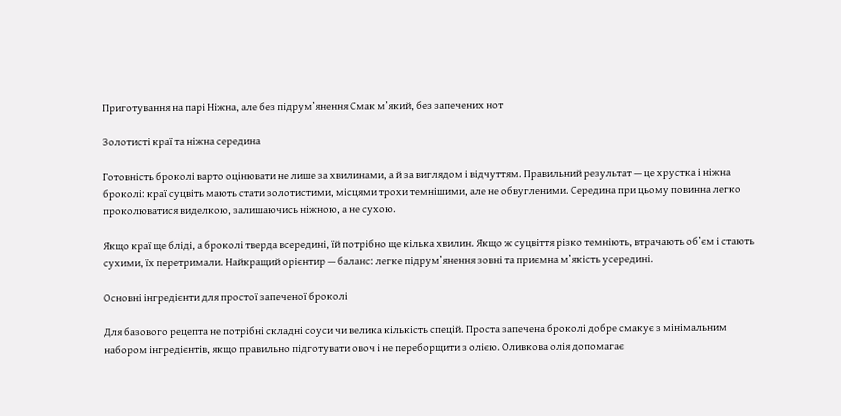Приготування на парі Ніжна, але без підрум’янення Смак м’який, без запечених нот

Золотисті краї та ніжна середина

Готовність броколі варто оцінювати не лише за хвилинами, а й за виглядом і відчуттям. Правильний результат — це хрустка і ніжна броколі: краї суцвіть мають стати золотистими, місцями трохи темнішими, але не обвугленими. Середина при цьому повинна легко проколюватися виделкою, залишаючись ніжною, а не сухою.

Якщо краї ще бліді, а броколі тверда всередині, їй потрібно ще кілька хвилин. Якщо ж суцвіття різко темніють, втрачають об’єм і стають сухими, їх перетримали. Найкращий орієнтир — баланс: легке підрум’янення зовні та приємна м’якість усередині.

Основні інгредієнти для простої запеченої броколі

Для базового рецепта не потрібні складні соуси чи велика кількість спецій. Проста запечена броколі добре смакує з мінімальним набором інгредієнтів, якщо правильно підготувати овоч і не переборщити з олією. Оливкова олія допомагає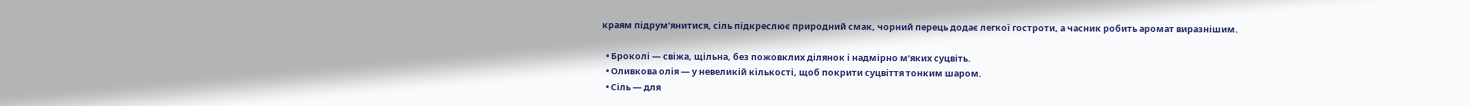краям підрум’янитися, сіль підкреслює природний смак, чорний перець додає легкої гостроти, а часник робить аромат виразнішим.

  • Броколі — свіжа, щільна, без пожовклих ділянок і надмірно м’яких суцвіть.
  • Оливкова олія — у невеликій кількості, щоб покрити суцвіття тонким шаром.
  • Сіль — для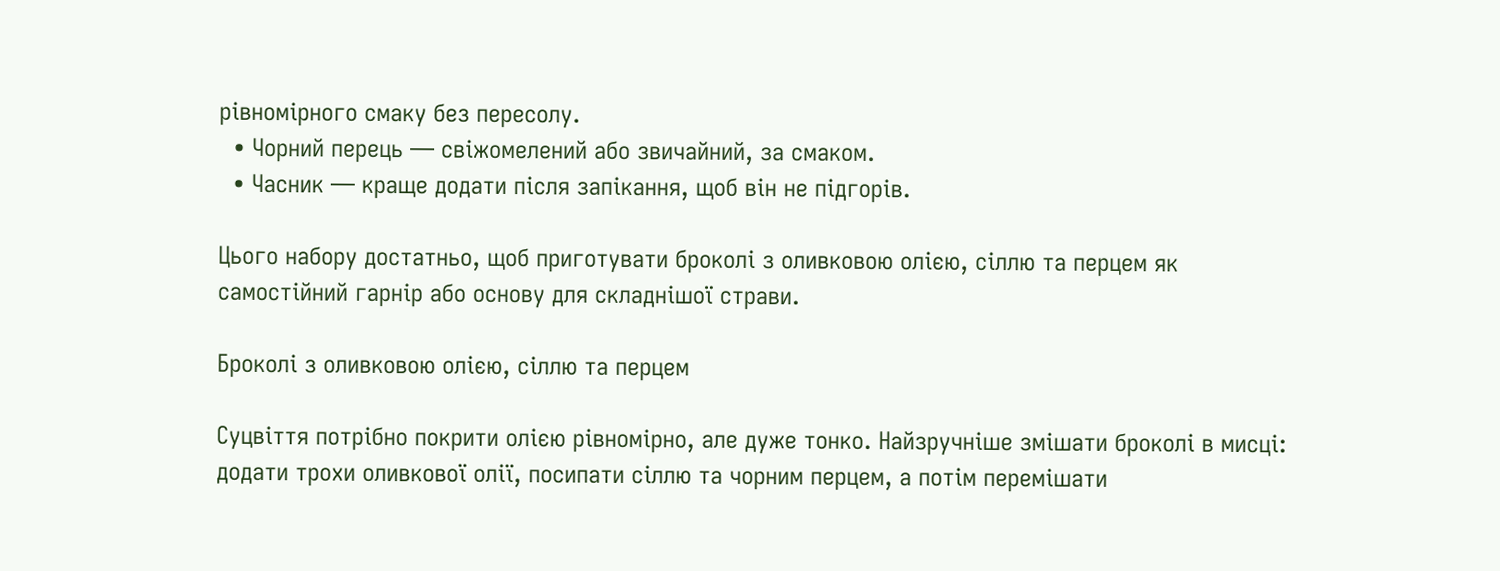рівномірного смаку без пересолу.
  • Чорний перець — свіжомелений або звичайний, за смаком.
  • Часник — краще додати після запікання, щоб він не підгорів.

Цього набору достатньо, щоб приготувати броколі з оливковою олією, сіллю та перцем як самостійний гарнір або основу для складнішої страви.

Броколі з оливковою олією, сіллю та перцем

Суцвіття потрібно покрити олією рівномірно, але дуже тонко. Найзручніше змішати броколі в мисці: додати трохи оливкової олії, посипати сіллю та чорним перцем, а потім перемішати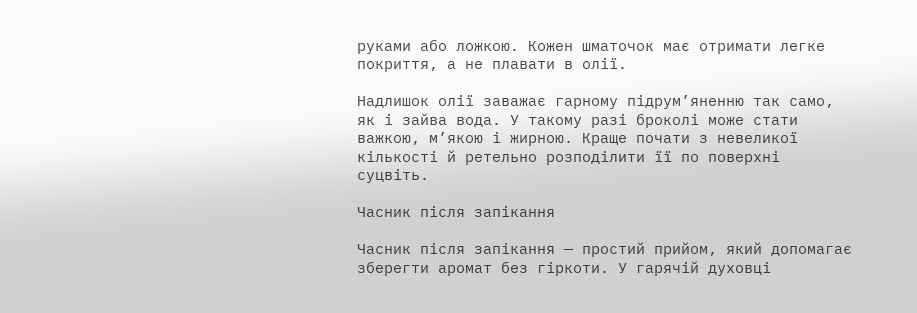руками або ложкою. Кожен шматочок має отримати легке покриття, а не плавати в олії.

Надлишок олії заважає гарному підрум’яненню так само, як і зайва вода. У такому разі броколі може стати важкою, м’якою і жирною. Краще почати з невеликої кількості й ретельно розподілити її по поверхні суцвіть.

Часник після запікання

Часник після запікання — простий прийом, який допомагає зберегти аромат без гіркоти. У гарячій духовці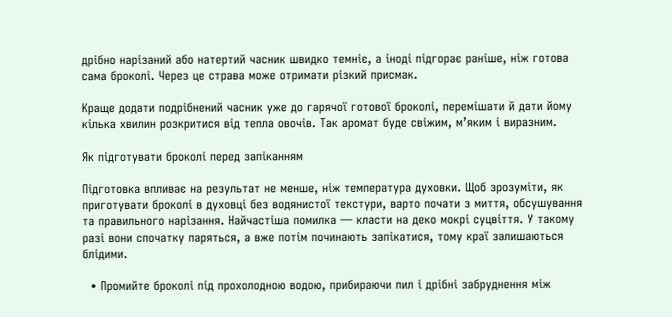дрібно нарізаний або натертий часник швидко темніє, а іноді підгорає раніше, ніж готова сама броколі. Через це страва може отримати різкий присмак.

Краще додати подрібнений часник уже до гарячої готової броколі, перемішати й дати йому кілька хвилин розкритися від тепла овочів. Так аромат буде свіжим, м’яким і виразним.

Як підготувати броколі перед запіканням

Підготовка впливає на результат не менше, ніж температура духовки. Щоб зрозуміти, як приготувати броколі в духовці без водянистої текстури, варто почати з миття, обсушування та правильного нарізання. Найчастіша помилка — класти на деко мокрі суцвіття. У такому разі вони спочатку паряться, а вже потім починають запікатися, тому краї залишаються блідими.

  • Промийте броколі під прохолодною водою, прибираючи пил і дрібні забруднення між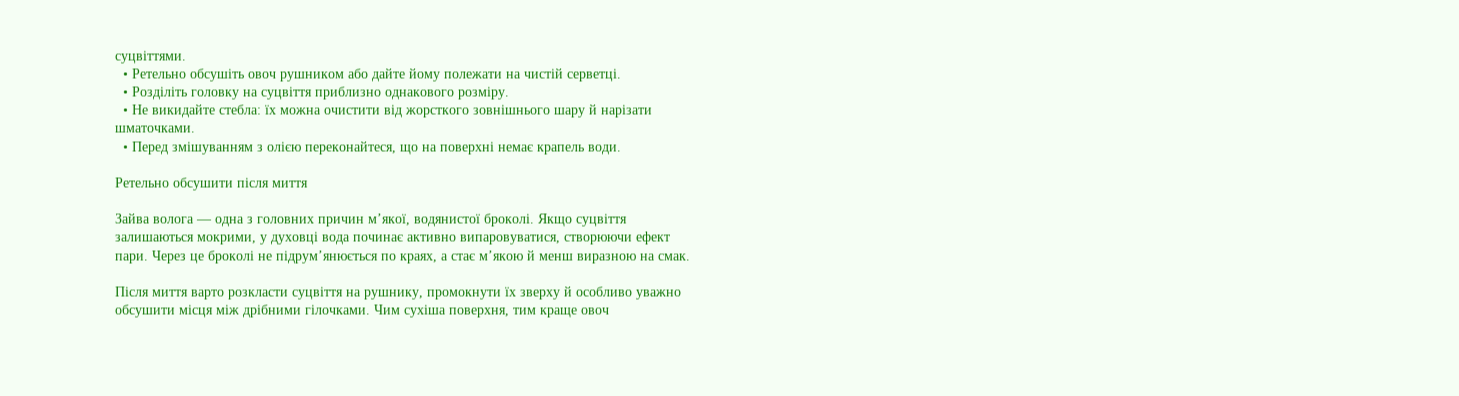суцвіттями.
  • Ретельно обсушіть овоч рушником або дайте йому полежати на чистій серветці.
  • Розділіть головку на суцвіття приблизно однакового розміру.
  • Не викидайте стебла: їх можна очистити від жорсткого зовнішнього шару й нарізати шматочками.
  • Перед змішуванням з олією переконайтеся, що на поверхні немає крапель води.

Ретельно обсушити після миття

Зайва волога — одна з головних причин м’якої, водянистої броколі. Якщо суцвіття залишаються мокрими, у духовці вода починає активно випаровуватися, створюючи ефект пари. Через це броколі не підрум’янюється по краях, а стає м’якою й менш виразною на смак.

Після миття варто розкласти суцвіття на рушнику, промокнути їх зверху й особливо уважно обсушити місця між дрібними гілочками. Чим сухіша поверхня, тим краще овоч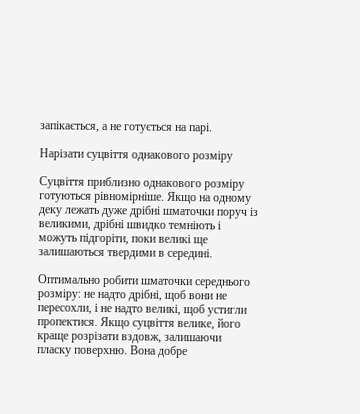запікається, а не готується на парі.

Нарізати суцвіття однакового розміру

Суцвіття приблизно однакового розміру готуються рівномірніше. Якщо на одному деку лежать дуже дрібні шматочки поруч із великими, дрібні швидко темніють і можуть підгоріти, поки великі ще залишаються твердими в середині.

Оптимально робити шматочки середнього розміру: не надто дрібні, щоб вони не пересохли, і не надто великі, щоб устигли пропектися. Якщо суцвіття велике, його краще розрізати вздовж, залишаючи пласку поверхню. Вона добре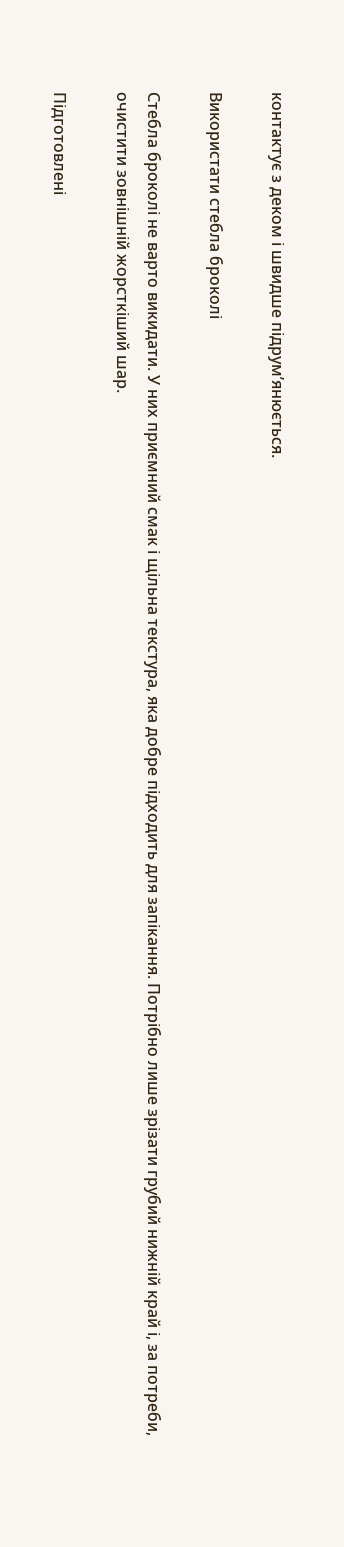контактує з деком і швидше підрум’янюється.

Використати стебла броколі

Стебла броколі не варто викидати. У них приємний смак і щільна текстура, яка добре підходить для запікання. Потрібно лише зрізати грубий нижній край і, за потреби, очистити зовнішній жорсткіший шар.

Підготовлені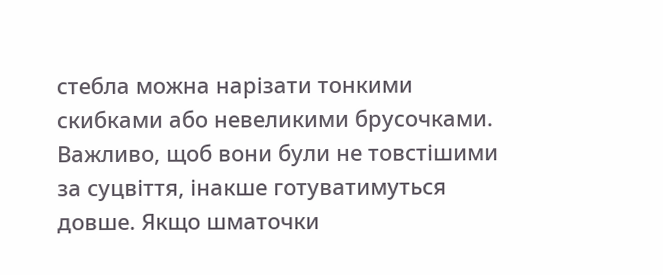стебла можна нарізати тонкими скибками або невеликими брусочками. Важливо, щоб вони були не товстішими за суцвіття, інакше готуватимуться довше. Якщо шматочки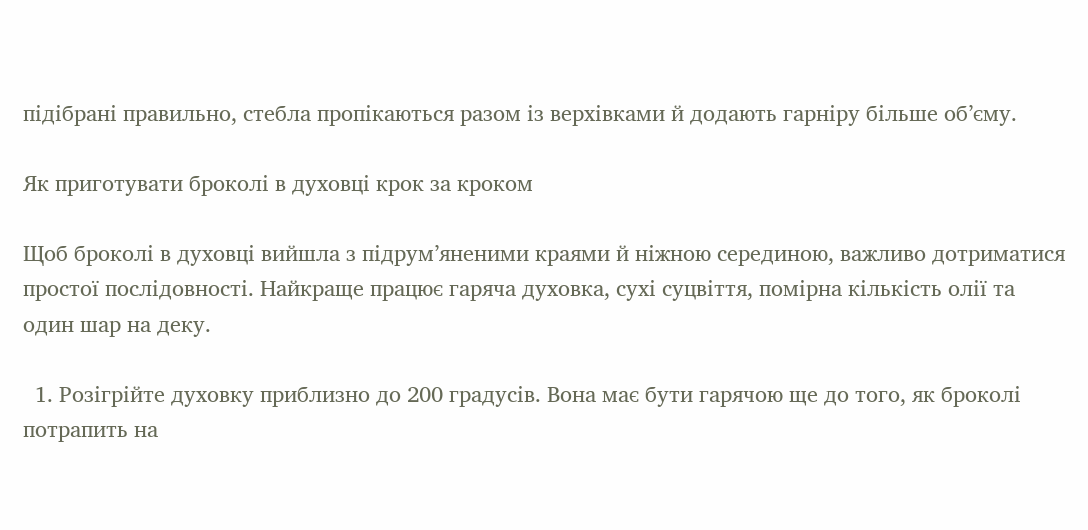підібрані правильно, стебла пропікаються разом із верхівками й додають гарніру більше об’єму.

Як приготувати броколі в духовці крок за кроком

Щоб броколі в духовці вийшла з підрум’яненими краями й ніжною серединою, важливо дотриматися простої послідовності. Найкраще працює гаряча духовка, сухі суцвіття, помірна кількість олії та один шар на деку.

  1. Розігрійте духовку приблизно до 200 градусів. Вона має бути гарячою ще до того, як броколі потрапить на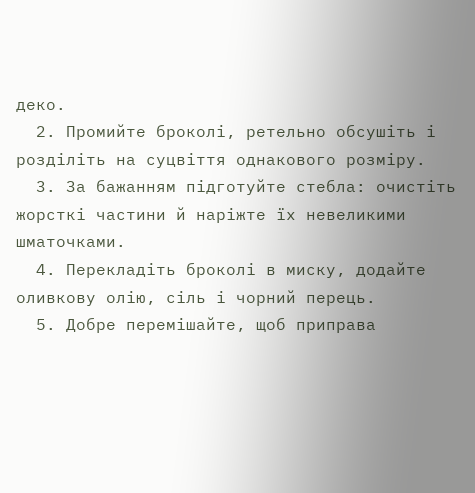деко.
  2. Промийте броколі, ретельно обсушіть і розділіть на суцвіття однакового розміру.
  3. За бажанням підготуйте стебла: очистіть жорсткі частини й наріжте їх невеликими шматочками.
  4. Перекладіть броколі в миску, додайте оливкову олію, сіль і чорний перець.
  5. Добре перемішайте, щоб приправа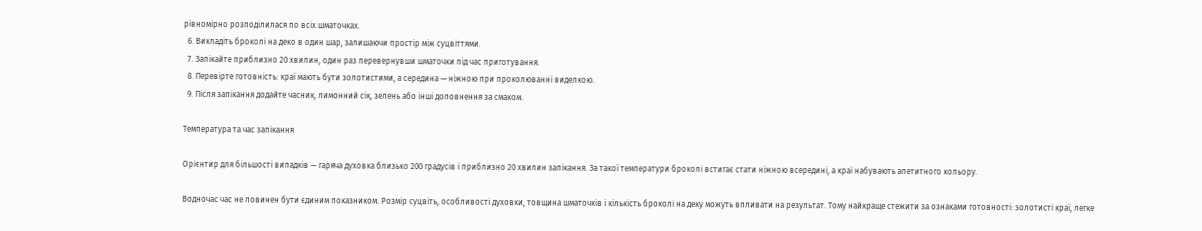рівномірно розподілилася по всіх шматочках.
  6. Викладіть броколі на деко в один шар, залишаючи простір між суцвіттями.
  7. Запікайте приблизно 20 хвилин, один раз перевернувши шматочки під час приготування.
  8. Перевірте готовність: краї мають бути золотистими, а середина — ніжною при проколюванні виделкою.
  9. Після запікання додайте часник, лимонний сік, зелень або інші доповнення за смаком.

Температура та час запікання

Орієнтир для більшості випадків — гаряча духовка близько 200 градусів і приблизно 20 хвилин запікання. За такої температури броколі встигає стати ніжною всередині, а краї набувають апетитного кольору.

Водночас час не повинен бути єдиним показником. Розмір суцвіть, особливості духовки, товщина шматочків і кількість броколі на деку можуть впливати на результат. Тому найкраще стежити за ознаками готовності: золотисті краї, легке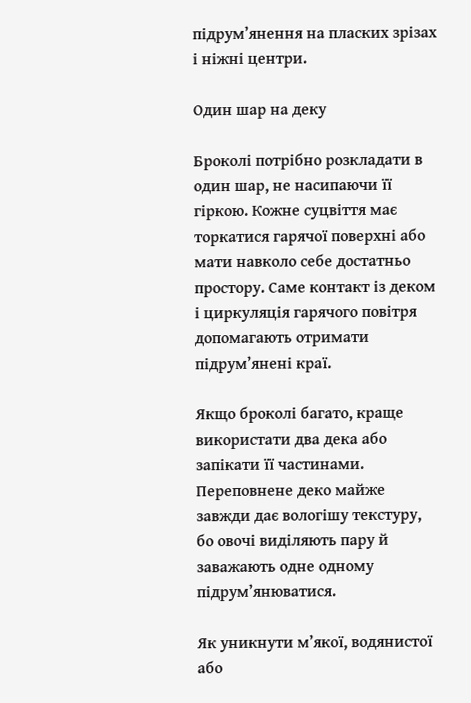підрум’янення на пласких зрізах і ніжні центри.

Один шар на деку

Броколі потрібно розкладати в один шар, не насипаючи її гіркою. Кожне суцвіття має торкатися гарячої поверхні або мати навколо себе достатньо простору. Саме контакт із деком і циркуляція гарячого повітря допомагають отримати підрум’янені краї.

Якщо броколі багато, краще використати два дека або запікати її частинами. Переповнене деко майже завжди дає вологішу текстуру, бо овочі виділяють пару й заважають одне одному підрум’янюватися.

Як уникнути м’якої, водянистої або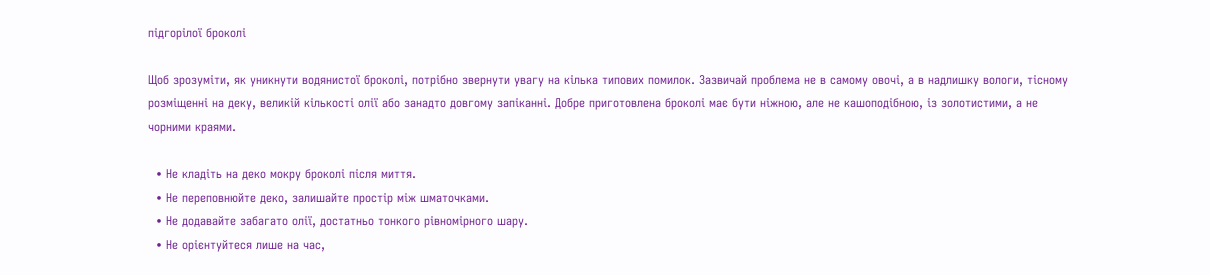підгорілої броколі

Щоб зрозуміти, як уникнути водянистої броколі, потрібно звернути увагу на кілька типових помилок. Зазвичай проблема не в самому овочі, а в надлишку вологи, тісному розміщенні на деку, великій кількості олії або занадто довгому запіканні. Добре приготовлена броколі має бути ніжною, але не кашоподібною, із золотистими, а не чорними краями.

  • Не кладіть на деко мокру броколі після миття.
  • Не переповнюйте деко, залишайте простір між шматочками.
  • Не додавайте забагато олії, достатньо тонкого рівномірного шару.
  • Не орієнтуйтеся лише на час,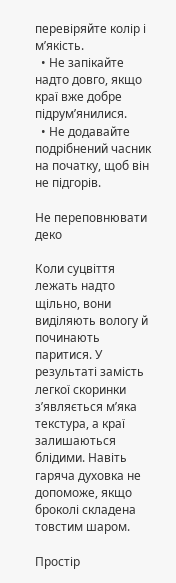перевіряйте колір і м’якість.
  • Не запікайте надто довго, якщо краї вже добре підрум’янилися.
  • Не додавайте подрібнений часник на початку, щоб він не підгорів.

Не переповнювати деко

Коли суцвіття лежать надто щільно, вони виділяють вологу й починають паритися. У результаті замість легкої скоринки з’являється м’яка текстура, а краї залишаються блідими. Навіть гаряча духовка не допоможе, якщо броколі складена товстим шаром.

Простір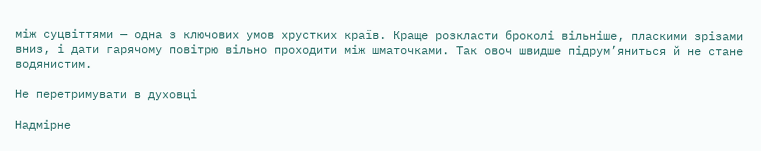між суцвіттями — одна з ключових умов хрустких країв. Краще розкласти броколі вільніше, пласкими зрізами вниз, і дати гарячому повітрю вільно проходити між шматочками. Так овоч швидше підрум’яниться й не стане водянистим.

Не перетримувати в духовці

Надмірне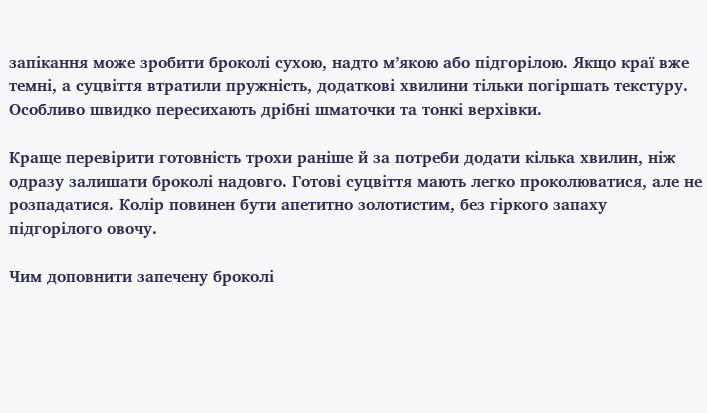запікання може зробити броколі сухою, надто м’якою або підгорілою. Якщо краї вже темні, а суцвіття втратили пружність, додаткові хвилини тільки погіршать текстуру. Особливо швидко пересихають дрібні шматочки та тонкі верхівки.

Краще перевірити готовність трохи раніше й за потреби додати кілька хвилин, ніж одразу залишати броколі надовго. Готові суцвіття мають легко проколюватися, але не розпадатися. Колір повинен бути апетитно золотистим, без гіркого запаху підгорілого овочу.

Чим доповнити запечену броколі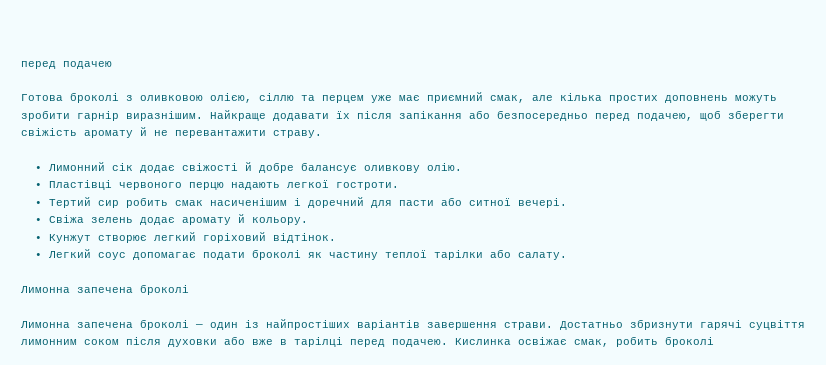перед подачею

Готова броколі з оливковою олією, сіллю та перцем уже має приємний смак, але кілька простих доповнень можуть зробити гарнір виразнішим. Найкраще додавати їх після запікання або безпосередньо перед подачею, щоб зберегти свіжість аромату й не перевантажити страву.

  • Лимонний сік додає свіжості й добре балансує оливкову олію.
  • Пластівці червоного перцю надають легкої гостроти.
  • Тертий сир робить смак насиченішим і доречний для пасти або ситної вечері.
  • Свіжа зелень додає аромату й кольору.
  • Кунжут створює легкий горіховий відтінок.
  • Легкий соус допомагає подати броколі як частину теплої тарілки або салату.

Лимонна запечена броколі

Лимонна запечена броколі — один із найпростіших варіантів завершення страви. Достатньо збризнути гарячі суцвіття лимонним соком після духовки або вже в тарілці перед подачею. Кислинка освіжає смак, робить броколі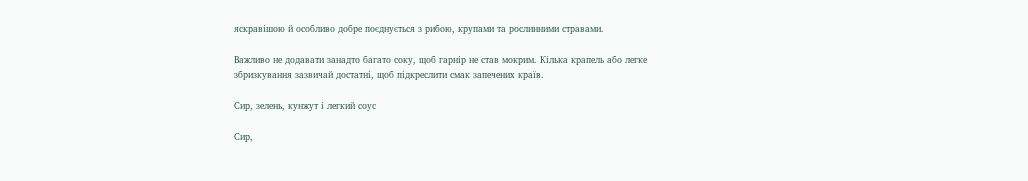яскравішою й особливо добре поєднується з рибою, крупами та рослинними стравами.

Важливо не додавати занадто багато соку, щоб гарнір не став мокрим. Кілька крапель або легке збризкування зазвичай достатні, щоб підкреслити смак запечених країв.

Сир, зелень, кунжут і легкий соус

Сир,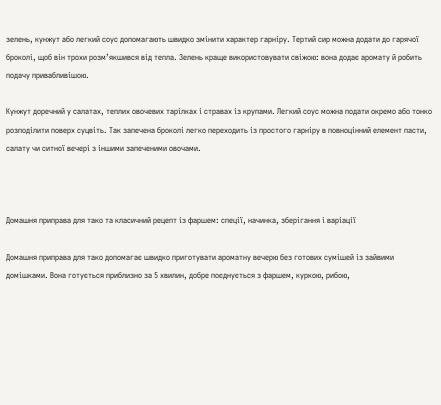зелень, кунжут або легкий соус допомагають швидко змінити характер гарніру. Тертий сир можна додати до гарячої броколі, щоб він трохи розм’якшився від тепла. Зелень краще використовувати свіжою: вона додає аромату й робить подачу привабливішою.

Кунжут доречний у салатах, теплих овочевих тарілках і стравах із крупами. Легкий соус можна подати окремо або тонко розподілити поверх суцвіть. Так запечена броколі легко переходить із простого гарніру в повноцінний елемент пасти, салату чи ситної вечері з іншими запеченими овочами.



Домашня приправа для тако та класичний рецепт із фаршем: спеції, начинка, зберігання і варіації

Домашня приправа для тако допомагає швидко приготувати ароматну вечерю без готових сумішей із зайвими домішками. Вона готується приблизно за 5 хвилин, добре поєднується з фаршем, куркою, рибою,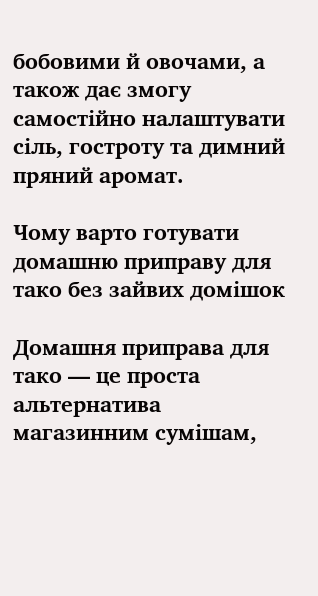бобовими й овочами, а також дає змогу самостійно налаштувати сіль, гостроту та димний пряний аромат.

Чому варто готувати домашню приправу для тако без зайвих домішок

Домашня приправа для тако — це проста альтернатива магазинним сумішам,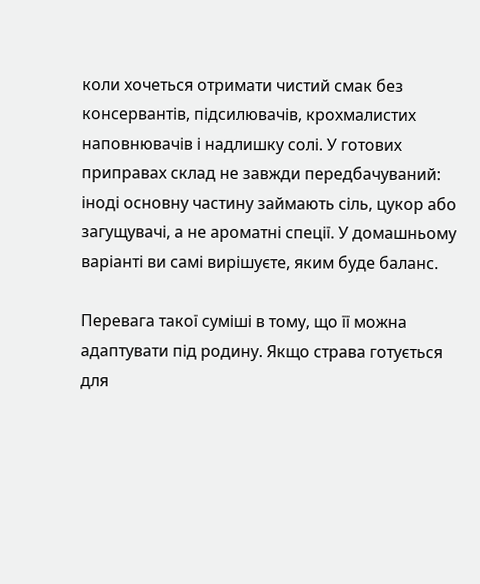коли хочеться отримати чистий смак без консервантів, підсилювачів, крохмалистих наповнювачів і надлишку солі. У готових приправах склад не завжди передбачуваний: іноді основну частину займають сіль, цукор або загущувачі, а не ароматні спеції. У домашньому варіанті ви самі вирішуєте, яким буде баланс.

Перевага такої суміші в тому, що її можна адаптувати під родину. Якщо страва готується для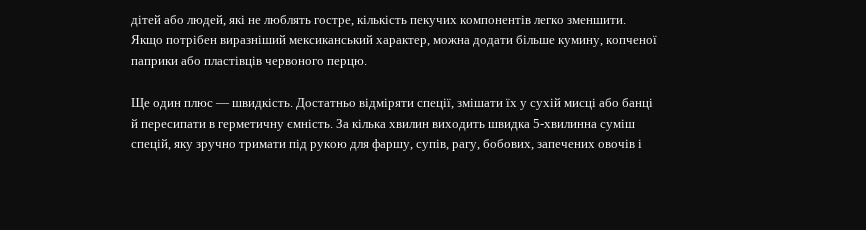дітей або людей, які не люблять гостре, кількість пекучих компонентів легко зменшити. Якщо потрібен виразніший мексиканський характер, можна додати більше кумину, копченої паприки або пластівців червоного перцю.

Ще один плюс — швидкість. Достатньо відміряти спеції, змішати їх у сухій мисці або банці й пересипати в герметичну ємність. За кілька хвилин виходить швидка 5-хвилинна суміш спецій, яку зручно тримати під рукою для фаршу, супів, рагу, бобових, запечених овочів і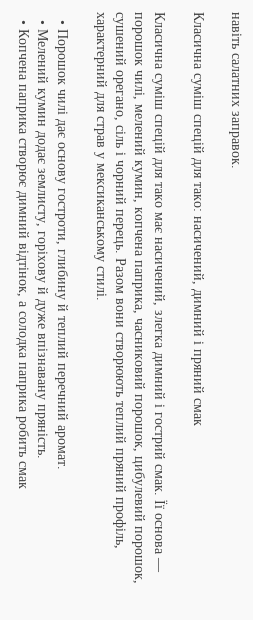навіть салатних заправок.

Класична суміш спецій для тако: насичений, димний і пряний смак

Класична суміш спецій для тако має насичений, злегка димний і гострий смак. Її основа — порошок чилі, мелений кумин, копчена паприка, часниковий порошок, цибулевий порошок, сушений орегано, сіль і чорний перець. Разом вони створюють теплий пряний профіль, характерний для страв у мексиканському стилі.

  • Порошок чилі дає основу гостроти, глибину й теплий перечний аромат.
  • Мелений кумин додає землисту, горіхову й дуже впізнавану пряність.
  • Копчена паприка створює димний відтінок, а солодка паприка робить смак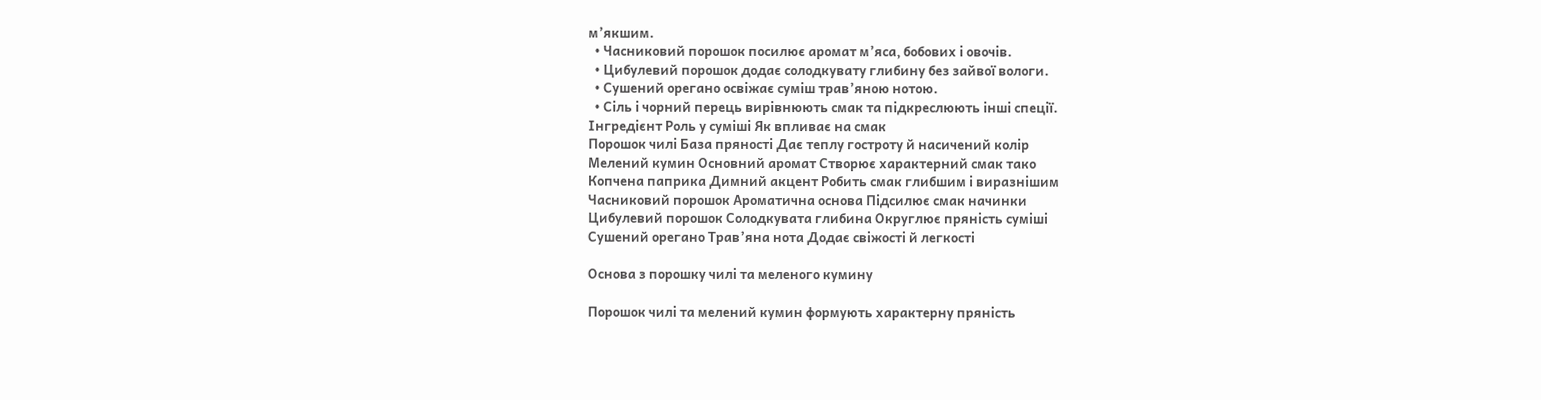м’якшим.
  • Часниковий порошок посилює аромат м’яса, бобових і овочів.
  • Цибулевий порошок додає солодкувату глибину без зайвої вологи.
  • Сушений орегано освіжає суміш трав’яною нотою.
  • Сіль і чорний перець вирівнюють смак та підкреслюють інші спеції.
Інгредієнт Роль у суміші Як впливає на смак
Порошок чилі База пряності Дає теплу гостроту й насичений колір
Мелений кумин Основний аромат Створює характерний смак тако
Копчена паприка Димний акцент Робить смак глибшим і виразнішим
Часниковий порошок Ароматична основа Підсилює смак начинки
Цибулевий порошок Солодкувата глибина Округлює пряність суміші
Сушений орегано Трав’яна нота Додає свіжості й легкості

Основа з порошку чилі та меленого кумину

Порошок чилі та мелений кумин формують характерну пряність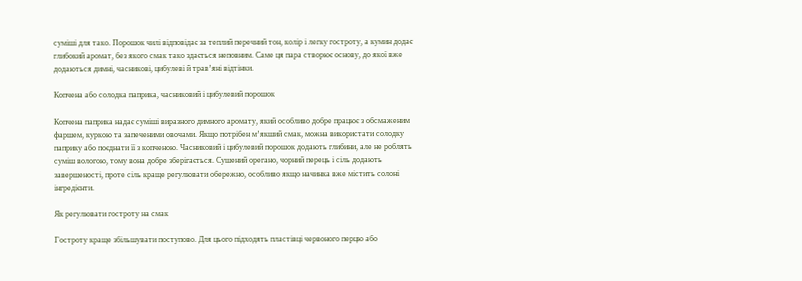суміші для тако. Порошок чилі відповідає за теплий перечний тон, колір і легку гостроту, а кумин додає глибокий аромат, без якого смак тако здається неповним. Саме ця пара створює основу, до якої вже додаються димні, часникові, цибулеві й трав’яні відтінки.

Копчена або солодка паприка, часниковий і цибулевий порошок

Копчена паприка надає суміші виразного димного аромату, який особливо добре працює з обсмаженим фаршем, куркою та запеченими овочами. Якщо потрібен м’якший смак, можна використати солодку паприку або поєднати її з копченою. Часниковий і цибулевий порошок додають глибини, але не роблять суміш вологою, тому вона добре зберігається. Сушений орегано, чорний перець і сіль додають завершеності, проте сіль краще регулювати обережно, особливо якщо начинка вже містить солоні інгредієнти.

Як регулювати гостроту на смак

Гостроту краще збільшувати поступово. Для цього підходять пластівці червоного перцю або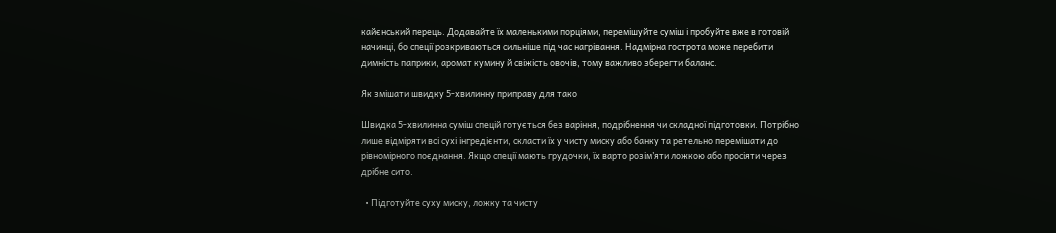кайєнський перець. Додавайте їх маленькими порціями, перемішуйте суміш і пробуйте вже в готовій начинці, бо спеції розкриваються сильніше під час нагрівання. Надмірна гострота може перебити димність паприки, аромат кумину й свіжість овочів, тому важливо зберегти баланс.

Як змішати швидку 5-хвилинну приправу для тако

Швидка 5-хвилинна суміш спецій готується без варіння, подрібнення чи складної підготовки. Потрібно лише відміряти всі сухі інгредієнти, скласти їх у чисту миску або банку та ретельно перемішати до рівномірного поєднання. Якщо спеції мають грудочки, їх варто розім’яти ложкою або просіяти через дрібне сито.

  • Підготуйте суху миску, ложку та чисту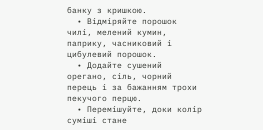банку з кришкою.
  • Відміряйте порошок чилі, мелений кумин, паприку, часниковий і цибулевий порошок.
  • Додайте сушений орегано, сіль, чорний перець і за бажанням трохи пекучого перцю.
  • Перемішуйте, доки колір суміші стане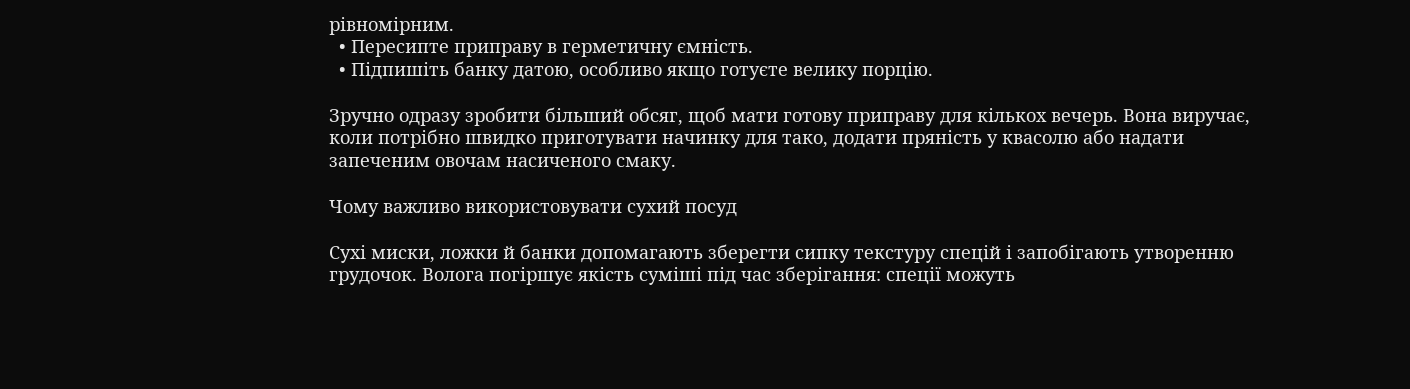рівномірним.
  • Пересипте приправу в герметичну ємність.
  • Підпишіть банку датою, особливо якщо готуєте велику порцію.

Зручно одразу зробити більший обсяг, щоб мати готову приправу для кількох вечерь. Вона виручає, коли потрібно швидко приготувати начинку для тако, додати пряність у квасолю або надати запеченим овочам насиченого смаку.

Чому важливо використовувати сухий посуд

Сухі миски, ложки й банки допомагають зберегти сипку текстуру спецій і запобігають утворенню грудочок. Волога погіршує якість суміші під час зберігання: спеції можуть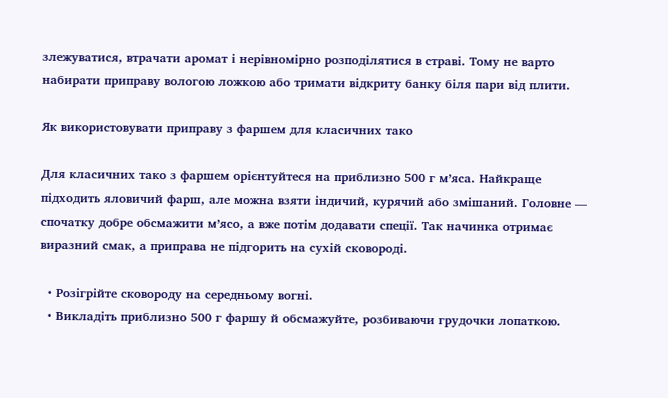злежуватися, втрачати аромат і нерівномірно розподілятися в страві. Тому не варто набирати приправу вологою ложкою або тримати відкриту банку біля пари від плити.

Як використовувати приправу з фаршем для класичних тако

Для класичних тако з фаршем орієнтуйтеся на приблизно 500 г м’яса. Найкраще підходить яловичий фарш, але можна взяти індичий, курячий або змішаний. Головне — спочатку добре обсмажити м’ясо, а вже потім додавати спеції. Так начинка отримає виразний смак, а приправа не підгорить на сухій сковороді.

  • Розігрійте сковороду на середньому вогні.
  • Викладіть приблизно 500 г фаршу й обсмажуйте, розбиваючи грудочки лопаткою.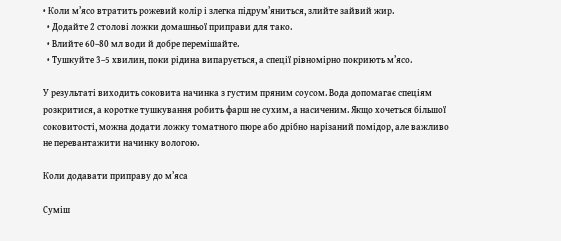• Коли м’ясо втратить рожевий колір і злегка підрум’яниться, злийте зайвий жир.
  • Додайте 2 столові ложки домашньої приправи для тако.
  • Влийте 60–80 мл води й добре перемішайте.
  • Тушкуйте 3–5 хвилин, поки рідина випарується, а спеції рівномірно покриють м’ясо.

У результаті виходить соковита начинка з густим пряним соусом. Вода допомагає спеціям розкритися, а коротке тушкування робить фарш не сухим, а насиченим. Якщо хочеться більшої соковитості, можна додати ложку томатного пюре або дрібно нарізаний помідор, але важливо не перевантажити начинку вологою.

Коли додавати приправу до м’яса

Суміш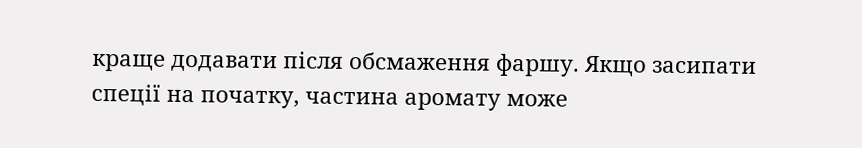краще додавати після обсмаження фаршу. Якщо засипати спеції на початку, частина аромату може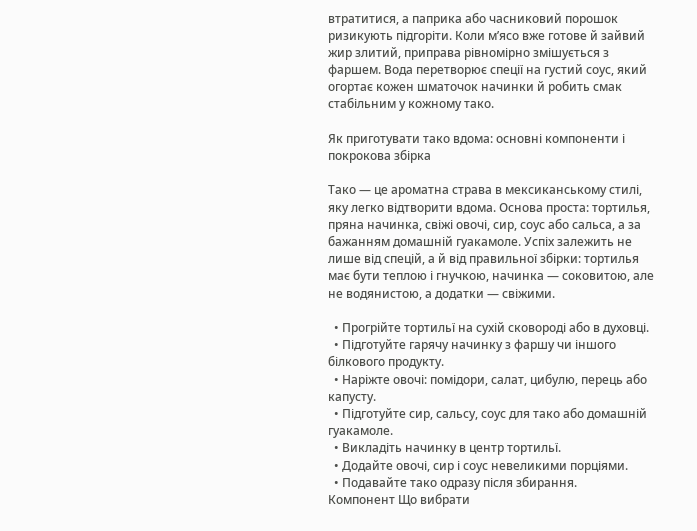втратитися, а паприка або часниковий порошок ризикують підгоріти. Коли м’ясо вже готове й зайвий жир злитий, приправа рівномірно змішується з фаршем. Вода перетворює спеції на густий соус, який огортає кожен шматочок начинки й робить смак стабільним у кожному тако.

Як приготувати тако вдома: основні компоненти і покрокова збірка

Тако — це ароматна страва в мексиканському стилі, яку легко відтворити вдома. Основа проста: тортилья, пряна начинка, свіжі овочі, сир, соус або сальса, а за бажанням домашній гуакамоле. Успіх залежить не лише від спецій, а й від правильної збірки: тортилья має бути теплою і гнучкою, начинка — соковитою, але не водянистою, а додатки — свіжими.

  • Прогрійте тортильї на сухій сковороді або в духовці.
  • Підготуйте гарячу начинку з фаршу чи іншого білкового продукту.
  • Наріжте овочі: помідори, салат, цибулю, перець або капусту.
  • Підготуйте сир, сальсу, соус для тако або домашній гуакамоле.
  • Викладіть начинку в центр тортильї.
  • Додайте овочі, сир і соус невеликими порціями.
  • Подавайте тако одразу після збирання.
Компонент Що вибрати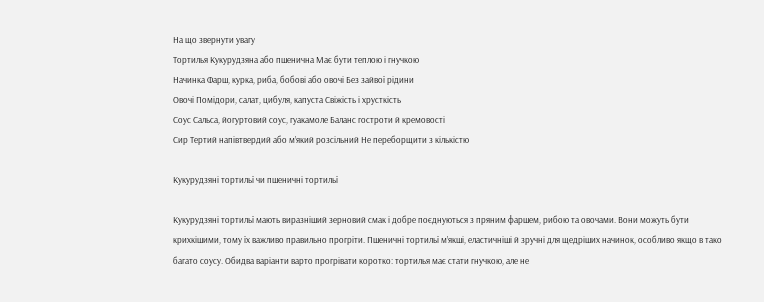На що звернути увагу
Тортилья Кукурудзяна або пшенична Має бути теплою і гнучкою
Начинка Фарш, курка, риба, бобові або овочі Без зайвої рідини
Овочі Помідори, салат, цибуля, капуста Свіжість і хрусткість
Соус Сальса, йогуртовий соус, гуакамоле Баланс гостроти й кремовості
Сир Тертий напівтвердий або м’який розсільний Не переборщити з кількістю

Кукурудзяні тортильї чи пшеничні тортильї

Кукурудзяні тортильї мають виразніший зерновий смак і добре поєднуються з пряним фаршем, рибою та овочами. Вони можуть бути крихкішими, тому їх важливо правильно прогріти. Пшеничні тортильї м’якші, еластичніші й зручні для щедріших начинок, особливо якщо в тако багато соусу. Обидва варіанти варто прогрівати коротко: тортилья має стати гнучкою, але не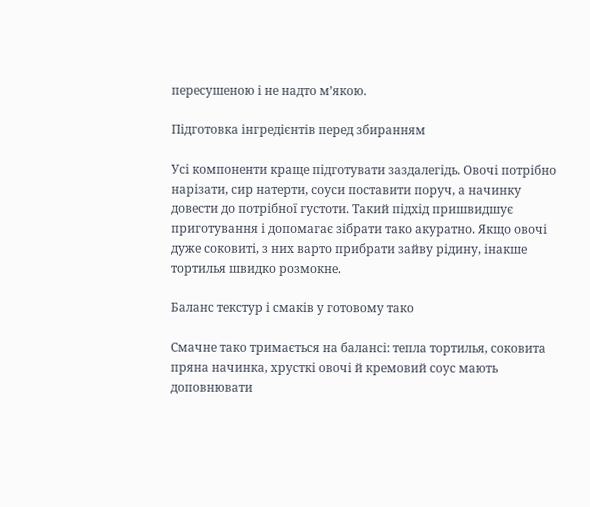пересушеною і не надто м’якою.

Підготовка інгредієнтів перед збиранням

Усі компоненти краще підготувати заздалегідь. Овочі потрібно нарізати, сир натерти, соуси поставити поруч, а начинку довести до потрібної густоти. Такий підхід пришвидшує приготування і допомагає зібрати тако акуратно. Якщо овочі дуже соковиті, з них варто прибрати зайву рідину, інакше тортилья швидко розмокне.

Баланс текстур і смаків у готовому тако

Смачне тако тримається на балансі: тепла тортилья, соковита пряна начинка, хрусткі овочі й кремовий соус мають доповнювати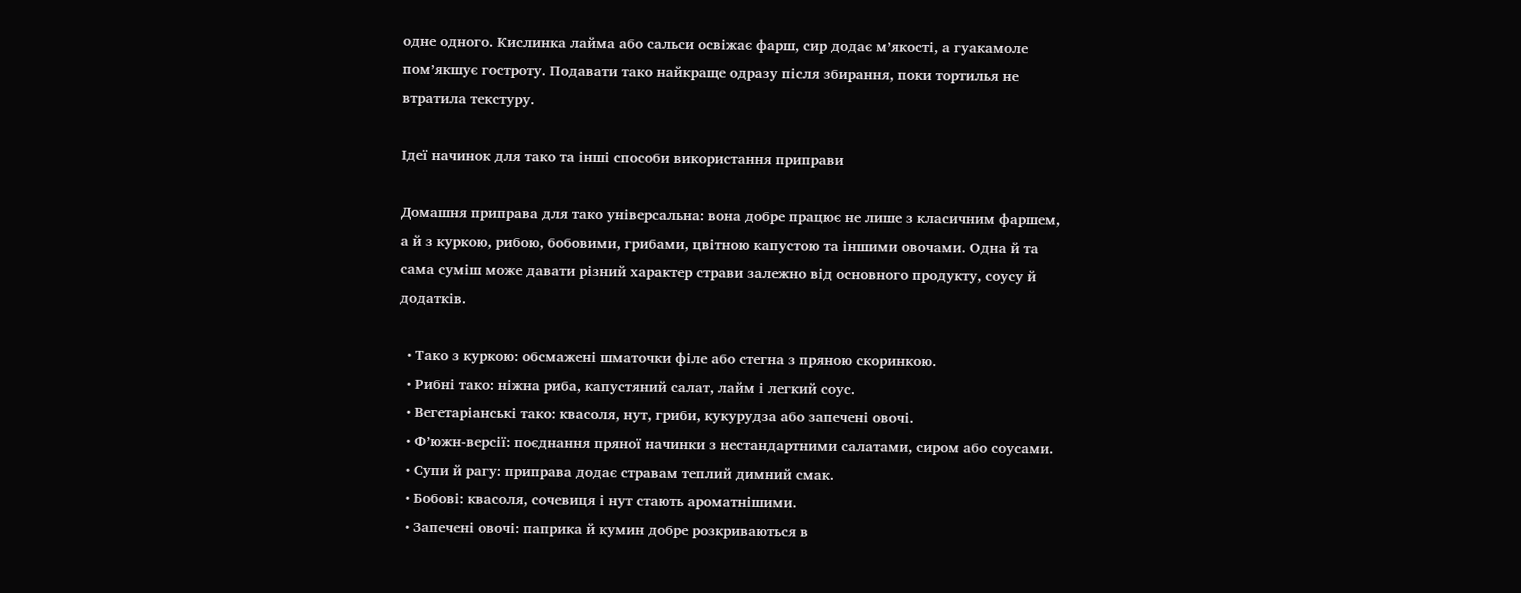одне одного. Кислинка лайма або сальси освіжає фарш, сир додає м’якості, а гуакамоле пом’якшує гостроту. Подавати тако найкраще одразу після збирання, поки тортилья не втратила текстуру.

Ідеї начинок для тако та інші способи використання приправи

Домашня приправа для тако універсальна: вона добре працює не лише з класичним фаршем, а й з куркою, рибою, бобовими, грибами, цвітною капустою та іншими овочами. Одна й та сама суміш може давати різний характер страви залежно від основного продукту, соусу й додатків.

  • Тако з куркою: обсмажені шматочки філе або стегна з пряною скоринкою.
  • Рибні тако: ніжна риба, капустяний салат, лайм і легкий соус.
  • Вегетаріанські тако: квасоля, нут, гриби, кукурудза або запечені овочі.
  • Ф’южн-версії: поєднання пряної начинки з нестандартними салатами, сиром або соусами.
  • Супи й рагу: приправа додає стравам теплий димний смак.
  • Бобові: квасоля, сочевиця і нут стають ароматнішими.
  • Запечені овочі: паприка й кумин добре розкриваються в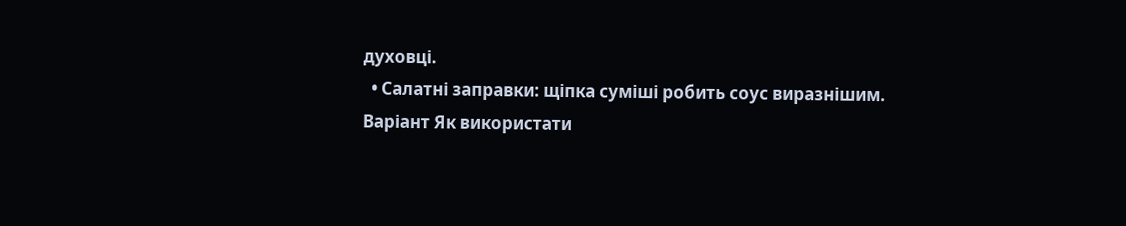духовці.
  • Салатні заправки: щіпка суміші робить соус виразнішим.
Варіант Як використати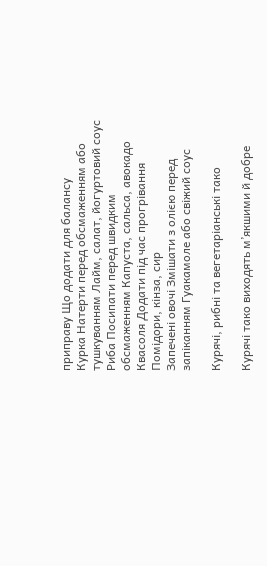приправу Що додати для балансу
Курка Натерти перед обсмаженням або тушкуванням Лайм, салат, йогуртовий соус
Риба Посипати перед швидким обсмаженням Капуста, сальса, авокадо
Квасоля Додати під час прогрівання Помідори, кінза, сир
Запечені овочі Змішати з олією перед запіканням Гуакамоле або свіжий соус

Курячі, рибні та вегетаріанські тако

Курячі тако виходять м’якшими й добре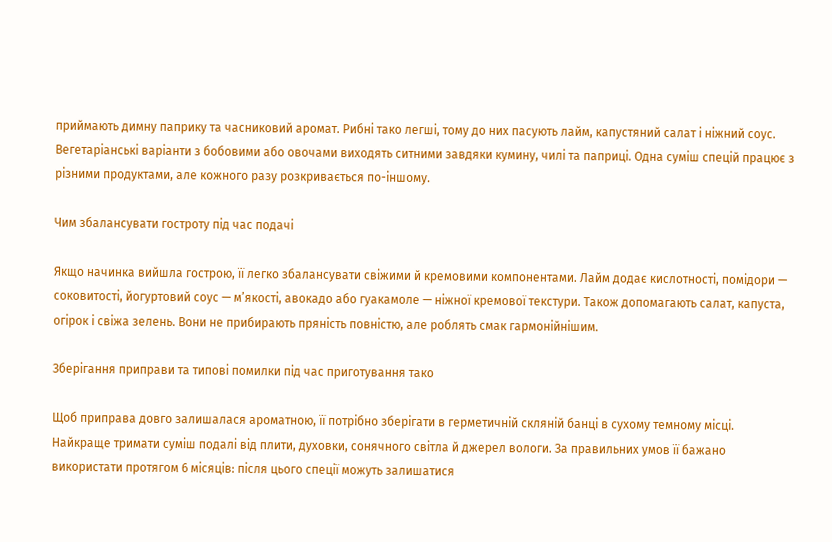приймають димну паприку та часниковий аромат. Рибні тако легші, тому до них пасують лайм, капустяний салат і ніжний соус. Вегетаріанські варіанти з бобовими або овочами виходять ситними завдяки кумину, чилі та паприці. Одна суміш спецій працює з різними продуктами, але кожного разу розкривається по-іншому.

Чим збалансувати гостроту під час подачі

Якщо начинка вийшла гострою, її легко збалансувати свіжими й кремовими компонентами. Лайм додає кислотності, помідори — соковитості, йогуртовий соус — м’якості, авокадо або гуакамоле — ніжної кремової текстури. Також допомагають салат, капуста, огірок і свіжа зелень. Вони не прибирають пряність повністю, але роблять смак гармонійнішим.

Зберігання приправи та типові помилки під час приготування тако

Щоб приправа довго залишалася ароматною, її потрібно зберігати в герметичній скляній банці в сухому темному місці. Найкраще тримати суміш подалі від плити, духовки, сонячного світла й джерел вологи. За правильних умов її бажано використати протягом 6 місяців: після цього спеції можуть залишатися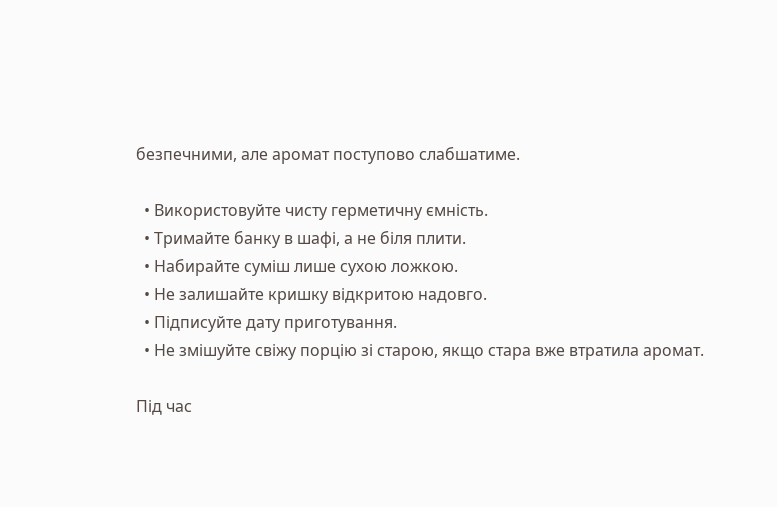безпечними, але аромат поступово слабшатиме.

  • Використовуйте чисту герметичну ємність.
  • Тримайте банку в шафі, а не біля плити.
  • Набирайте суміш лише сухою ложкою.
  • Не залишайте кришку відкритою надовго.
  • Підписуйте дату приготування.
  • Не змішуйте свіжу порцію зі старою, якщо стара вже втратила аромат.

Під час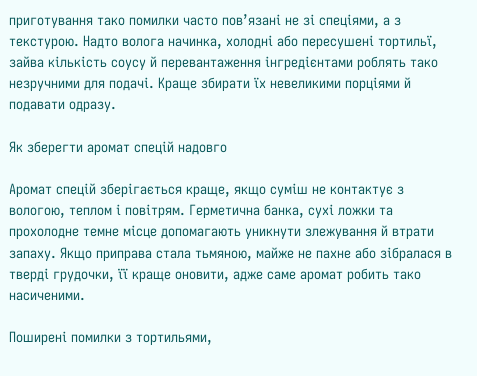приготування тако помилки часто пов’язані не зі спеціями, а з текстурою. Надто волога начинка, холодні або пересушені тортильї, зайва кількість соусу й перевантаження інгредієнтами роблять тако незручними для подачі. Краще збирати їх невеликими порціями й подавати одразу.

Як зберегти аромат спецій надовго

Аромат спецій зберігається краще, якщо суміш не контактує з вологою, теплом і повітрям. Герметична банка, сухі ложки та прохолодне темне місце допомагають уникнути злежування й втрати запаху. Якщо приправа стала тьмяною, майже не пахне або зібралася в тверді грудочки, її краще оновити, адже саме аромат робить тако насиченими.

Поширені помилки з тортильями,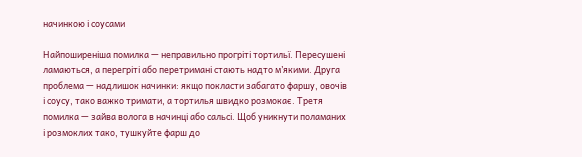начинкою і соусами

Найпоширеніша помилка — неправильно прогріті тортильї. Пересушені ламаються, а перегріті або перетримані стають надто м’якими. Друга проблема — надлишок начинки: якщо покласти забагато фаршу, овочів і соусу, тако важко тримати, а тортилья швидко розмокає. Третя помилка — зайва волога в начинці або сальсі. Щоб уникнути поламаних і розмоклих тако, тушкуйте фарш до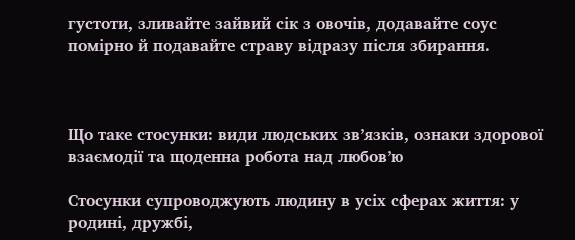густоти, зливайте зайвий сік з овочів, додавайте соус помірно й подавайте страву відразу після збирання.



Що таке стосунки: види людських зв’язків, ознаки здорової взаємодії та щоденна робота над любов’ю

Стосунки супроводжують людину в усіх сферах життя: у родині, дружбі,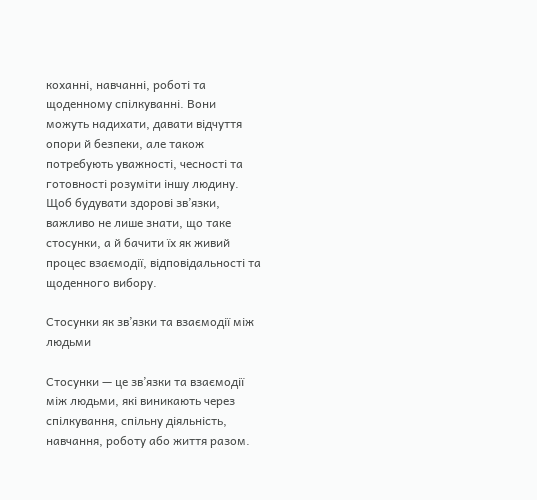коханні, навчанні, роботі та щоденному спілкуванні. Вони можуть надихати, давати відчуття опори й безпеки, але також потребують уважності, чесності та готовності розуміти іншу людину. Щоб будувати здорові зв’язки, важливо не лише знати, що таке стосунки, а й бачити їх як живий процес взаємодії, відповідальності та щоденного вибору.

Стосунки як зв’язки та взаємодії між людьми

Стосунки — це зв’язки та взаємодії між людьми, які виникають через спілкування, спільну діяльність, навчання, роботу або життя разом.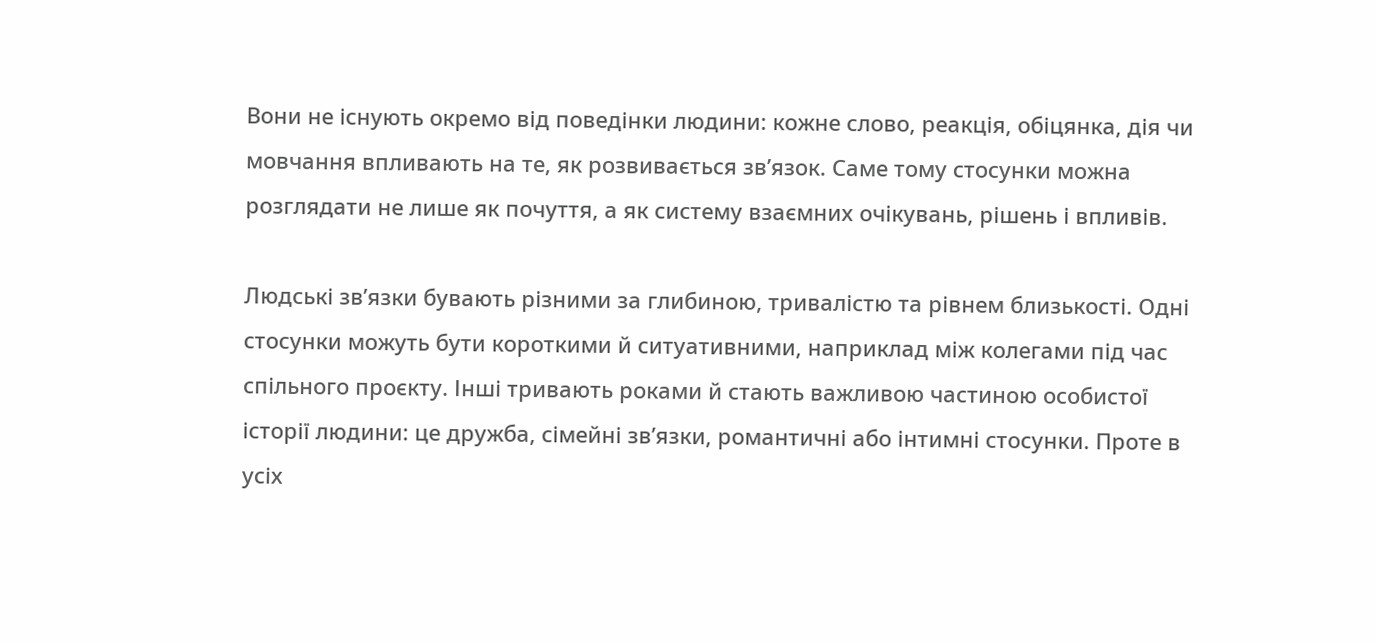Вони не існують окремо від поведінки людини: кожне слово, реакція, обіцянка, дія чи мовчання впливають на те, як розвивається зв’язок. Саме тому стосунки можна розглядати не лише як почуття, а як систему взаємних очікувань, рішень і впливів.

Людські зв’язки бувають різними за глибиною, тривалістю та рівнем близькості. Одні стосунки можуть бути короткими й ситуативними, наприклад між колегами під час спільного проєкту. Інші тривають роками й стають важливою частиною особистої історії людини: це дружба, сімейні зв’язки, романтичні або інтимні стосунки. Проте в усіх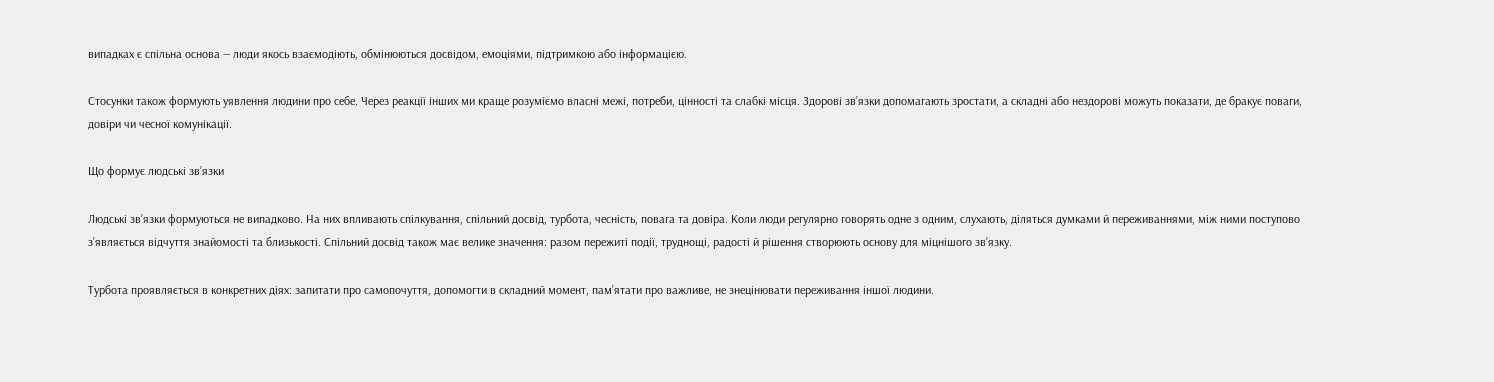випадках є спільна основа — люди якось взаємодіють, обмінюються досвідом, емоціями, підтримкою або інформацією.

Стосунки також формують уявлення людини про себе. Через реакції інших ми краще розуміємо власні межі, потреби, цінності та слабкі місця. Здорові зв’язки допомагають зростати, а складні або нездорові можуть показати, де бракує поваги, довіри чи чесної комунікації.

Що формує людські зв’язки

Людські зв’язки формуються не випадково. На них впливають спілкування, спільний досвід, турбота, чесність, повага та довіра. Коли люди регулярно говорять одне з одним, слухають, діляться думками й переживаннями, між ними поступово з’являється відчуття знайомості та близькості. Спільний досвід також має велике значення: разом пережиті події, труднощі, радості й рішення створюють основу для міцнішого зв’язку.

Турбота проявляється в конкретних діях: запитати про самопочуття, допомогти в складний момент, пам’ятати про важливе, не знецінювати переживання іншої людини.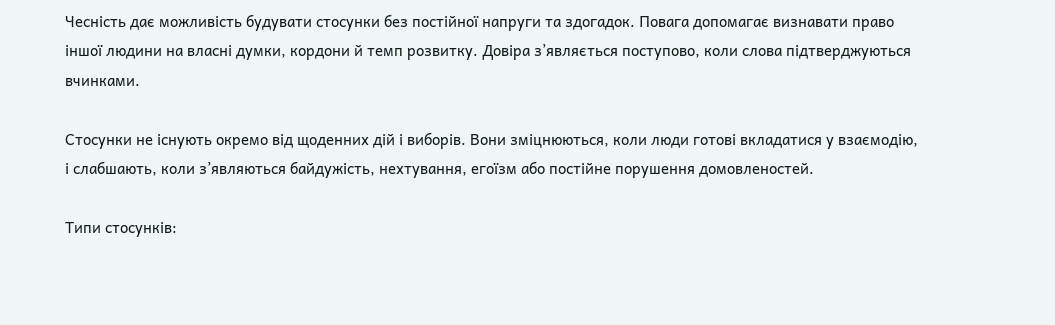Чесність дає можливість будувати стосунки без постійної напруги та здогадок. Повага допомагає визнавати право іншої людини на власні думки, кордони й темп розвитку. Довіра з’являється поступово, коли слова підтверджуються вчинками.

Стосунки не існують окремо від щоденних дій і виборів. Вони зміцнюються, коли люди готові вкладатися у взаємодію, і слабшають, коли з’являються байдужість, нехтування, егоїзм або постійне порушення домовленостей.

Типи стосунків: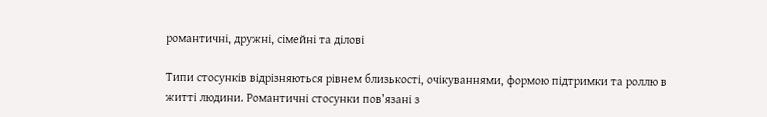романтичні, дружні, сімейні та ділові

Типи стосунків відрізняються рівнем близькості, очікуваннями, формою підтримки та роллю в житті людини. Романтичні стосунки пов’язані з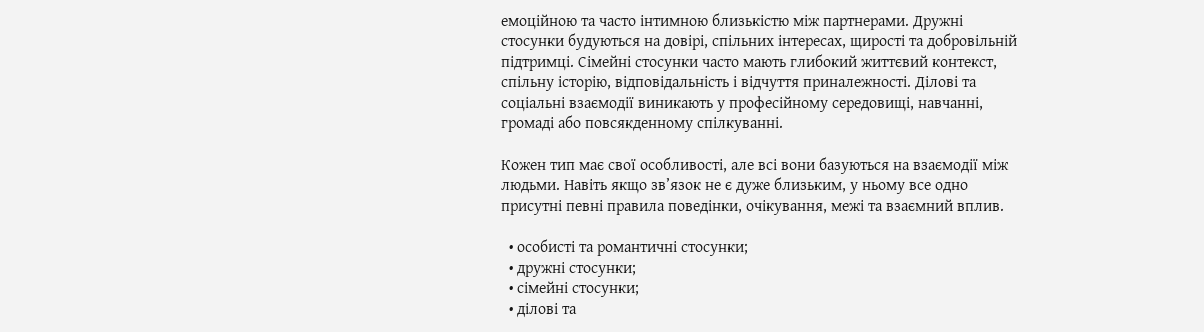емоційною та часто інтимною близькістю між партнерами. Дружні стосунки будуються на довірі, спільних інтересах, щирості та добровільній підтримці. Сімейні стосунки часто мають глибокий життєвий контекст, спільну історію, відповідальність і відчуття приналежності. Ділові та соціальні взаємодії виникають у професійному середовищі, навчанні, громаді або повсякденному спілкуванні.

Кожен тип має свої особливості, але всі вони базуються на взаємодії між людьми. Навіть якщо зв’язок не є дуже близьким, у ньому все одно присутні певні правила поведінки, очікування, межі та взаємний вплив.

  • особисті та романтичні стосунки;
  • дружні стосунки;
  • сімейні стосунки;
  • ділові та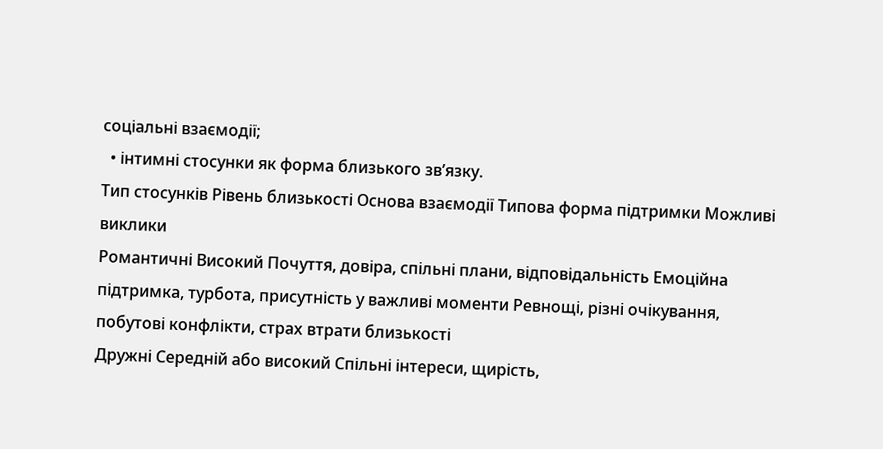соціальні взаємодії;
  • інтимні стосунки як форма близького зв’язку.
Тип стосунків Рівень близькості Основа взаємодії Типова форма підтримки Можливі виклики
Романтичні Високий Почуття, довіра, спільні плани, відповідальність Емоційна підтримка, турбота, присутність у важливі моменти Ревнощі, різні очікування, побутові конфлікти, страх втрати близькості
Дружні Середній або високий Спільні інтереси, щирість,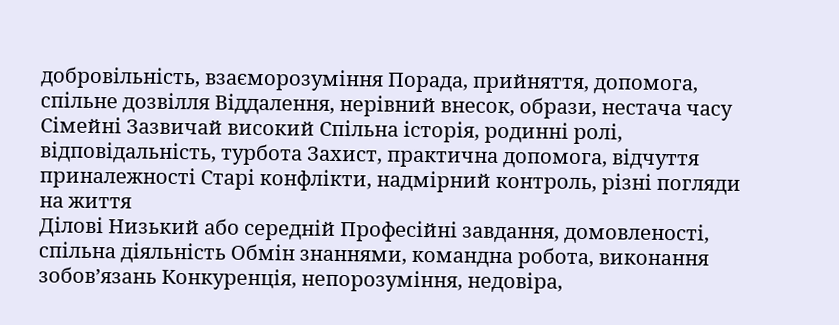добровільність, взаєморозуміння Порада, прийняття, допомога, спільне дозвілля Віддалення, нерівний внесок, образи, нестача часу
Сімейні Зазвичай високий Спільна історія, родинні ролі, відповідальність, турбота Захист, практична допомога, відчуття приналежності Старі конфлікти, надмірний контроль, різні погляди на життя
Ділові Низький або середній Професійні завдання, домовленості, спільна діяльність Обмін знаннями, командна робота, виконання зобов’язань Конкуренція, непорозуміння, недовіра,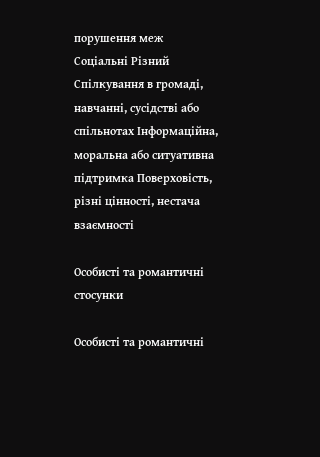порушення меж
Соціальні Різний Спілкування в громаді, навчанні, сусідстві або спільнотах Інформаційна, моральна або ситуативна підтримка Поверховість, різні цінності, нестача взаємності

Особисті та романтичні стосунки

Особисті та романтичні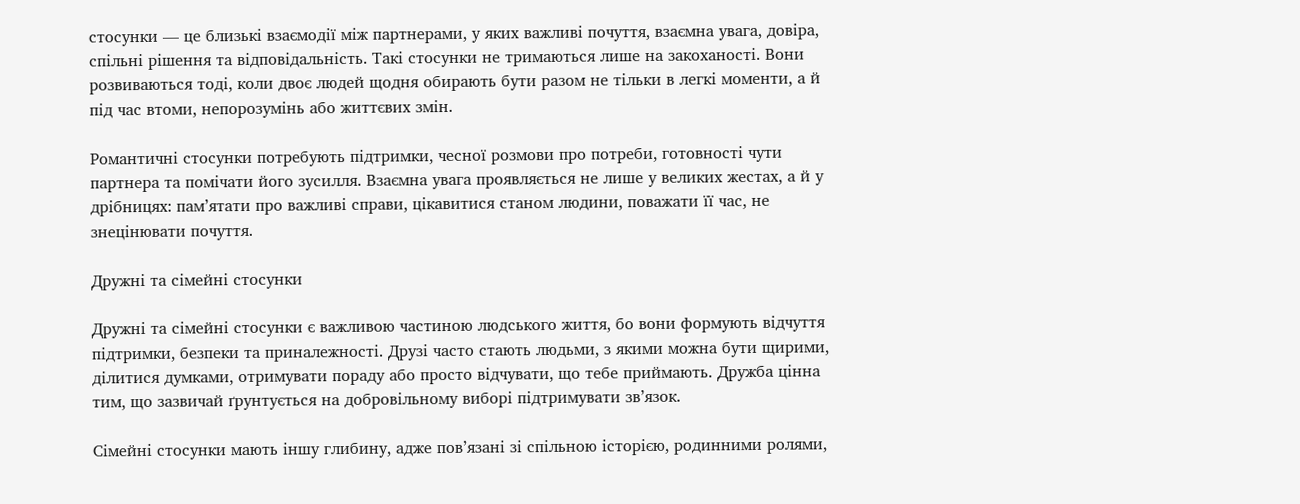стосунки — це близькі взаємодії між партнерами, у яких важливі почуття, взаємна увага, довіра, спільні рішення та відповідальність. Такі стосунки не тримаються лише на закоханості. Вони розвиваються тоді, коли двоє людей щодня обирають бути разом не тільки в легкі моменти, а й під час втоми, непорозумінь або життєвих змін.

Романтичні стосунки потребують підтримки, чесної розмови про потреби, готовності чути партнера та помічати його зусилля. Взаємна увага проявляється не лише у великих жестах, а й у дрібницях: пам’ятати про важливі справи, цікавитися станом людини, поважати її час, не знецінювати почуття.

Дружні та сімейні стосунки

Дружні та сімейні стосунки є важливою частиною людського життя, бо вони формують відчуття підтримки, безпеки та приналежності. Друзі часто стають людьми, з якими можна бути щирими, ділитися думками, отримувати пораду або просто відчувати, що тебе приймають. Дружба цінна тим, що зазвичай ґрунтується на добровільному виборі підтримувати зв’язок.

Сімейні стосунки мають іншу глибину, адже пов’язані зі спільною історією, родинними ролями,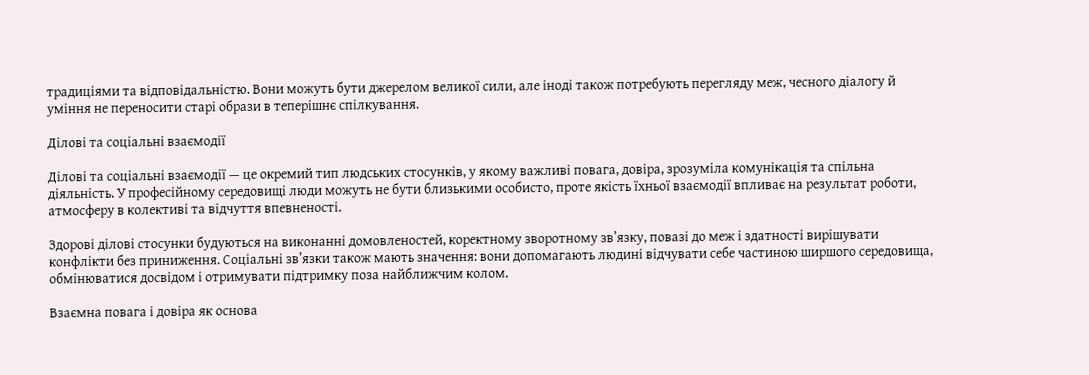традиціями та відповідальністю. Вони можуть бути джерелом великої сили, але іноді також потребують перегляду меж, чесного діалогу й уміння не переносити старі образи в теперішнє спілкування.

Ділові та соціальні взаємодії

Ділові та соціальні взаємодії — це окремий тип людських стосунків, у якому важливі повага, довіра, зрозуміла комунікація та спільна діяльність. У професійному середовищі люди можуть не бути близькими особисто, проте якість їхньої взаємодії впливає на результат роботи, атмосферу в колективі та відчуття впевненості.

Здорові ділові стосунки будуються на виконанні домовленостей, коректному зворотному зв’язку, повазі до меж і здатності вирішувати конфлікти без приниження. Соціальні зв’язки також мають значення: вони допомагають людині відчувати себе частиною ширшого середовища, обмінюватися досвідом і отримувати підтримку поза найближчим колом.

Взаємна повага і довіра як основа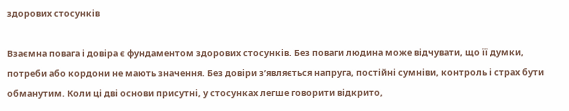здорових стосунків

Взаємна повага і довіра є фундаментом здорових стосунків. Без поваги людина може відчувати, що її думки, потреби або кордони не мають значення. Без довіри з’являється напруга, постійні сумніви, контроль і страх бути обманутим. Коли ці дві основи присутні, у стосунках легше говорити відкрито,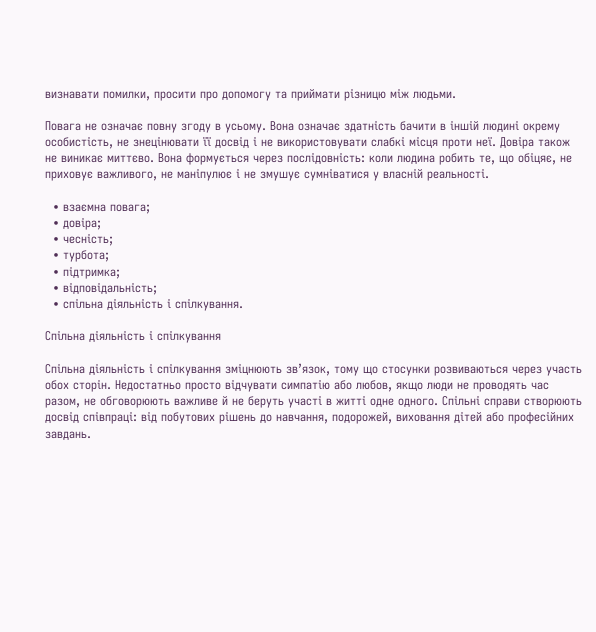визнавати помилки, просити про допомогу та приймати різницю між людьми.

Повага не означає повну згоду в усьому. Вона означає здатність бачити в іншій людині окрему особистість, не знецінювати її досвід і не використовувати слабкі місця проти неї. Довіра також не виникає миттєво. Вона формується через послідовність: коли людина робить те, що обіцяє, не приховує важливого, не маніпулює і не змушує сумніватися у власній реальності.

  • взаємна повага;
  • довіра;
  • чесність;
  • турбота;
  • підтримка;
  • відповідальність;
  • спільна діяльність і спілкування.

Спільна діяльність і спілкування

Спільна діяльність і спілкування зміцнюють зв’язок, тому що стосунки розвиваються через участь обох сторін. Недостатньо просто відчувати симпатію або любов, якщо люди не проводять час разом, не обговорюють важливе й не беруть участі в житті одне одного. Спільні справи створюють досвід співпраці: від побутових рішень до навчання, подорожей, виховання дітей або професійних завдань.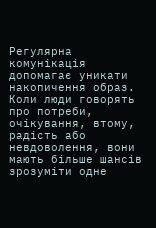Регулярна комунікація допомагає уникати накопичення образ. Коли люди говорять про потреби, очікування, втому, радість або невдоволення, вони мають більше шансів зрозуміти одне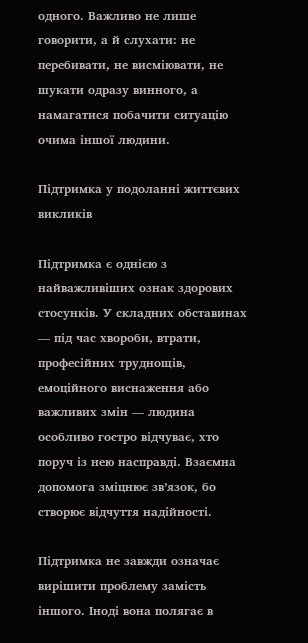одного. Важливо не лише говорити, а й слухати: не перебивати, не висміювати, не шукати одразу винного, а намагатися побачити ситуацію очима іншої людини.

Підтримка у подоланні життєвих викликів

Підтримка є однією з найважливіших ознак здорових стосунків. У складних обставинах — під час хвороби, втрати, професійних труднощів, емоційного виснаження або важливих змін — людина особливо гостро відчуває, хто поруч із нею насправді. Взаємна допомога зміцнює зв’язок, бо створює відчуття надійності.

Підтримка не завжди означає вирішити проблему замість іншого. Іноді вона полягає в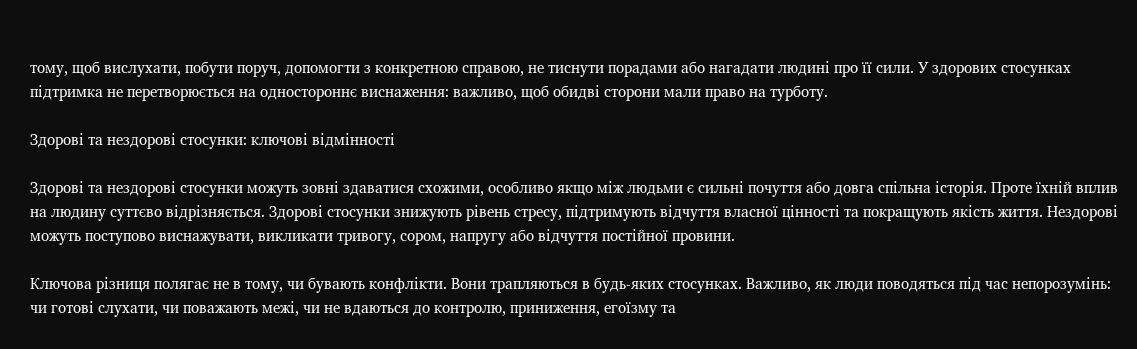тому, щоб вислухати, побути поруч, допомогти з конкретною справою, не тиснути порадами або нагадати людині про її сили. У здорових стосунках підтримка не перетворюється на одностороннє виснаження: важливо, щоб обидві сторони мали право на турботу.

Здорові та нездорові стосунки: ключові відмінності

Здорові та нездорові стосунки можуть зовні здаватися схожими, особливо якщо між людьми є сильні почуття або довга спільна історія. Проте їхній вплив на людину суттєво відрізняється. Здорові стосунки знижують рівень стресу, підтримують відчуття власної цінності та покращують якість життя. Нездорові можуть поступово виснажувати, викликати тривогу, сором, напругу або відчуття постійної провини.

Ключова різниця полягає не в тому, чи бувають конфлікти. Вони трапляються в будь-яких стосунках. Важливо, як люди поводяться під час непорозумінь: чи готові слухати, чи поважають межі, чи не вдаються до контролю, приниження, егоїзму та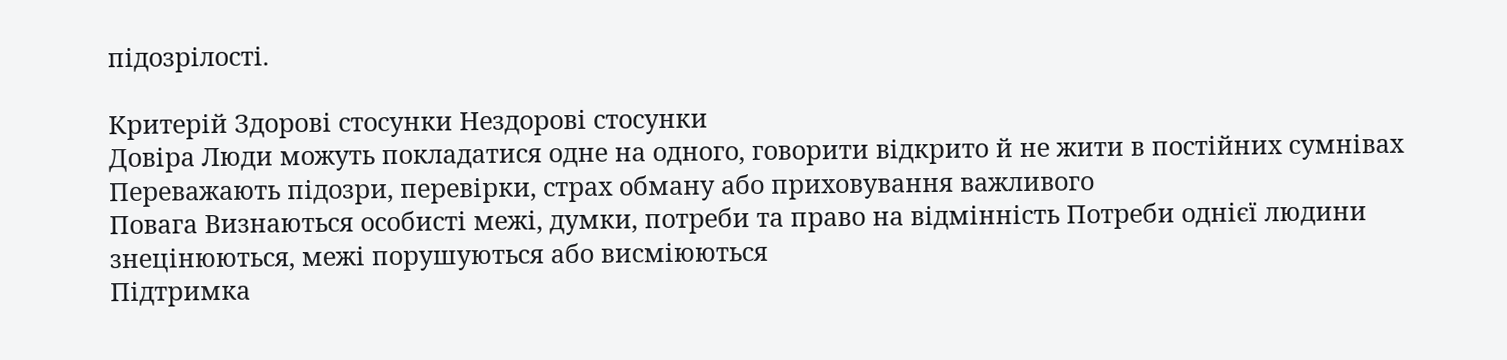підозрілості.

Критерій Здорові стосунки Нездорові стосунки
Довіра Люди можуть покладатися одне на одного, говорити відкрито й не жити в постійних сумнівах Переважають підозри, перевірки, страх обману або приховування важливого
Повага Визнаються особисті межі, думки, потреби та право на відмінність Потреби однієї людини знецінюються, межі порушуються або висміюються
Підтримка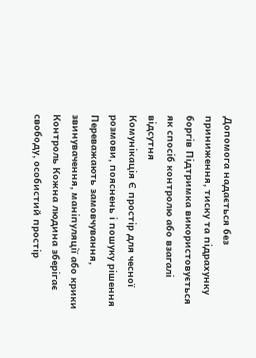Допомога надається без приниження, тиску та підрахунку боргів Підтримка використовується як спосіб контролю або взагалі відсутня
Комунікація Є простір для чесної розмови, пояснень і пошуку рішення Переважають замовчування, звинувачення, маніпуляції або крики
Контроль Кожна людина зберігає свободу, особистий простір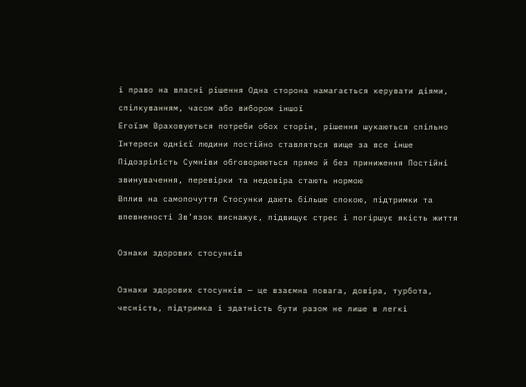і право на власні рішення Одна сторона намагається керувати діями, спілкуванням, часом або вибором іншої
Егоїзм Враховуються потреби обох сторін, рішення шукаються спільно Інтереси однієї людини постійно ставляться вище за все інше
Підозрілість Сумніви обговорюються прямо й без приниження Постійні звинувачення, перевірки та недовіра стають нормою
Вплив на самопочуття Стосунки дають більше спокою, підтримки та впевненості Зв’язок виснажує, підвищує стрес і погіршує якість життя

Ознаки здорових стосунків

Ознаки здорових стосунків — це взаємна повага, довіра, турбота, чесність, підтримка і здатність бути разом не лише в легкі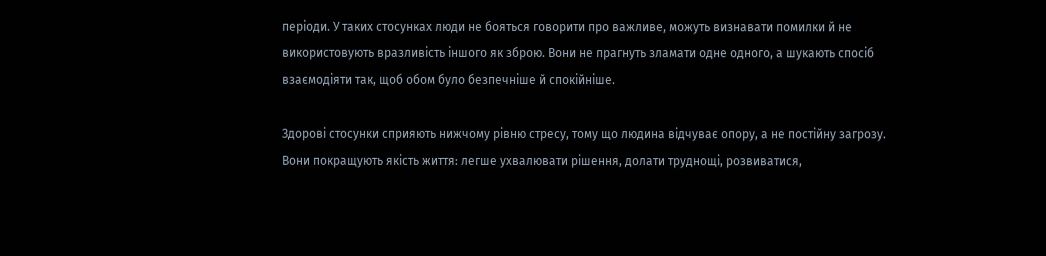періоди. У таких стосунках люди не бояться говорити про важливе, можуть визнавати помилки й не використовують вразливість іншого як зброю. Вони не прагнуть зламати одне одного, а шукають спосіб взаємодіяти так, щоб обом було безпечніше й спокійніше.

Здорові стосунки сприяють нижчому рівню стресу, тому що людина відчуває опору, а не постійну загрозу. Вони покращують якість життя: легше ухвалювати рішення, долати труднощі, розвиватися,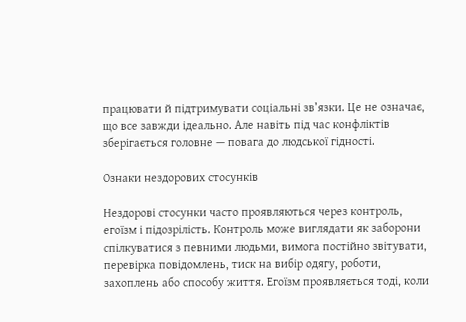працювати й підтримувати соціальні зв’язки. Це не означає, що все завжди ідеально. Але навіть під час конфліктів зберігається головне — повага до людської гідності.

Ознаки нездорових стосунків

Нездорові стосунки часто проявляються через контроль, егоїзм і підозрілість. Контроль може виглядати як заборони спілкуватися з певними людьми, вимога постійно звітувати, перевірка повідомлень, тиск на вибір одягу, роботи, захоплень або способу життя. Егоїзм проявляється тоді, коли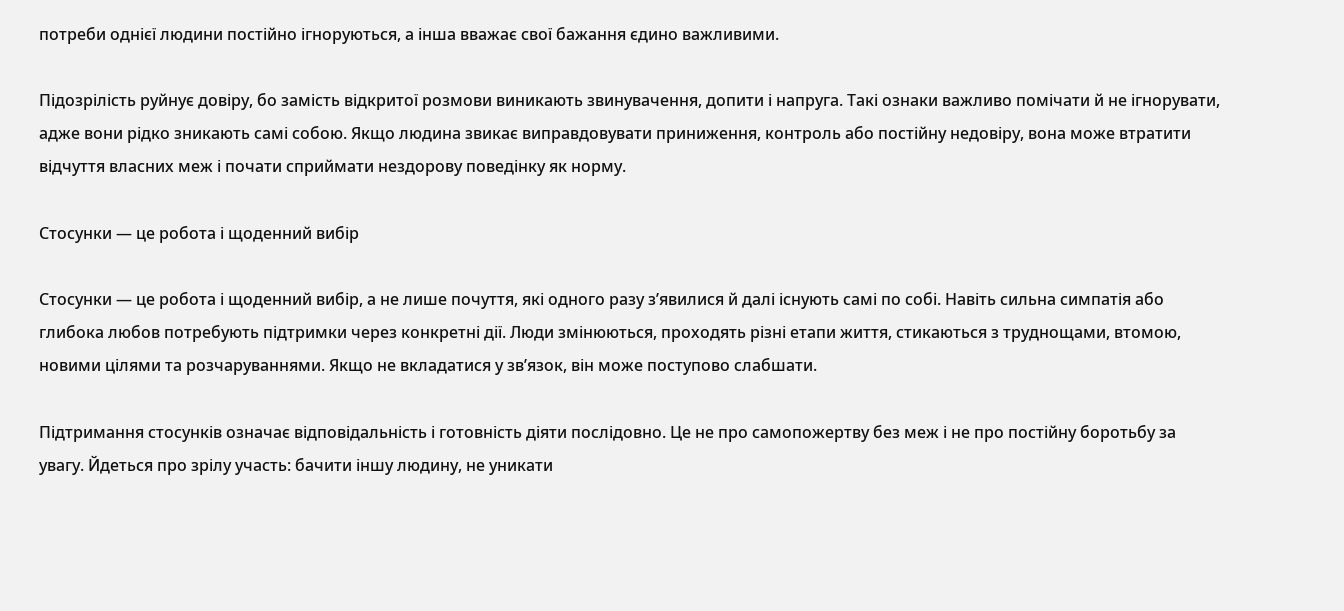потреби однієї людини постійно ігноруються, а інша вважає свої бажання єдино важливими.

Підозрілість руйнує довіру, бо замість відкритої розмови виникають звинувачення, допити і напруга. Такі ознаки важливо помічати й не ігнорувати, адже вони рідко зникають самі собою. Якщо людина звикає виправдовувати приниження, контроль або постійну недовіру, вона може втратити відчуття власних меж і почати сприймати нездорову поведінку як норму.

Стосунки — це робота і щоденний вибір

Стосунки — це робота і щоденний вибір, а не лише почуття, які одного разу з’явилися й далі існують самі по собі. Навіть сильна симпатія або глибока любов потребують підтримки через конкретні дії. Люди змінюються, проходять різні етапи життя, стикаються з труднощами, втомою, новими цілями та розчаруваннями. Якщо не вкладатися у зв’язок, він може поступово слабшати.

Підтримання стосунків означає відповідальність і готовність діяти послідовно. Це не про самопожертву без меж і не про постійну боротьбу за увагу. Йдеться про зрілу участь: бачити іншу людину, не уникати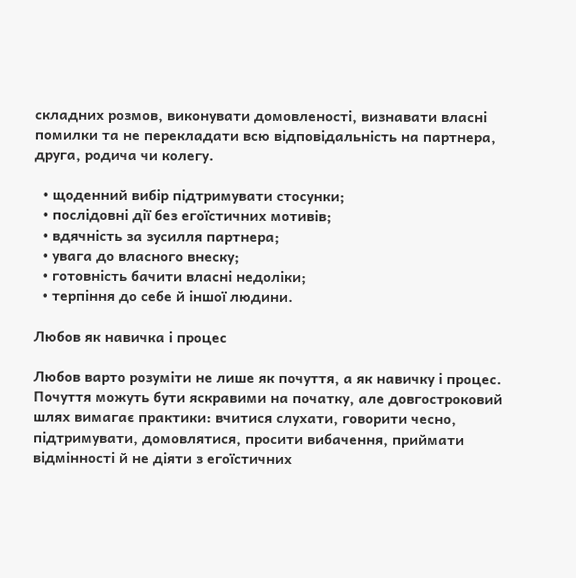складних розмов, виконувати домовленості, визнавати власні помилки та не перекладати всю відповідальність на партнера, друга, родича чи колегу.

  • щоденний вибір підтримувати стосунки;
  • послідовні дії без егоїстичних мотивів;
  • вдячність за зусилля партнера;
  • увага до власного внеску;
  • готовність бачити власні недоліки;
  • терпіння до себе й іншої людини.

Любов як навичка і процес

Любов варто розуміти не лише як почуття, а як навичку і процес. Почуття можуть бути яскравими на початку, але довгостроковий шлях вимагає практики: вчитися слухати, говорити чесно, підтримувати, домовлятися, просити вибачення, приймати відмінності й не діяти з егоїстичних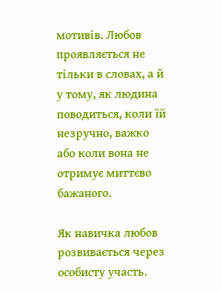мотивів. Любов проявляється не тільки в словах, а й у тому, як людина поводиться, коли їй незручно, важко або коли вона не отримує миттєво бажаного.

Як навичка любов розвивається через особисту участь.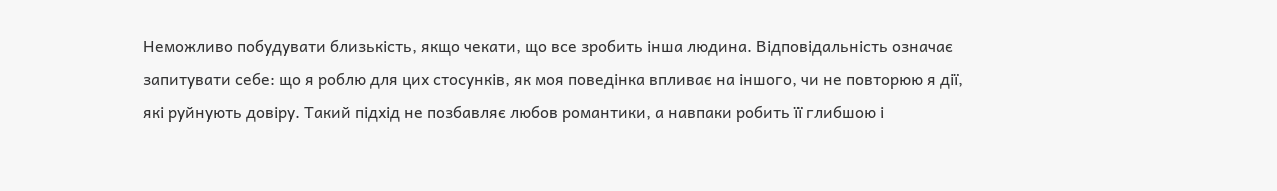Неможливо побудувати близькість, якщо чекати, що все зробить інша людина. Відповідальність означає запитувати себе: що я роблю для цих стосунків, як моя поведінка впливає на іншого, чи не повторюю я дії, які руйнують довіру. Такий підхід не позбавляє любов романтики, а навпаки робить її глибшою і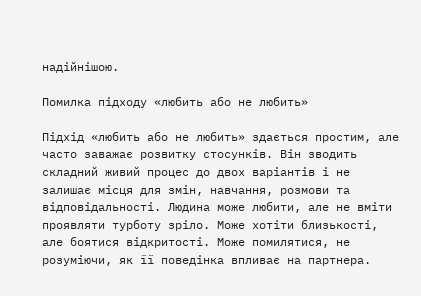надійнішою.

Помилка підходу «любить або не любить»

Підхід «любить або не любить» здається простим, але часто заважає розвитку стосунків. Він зводить складний живий процес до двох варіантів і не залишає місця для змін, навчання, розмови та відповідальності. Людина може любити, але не вміти проявляти турботу зріло. Може хотіти близькості, але боятися відкритості. Може помилятися, не розуміючи, як її поведінка впливає на партнера.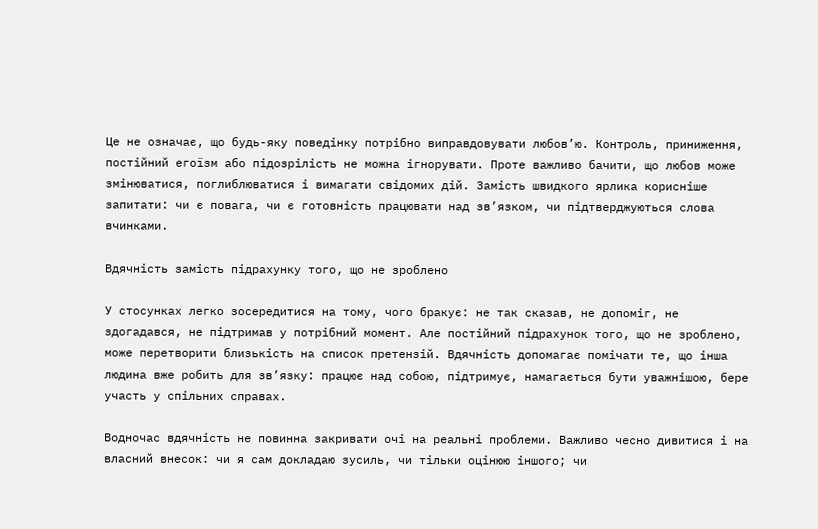Це не означає, що будь-яку поведінку потрібно виправдовувати любов’ю. Контроль, приниження, постійний егоїзм або підозрілість не можна ігнорувати. Проте важливо бачити, що любов може змінюватися, поглиблюватися і вимагати свідомих дій. Замість швидкого ярлика корисніше запитати: чи є повага, чи є готовність працювати над зв’язком, чи підтверджуються слова вчинками.

Вдячність замість підрахунку того, що не зроблено

У стосунках легко зосередитися на тому, чого бракує: не так сказав, не допоміг, не здогадався, не підтримав у потрібний момент. Але постійний підрахунок того, що не зроблено, може перетворити близькість на список претензій. Вдячність допомагає помічати те, що інша людина вже робить для зв’язку: працює над собою, підтримує, намагається бути уважнішою, бере участь у спільних справах.

Водночас вдячність не повинна закривати очі на реальні проблеми. Важливо чесно дивитися і на власний внесок: чи я сам докладаю зусиль, чи тільки оцінюю іншого; чи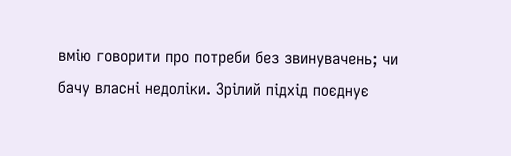вмію говорити про потреби без звинувачень; чи бачу власні недоліки. Зрілий підхід поєднує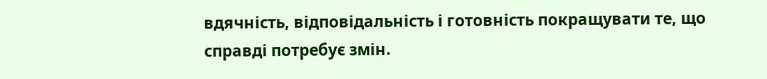вдячність, відповідальність і готовність покращувати те, що справді потребує змін.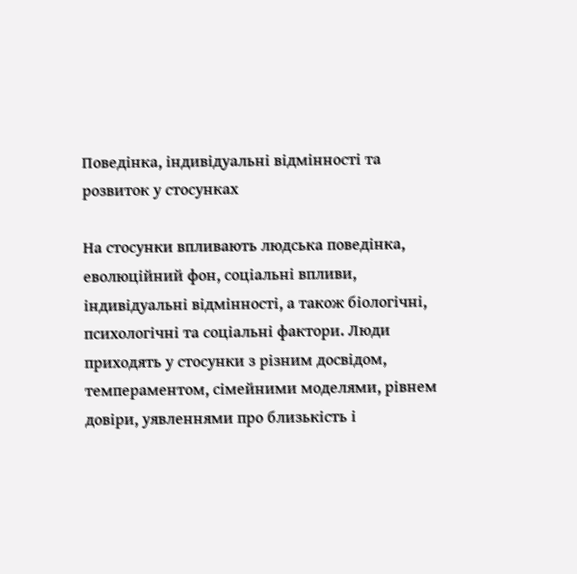Поведінка, індивідуальні відмінності та розвиток у стосунках

На стосунки впливають людська поведінка, еволюційний фон, соціальні впливи, індивідуальні відмінності, а також біологічні, психологічні та соціальні фактори. Люди приходять у стосунки з різним досвідом, темпераментом, сімейними моделями, рівнем довіри, уявленнями про близькість і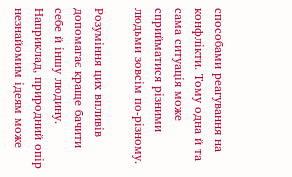способами реагування на конфлікти. Тому одна й та сама ситуація може сприйматися різними людьми зовсім по-різному.

Розуміння цих впливів допомагає краще бачити себе й іншу людину. Наприклад, природний опір незнайомим ідеям може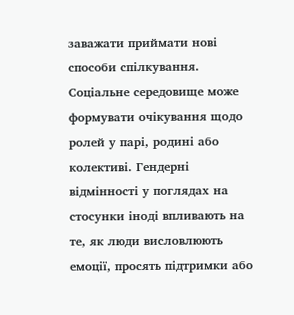заважати приймати нові способи спілкування. Соціальне середовище може формувати очікування щодо ролей у парі, родині або колективі. Гендерні відмінності у поглядах на стосунки іноді впливають на те, як люди висловлюють емоції, просять підтримки або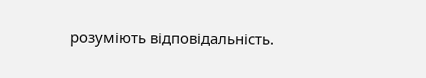розуміють відповідальність.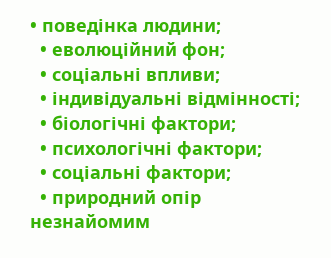• поведінка людини;
  • еволюційний фон;
  • соціальні впливи;
  • індивідуальні відмінності;
  • біологічні фактори;
  • психологічні фактори;
  • соціальні фактори;
  • природний опір незнайомим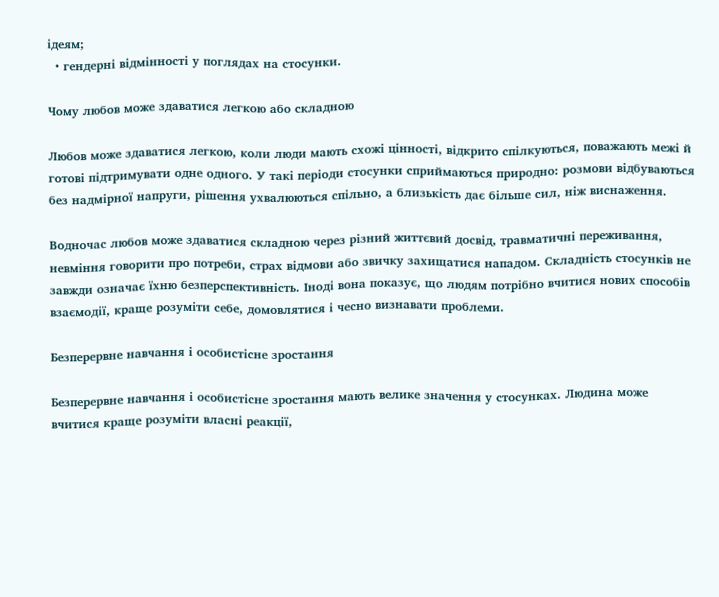ідеям;
  • гендерні відмінності у поглядах на стосунки.

Чому любов може здаватися легкою або складною

Любов може здаватися легкою, коли люди мають схожі цінності, відкрито спілкуються, поважають межі й готові підтримувати одне одного. У такі періоди стосунки сприймаються природно: розмови відбуваються без надмірної напруги, рішення ухвалюються спільно, а близькість дає більше сил, ніж виснаження.

Водночас любов може здаватися складною через різний життєвий досвід, травматичні переживання, невміння говорити про потреби, страх відмови або звичку захищатися нападом. Складність стосунків не завжди означає їхню безперспективність. Іноді вона показує, що людям потрібно вчитися нових способів взаємодії, краще розуміти себе, домовлятися і чесно визнавати проблеми.

Безперервне навчання і особистісне зростання

Безперервне навчання і особистісне зростання мають велике значення у стосунках. Людина може вчитися краще розуміти власні реакції,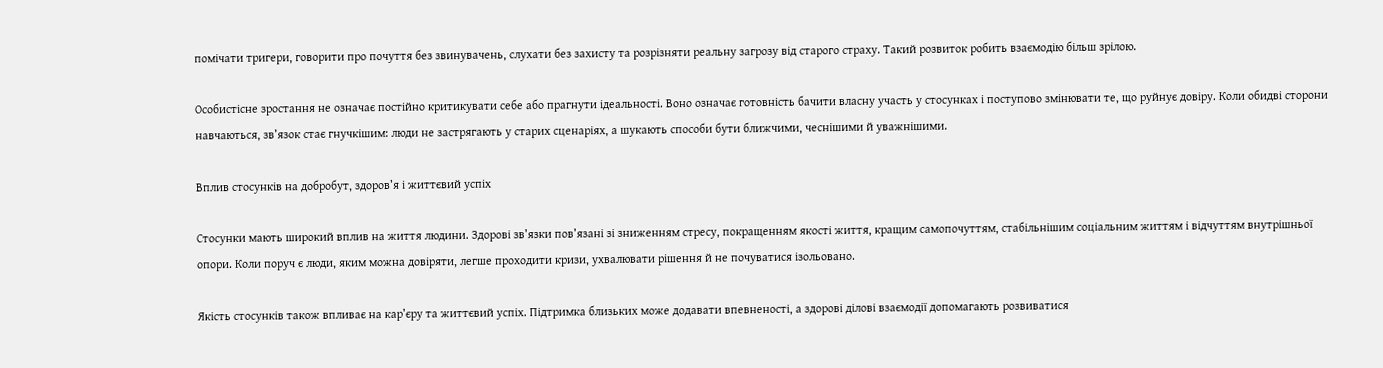помічати тригери, говорити про почуття без звинувачень, слухати без захисту та розрізняти реальну загрозу від старого страху. Такий розвиток робить взаємодію більш зрілою.

Особистісне зростання не означає постійно критикувати себе або прагнути ідеальності. Воно означає готовність бачити власну участь у стосунках і поступово змінювати те, що руйнує довіру. Коли обидві сторони навчаються, зв’язок стає гнучкішим: люди не застрягають у старих сценаріях, а шукають способи бути ближчими, чеснішими й уважнішими.

Вплив стосунків на добробут, здоров’я і життєвий успіх

Стосунки мають широкий вплив на життя людини. Здорові зв’язки пов’язані зі зниженням стресу, покращенням якості життя, кращим самопочуттям, стабільнішим соціальним життям і відчуттям внутрішньої опори. Коли поруч є люди, яким можна довіряти, легше проходити кризи, ухвалювати рішення й не почуватися ізольовано.

Якість стосунків також впливає на кар’єру та життєвий успіх. Підтримка близьких може додавати впевненості, а здорові ділові взаємодії допомагають розвиватися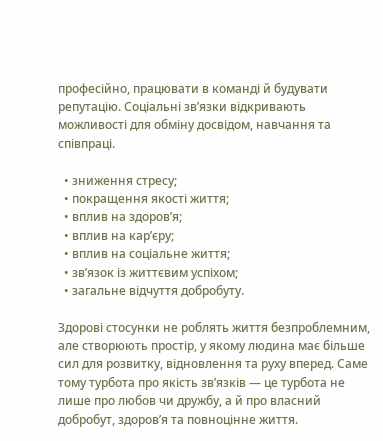професійно, працювати в команді й будувати репутацію. Соціальні зв’язки відкривають можливості для обміну досвідом, навчання та співпраці.

  • зниження стресу;
  • покращення якості життя;
  • вплив на здоров’я;
  • вплив на кар’єру;
  • вплив на соціальне життя;
  • зв’язок із життєвим успіхом;
  • загальне відчуття добробуту.

Здорові стосунки не роблять життя безпроблемним, але створюють простір, у якому людина має більше сил для розвитку, відновлення та руху вперед. Саме тому турбота про якість зв’язків — це турбота не лише про любов чи дружбу, а й про власний добробут, здоров’я та повноцінне життя.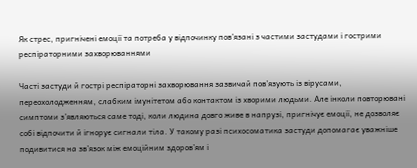Як стрес, пригнічені емоції та потреба у відпочинку пов’язані з частими застудами і гострими респіраторними захворюваннями

Часті застуди й гострі респіраторні захворювання зазвичай пов’язують із вірусами, переохолодженням, слабким імунітетом або контактом із хворими людьми. Але інколи повторювані симптоми з’являються саме тоді, коли людина довго живе в напрузі, пригнічує емоції, не дозволяє собі відпочити й ігнорує сигнали тіла. У такому разі психосоматика застуди допомагає уважніше подивитися на зв’язок між емоційним здоров’ям і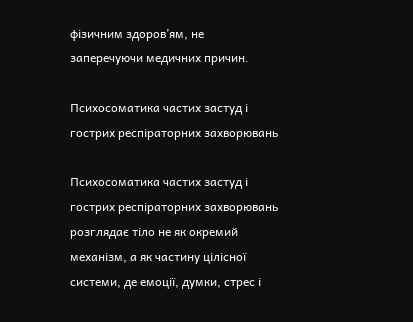фізичним здоров’ям, не заперечуючи медичних причин.

Психосоматика частих застуд і гострих респіраторних захворювань

Психосоматика частих застуд і гострих респіраторних захворювань розглядає тіло не як окремий механізм, а як частину цілісної системи, де емоції, думки, стрес і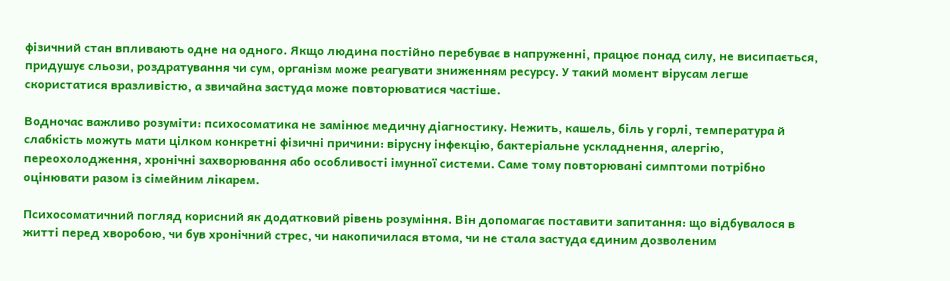фізичний стан впливають одне на одного. Якщо людина постійно перебуває в напруженні, працює понад силу, не висипається, придушує сльози, роздратування чи сум, організм може реагувати зниженням ресурсу. У такий момент вірусам легше скористатися вразливістю, а звичайна застуда може повторюватися частіше.

Водночас важливо розуміти: психосоматика не замінює медичну діагностику. Нежить, кашель, біль у горлі, температура й слабкість можуть мати цілком конкретні фізичні причини: вірусну інфекцію, бактеріальне ускладнення, алергію, переохолодження, хронічні захворювання або особливості імунної системи. Саме тому повторювані симптоми потрібно оцінювати разом із сімейним лікарем.

Психосоматичний погляд корисний як додатковий рівень розуміння. Він допомагає поставити запитання: що відбувалося в житті перед хворобою, чи був хронічний стрес, чи накопичилася втома, чи не стала застуда єдиним дозволеним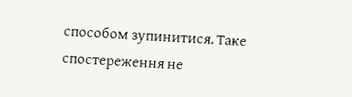способом зупинитися. Таке спостереження не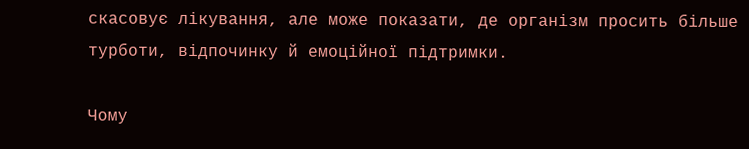скасовує лікування, але може показати, де організм просить більше турботи, відпочинку й емоційної підтримки.

Чому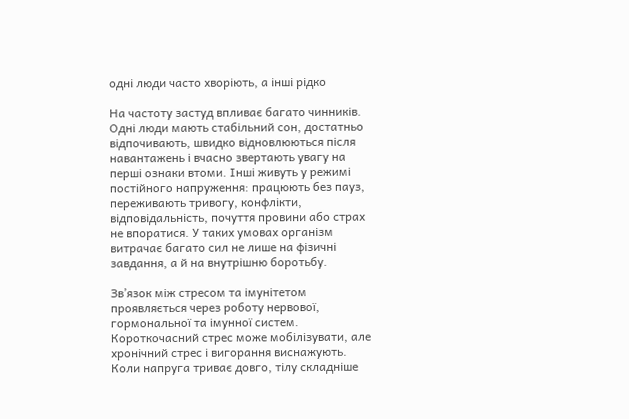одні люди часто хворіють, а інші рідко

На частоту застуд впливає багато чинників. Одні люди мають стабільний сон, достатньо відпочивають, швидко відновлюються після навантажень і вчасно звертають увагу на перші ознаки втоми. Інші живуть у режимі постійного напруження: працюють без пауз, переживають тривогу, конфлікти, відповідальність, почуття провини або страх не впоратися. У таких умовах організм витрачає багато сил не лише на фізичні завдання, а й на внутрішню боротьбу.

Зв’язок між стресом та імунітетом проявляється через роботу нервової, гормональної та імунної систем. Короткочасний стрес може мобілізувати, але хронічний стрес і вигорання виснажують. Коли напруга триває довго, тілу складніше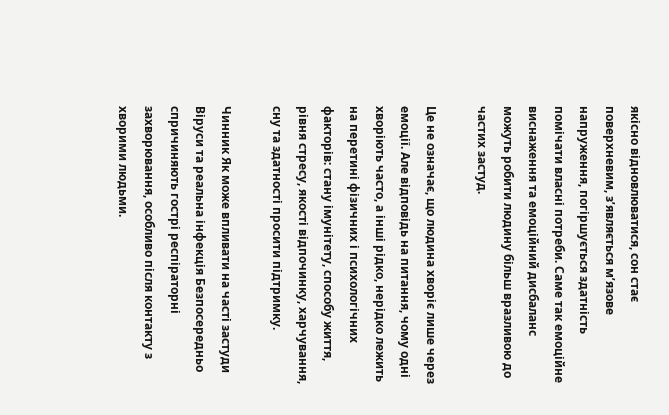якісно відновлюватися, сон стає поверхневим, з’являється м’язове напруження, погіршується здатність помічати власні потреби. Саме так емоційне виснаження та емоційний дисбаланс можуть робити людину більш вразливою до частих застуд.

Це не означає, що людина хворіє лише через емоції. Але відповідь на питання, чому одні хворіють часто, а інші рідко, нерідко лежить на перетині фізичних і психологічних факторів: стану імунітету, способу життя, рівня стресу, якості відпочинку, харчування, сну та здатності просити підтримку.

Чинник Як може впливати на часті застуди
Віруси та реальна інфекція Безпосередньо спричиняють гострі респіраторні захворювання, особливо після контакту з хворими людьми.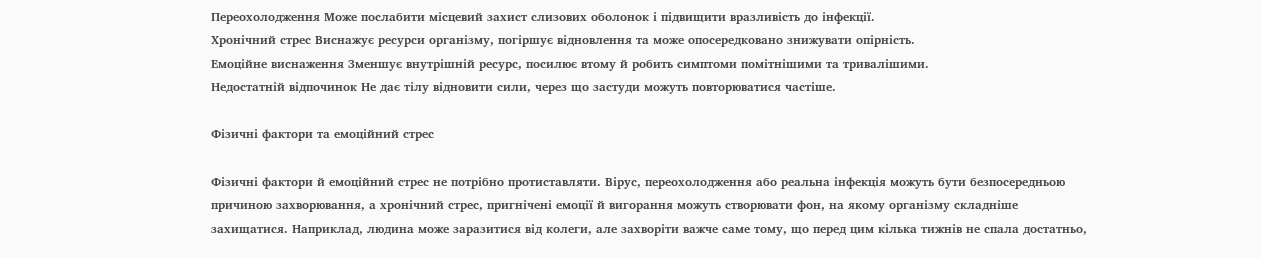Переохолодження Може послабити місцевий захист слизових оболонок і підвищити вразливість до інфекції.
Хронічний стрес Виснажує ресурси організму, погіршує відновлення та може опосередковано знижувати опірність.
Емоційне виснаження Зменшує внутрішній ресурс, посилює втому й робить симптоми помітнішими та тривалішими.
Недостатній відпочинок Не дає тілу відновити сили, через що застуди можуть повторюватися частіше.

Фізичні фактори та емоційний стрес

Фізичні фактори й емоційний стрес не потрібно протиставляти. Вірус, переохолодження або реальна інфекція можуть бути безпосередньою причиною захворювання, а хронічний стрес, пригнічені емоції й вигорання можуть створювати фон, на якому організму складніше захищатися. Наприклад, людина може заразитися від колеги, але захворіти важче саме тому, що перед цим кілька тижнів не спала достатньо,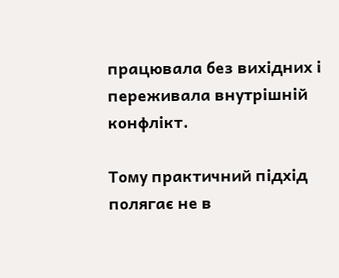працювала без вихідних і переживала внутрішній конфлікт.

Тому практичний підхід полягає не в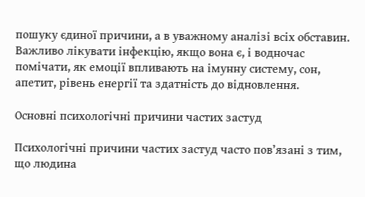пошуку єдиної причини, а в уважному аналізі всіх обставин. Важливо лікувати інфекцію, якщо вона є, і водночас помічати, як емоції впливають на імунну систему, сон, апетит, рівень енергії та здатність до відновлення.

Основні психологічні причини частих застуд

Психологічні причини частих застуд часто пов’язані з тим, що людина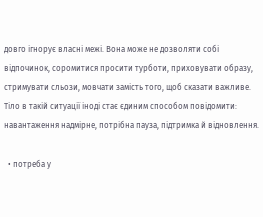довго ігнорує власні межі. Вона може не дозволяти собі відпочинок, соромитися просити турботи, приховувати образу, стримувати сльози, мовчати замість того, щоб сказати важливе. Тіло в такій ситуації іноді стає єдиним способом повідомити: навантаження надмірне, потрібна пауза, підтримка й відновлення.

  • потреба у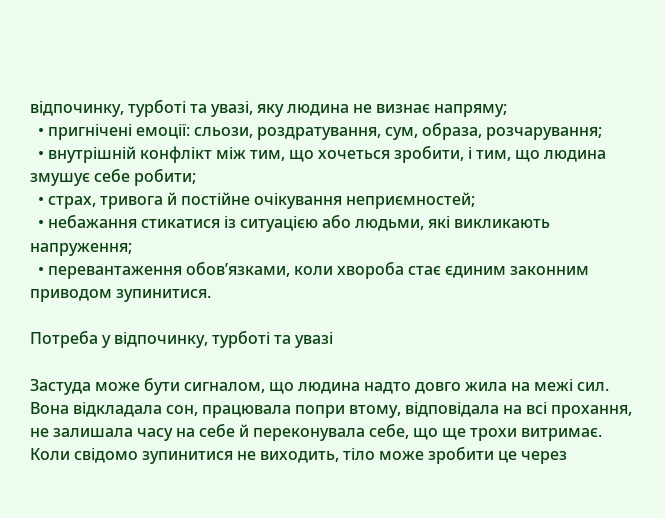відпочинку, турботі та увазі, яку людина не визнає напряму;
  • пригнічені емоції: сльози, роздратування, сум, образа, розчарування;
  • внутрішній конфлікт між тим, що хочеться зробити, і тим, що людина змушує себе робити;
  • страх, тривога й постійне очікування неприємностей;
  • небажання стикатися із ситуацією або людьми, які викликають напруження;
  • перевантаження обов’язками, коли хвороба стає єдиним законним приводом зупинитися.

Потреба у відпочинку, турботі та увазі

Застуда може бути сигналом, що людина надто довго жила на межі сил. Вона відкладала сон, працювала попри втому, відповідала на всі прохання, не залишала часу на себе й переконувала себе, що ще трохи витримає. Коли свідомо зупинитися не виходить, тіло може зробити це через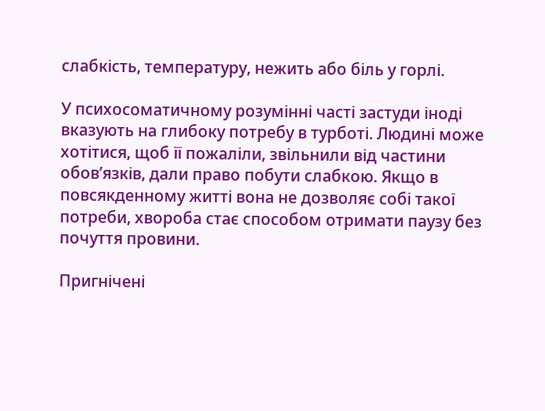слабкість, температуру, нежить або біль у горлі.

У психосоматичному розумінні часті застуди іноді вказують на глибоку потребу в турботі. Людині може хотітися, щоб її пожаліли, звільнили від частини обов’язків, дали право побути слабкою. Якщо в повсякденному житті вона не дозволяє собі такої потреби, хвороба стає способом отримати паузу без почуття провини.

Пригнічені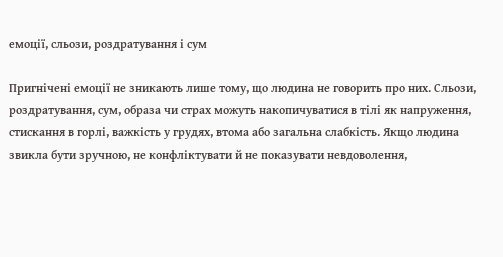емоції, сльози, роздратування і сум

Пригнічені емоції не зникають лише тому, що людина не говорить про них. Сльози, роздратування, сум, образа чи страх можуть накопичуватися в тілі як напруження, стискання в горлі, важкість у грудях, втома або загальна слабкість. Якщо людина звикла бути зручною, не конфліктувати й не показувати невдоволення,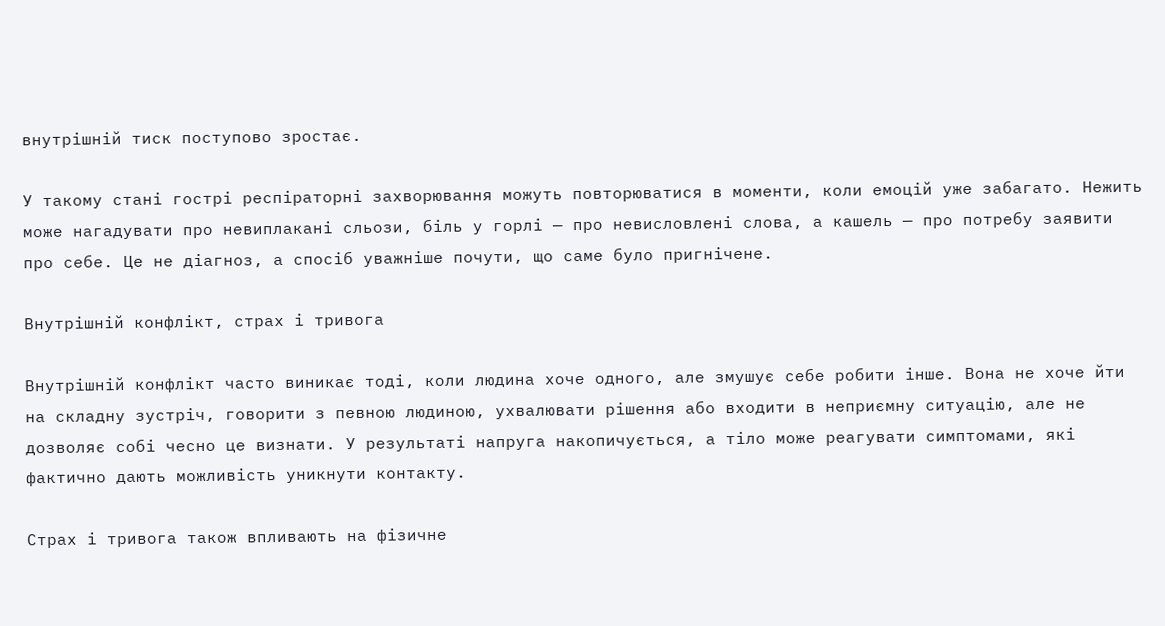внутрішній тиск поступово зростає.

У такому стані гострі респіраторні захворювання можуть повторюватися в моменти, коли емоцій уже забагато. Нежить може нагадувати про невиплакані сльози, біль у горлі — про невисловлені слова, а кашель — про потребу заявити про себе. Це не діагноз, а спосіб уважніше почути, що саме було пригнічене.

Внутрішній конфлікт, страх і тривога

Внутрішній конфлікт часто виникає тоді, коли людина хоче одного, але змушує себе робити інше. Вона не хоче йти на складну зустріч, говорити з певною людиною, ухвалювати рішення або входити в неприємну ситуацію, але не дозволяє собі чесно це визнати. У результаті напруга накопичується, а тіло може реагувати симптомами, які фактично дають можливість уникнути контакту.

Страх і тривога також впливають на фізичне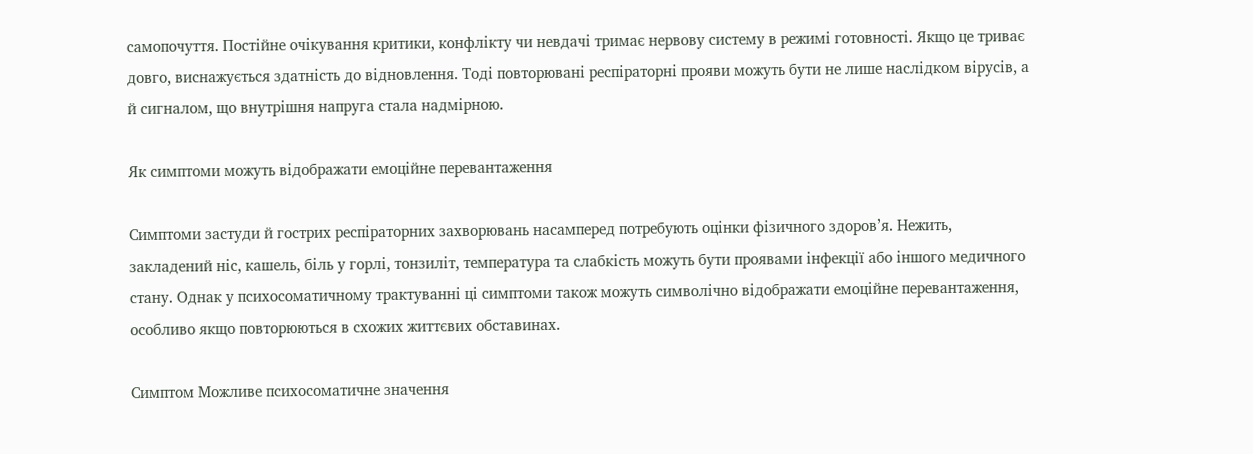самопочуття. Постійне очікування критики, конфлікту чи невдачі тримає нервову систему в режимі готовності. Якщо це триває довго, виснажується здатність до відновлення. Тоді повторювані респіраторні прояви можуть бути не лише наслідком вірусів, а й сигналом, що внутрішня напруга стала надмірною.

Як симптоми можуть відображати емоційне перевантаження

Симптоми застуди й гострих респіраторних захворювань насамперед потребують оцінки фізичного здоров’я. Нежить, закладений ніс, кашель, біль у горлі, тонзиліт, температура та слабкість можуть бути проявами інфекції або іншого медичного стану. Однак у психосоматичному трактуванні ці симптоми також можуть символічно відображати емоційне перевантаження, особливо якщо повторюються в схожих життєвих обставинах.

Симптом Можливе психосоматичне значення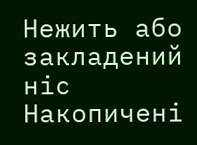Нежить або закладений ніс Накопичені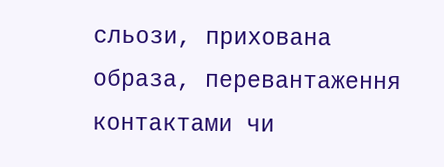сльози, прихована образа, перевантаження контактами чи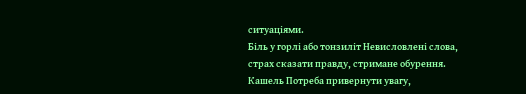ситуаціями.
Біль у горлі або тонзиліт Невисловлені слова, страх сказати правду, стримане обурення.
Кашель Потреба привернути увагу,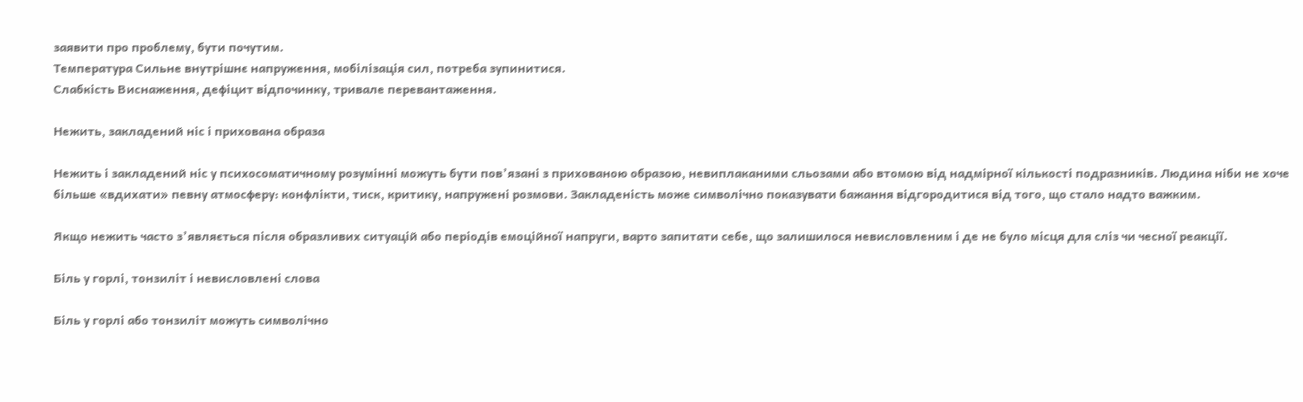заявити про проблему, бути почутим.
Температура Сильне внутрішнє напруження, мобілізація сил, потреба зупинитися.
Слабкість Виснаження, дефіцит відпочинку, тривале перевантаження.

Нежить, закладений ніс і прихована образа

Нежить і закладений ніс у психосоматичному розумінні можуть бути пов’язані з прихованою образою, невиплаканими сльозами або втомою від надмірної кількості подразників. Людина ніби не хоче більше «вдихати» певну атмосферу: конфлікти, тиск, критику, напружені розмови. Закладеність може символічно показувати бажання відгородитися від того, що стало надто важким.

Якщо нежить часто з’являється після образливих ситуацій або періодів емоційної напруги, варто запитати себе, що залишилося невисловленим і де не було місця для сліз чи чесної реакції.

Біль у горлі, тонзиліт і невисловлені слова

Біль у горлі або тонзиліт можуть символічно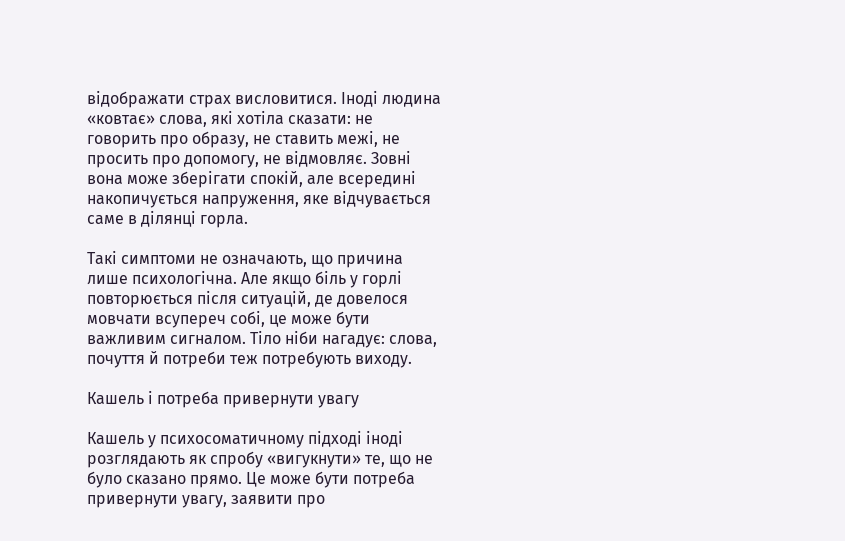відображати страх висловитися. Іноді людина «ковтає» слова, які хотіла сказати: не говорить про образу, не ставить межі, не просить про допомогу, не відмовляє. Зовні вона може зберігати спокій, але всередині накопичується напруження, яке відчувається саме в ділянці горла.

Такі симптоми не означають, що причина лише психологічна. Але якщо біль у горлі повторюється після ситуацій, де довелося мовчати всупереч собі, це може бути важливим сигналом. Тіло ніби нагадує: слова, почуття й потреби теж потребують виходу.

Кашель і потреба привернути увагу

Кашель у психосоматичному підході іноді розглядають як спробу «вигукнути» те, що не було сказано прямо. Це може бути потреба привернути увагу, заявити про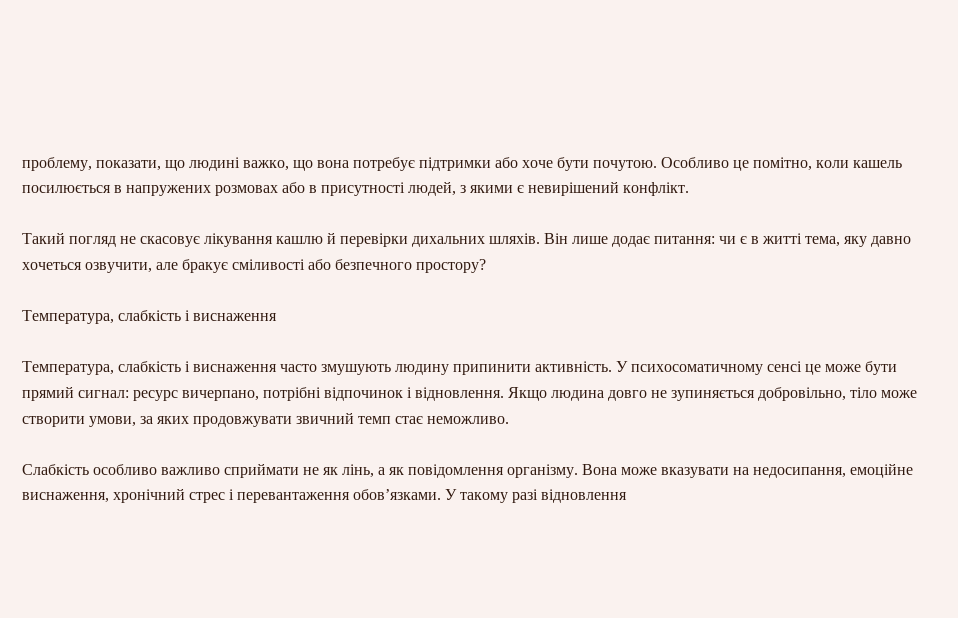проблему, показати, що людині важко, що вона потребує підтримки або хоче бути почутою. Особливо це помітно, коли кашель посилюється в напружених розмовах або в присутності людей, з якими є невирішений конфлікт.

Такий погляд не скасовує лікування кашлю й перевірки дихальних шляхів. Він лише додає питання: чи є в житті тема, яку давно хочеться озвучити, але бракує сміливості або безпечного простору?

Температура, слабкість і виснаження

Температура, слабкість і виснаження часто змушують людину припинити активність. У психосоматичному сенсі це може бути прямий сигнал: ресурс вичерпано, потрібні відпочинок і відновлення. Якщо людина довго не зупиняється добровільно, тіло може створити умови, за яких продовжувати звичний темп стає неможливо.

Слабкість особливо важливо сприймати не як лінь, а як повідомлення організму. Вона може вказувати на недосипання, емоційне виснаження, хронічний стрес і перевантаження обов’язками. У такому разі відновлення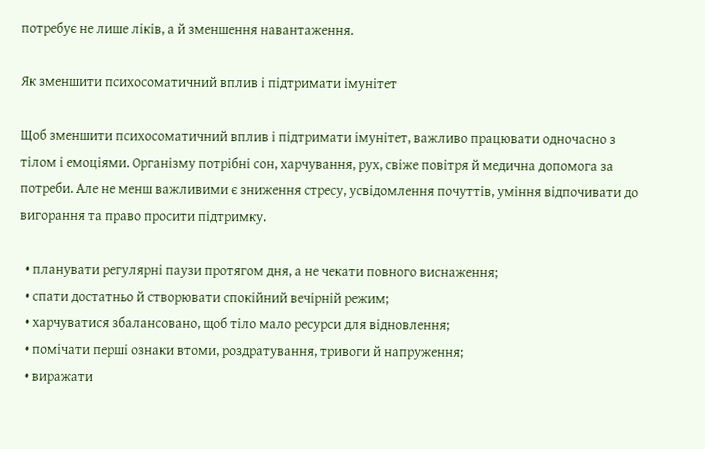потребує не лише ліків, а й зменшення навантаження.

Як зменшити психосоматичний вплив і підтримати імунітет

Щоб зменшити психосоматичний вплив і підтримати імунітет, важливо працювати одночасно з тілом і емоціями. Організму потрібні сон, харчування, рух, свіже повітря й медична допомога за потреби. Але не менш важливими є зниження стресу, усвідомлення почуттів, уміння відпочивати до вигорання та право просити підтримку.

  • планувати регулярні паузи протягом дня, а не чекати повного виснаження;
  • спати достатньо й створювати спокійний вечірній режим;
  • харчуватися збалансовано, щоб тіло мало ресурси для відновлення;
  • помічати перші ознаки втоми, роздратування, тривоги й напруження;
  • виражати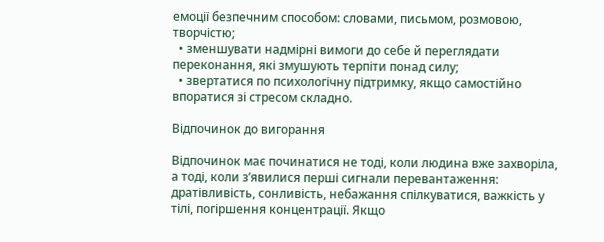емоції безпечним способом: словами, письмом, розмовою, творчістю;
  • зменшувати надмірні вимоги до себе й переглядати переконання, які змушують терпіти понад силу;
  • звертатися по психологічну підтримку, якщо самостійно впоратися зі стресом складно.

Відпочинок до вигорання

Відпочинок має починатися не тоді, коли людина вже захворіла, а тоді, коли з’явилися перші сигнали перевантаження: дратівливість, сонливість, небажання спілкуватися, важкість у тілі, погіршення концентрації. Якщо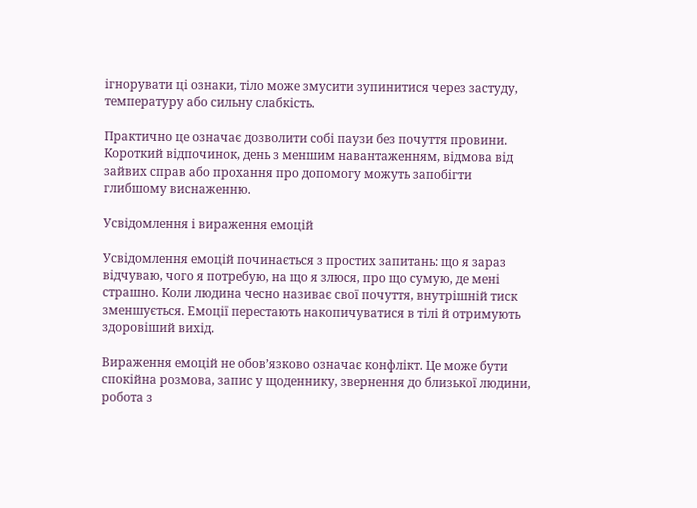ігнорувати ці ознаки, тіло може змусити зупинитися через застуду, температуру або сильну слабкість.

Практично це означає дозволити собі паузи без почуття провини. Короткий відпочинок, день з меншим навантаженням, відмова від зайвих справ або прохання про допомогу можуть запобігти глибшому виснаженню.

Усвідомлення і вираження емоцій

Усвідомлення емоцій починається з простих запитань: що я зараз відчуваю, чого я потребую, на що я злюся, про що сумую, де мені страшно. Коли людина чесно називає свої почуття, внутрішній тиск зменшується. Емоції перестають накопичуватися в тілі й отримують здоровіший вихід.

Вираження емоцій не обов’язково означає конфлікт. Це може бути спокійна розмова, запис у щоденнику, звернення до близької людини, робота з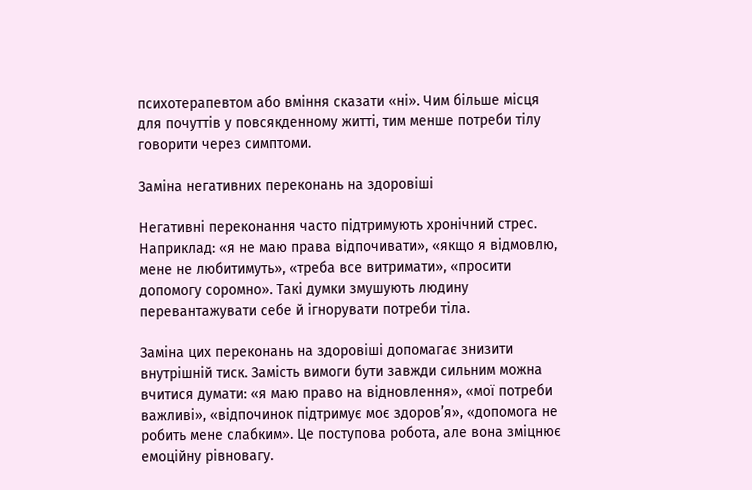психотерапевтом або вміння сказати «ні». Чим більше місця для почуттів у повсякденному житті, тим менше потреби тілу говорити через симптоми.

Заміна негативних переконань на здоровіші

Негативні переконання часто підтримують хронічний стрес. Наприклад: «я не маю права відпочивати», «якщо я відмовлю, мене не любитимуть», «треба все витримати», «просити допомогу соромно». Такі думки змушують людину перевантажувати себе й ігнорувати потреби тіла.

Заміна цих переконань на здоровіші допомагає знизити внутрішній тиск. Замість вимоги бути завжди сильним можна вчитися думати: «я маю право на відновлення», «мої потреби важливі», «відпочинок підтримує моє здоров’я», «допомога не робить мене слабким». Це поступова робота, але вона зміцнює емоційну рівновагу.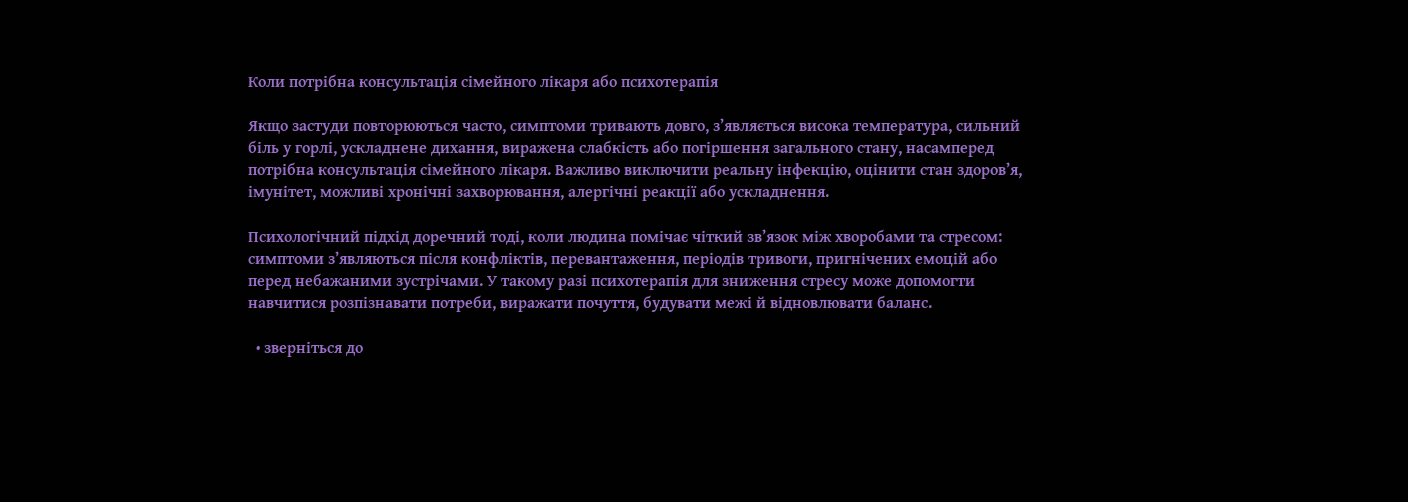Коли потрібна консультація сімейного лікаря або психотерапія

Якщо застуди повторюються часто, симптоми тривають довго, з’являється висока температура, сильний біль у горлі, ускладнене дихання, виражена слабкість або погіршення загального стану, насамперед потрібна консультація сімейного лікаря. Важливо виключити реальну інфекцію, оцінити стан здоров’я, імунітет, можливі хронічні захворювання, алергічні реакції або ускладнення.

Психологічний підхід доречний тоді, коли людина помічає чіткий зв’язок між хворобами та стресом: симптоми з’являються після конфліктів, перевантаження, періодів тривоги, пригнічених емоцій або перед небажаними зустрічами. У такому разі психотерапія для зниження стресу може допомогти навчитися розпізнавати потреби, виражати почуття, будувати межі й відновлювати баланс.

  • зверніться до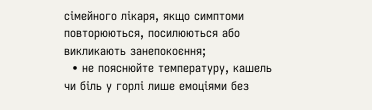сімейного лікаря, якщо симптоми повторюються, посилюються або викликають занепокоєння;
  • не пояснюйте температуру, кашель чи біль у горлі лише емоціями без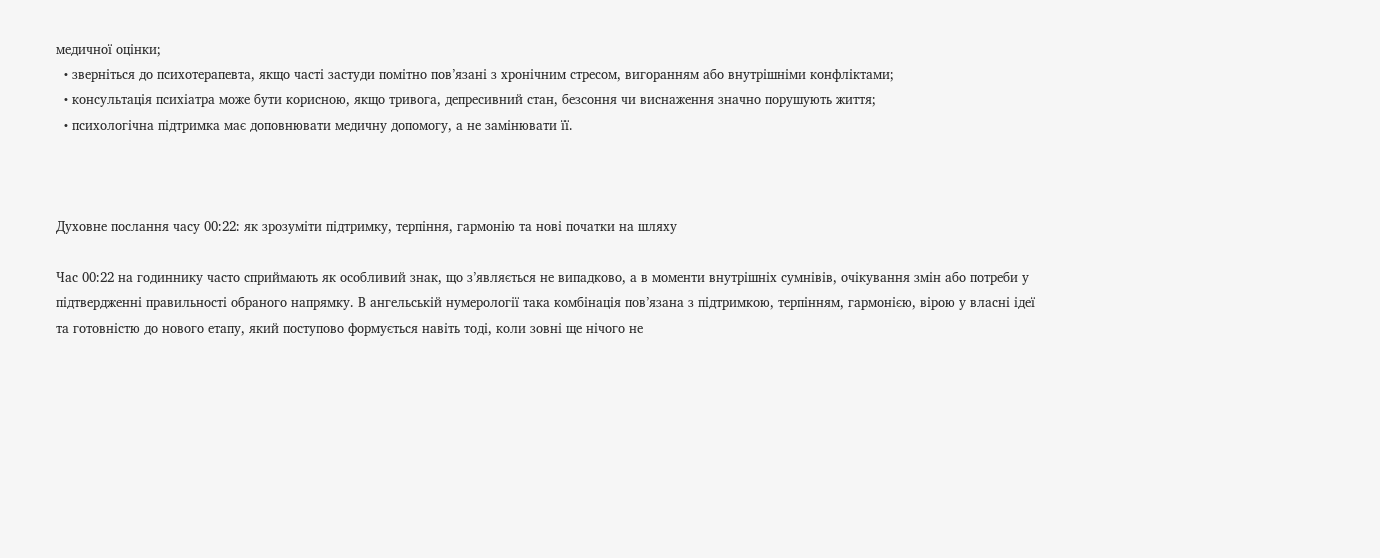медичної оцінки;
  • зверніться до психотерапевта, якщо часті застуди помітно пов’язані з хронічним стресом, вигоранням або внутрішніми конфліктами;
  • консультація психіатра може бути корисною, якщо тривога, депресивний стан, безсоння чи виснаження значно порушують життя;
  • психологічна підтримка має доповнювати медичну допомогу, а не замінювати її.



Духовне послання часу 00:22: як зрозуміти підтримку, терпіння, гармонію та нові початки на шляху

Час 00:22 на годиннику часто сприймають як особливий знак, що з’являється не випадково, а в моменти внутрішніх сумнівів, очікування змін або потреби у підтвердженні правильності обраного напрямку. В ангельській нумерології така комбінація пов’язана з підтримкою, терпінням, гармонією, вірою у власні ідеї та готовністю до нового етапу, який поступово формується навіть тоді, коли зовні ще нічого не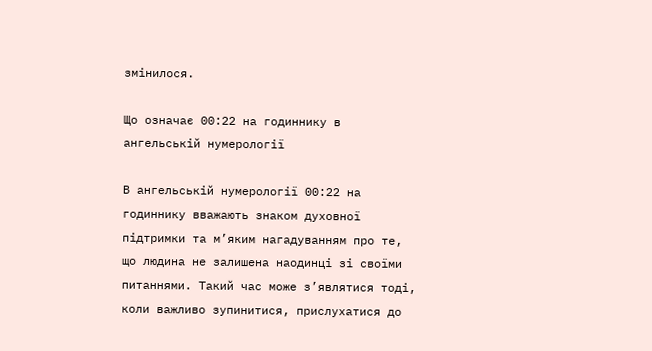змінилося.

Що означає 00:22 на годиннику в ангельській нумерології

В ангельській нумерології 00:22 на годиннику вважають знаком духовної підтримки та м’яким нагадуванням про те, що людина не залишена наодинці зі своїми питаннями. Такий час може з’являтися тоді, коли важливо зупинитися, прислухатися до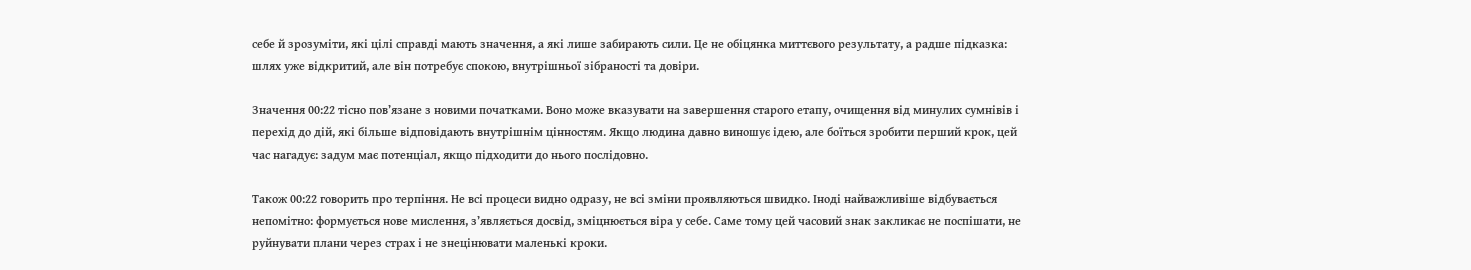себе й зрозуміти, які цілі справді мають значення, а які лише забирають сили. Це не обіцянка миттєвого результату, а радше підказка: шлях уже відкритий, але він потребує спокою, внутрішньої зібраності та довіри.

Значення 00:22 тісно пов’язане з новими початками. Воно може вказувати на завершення старого етапу, очищення від минулих сумнівів і перехід до дій, які більше відповідають внутрішнім цінностям. Якщо людина давно виношує ідею, але боїться зробити перший крок, цей час нагадує: задум має потенціал, якщо підходити до нього послідовно.

Також 00:22 говорить про терпіння. Не всі процеси видно одразу, не всі зміни проявляються швидко. Іноді найважливіше відбувається непомітно: формується нове мислення, з’являється досвід, зміцнюється віра у себе. Саме тому цей часовий знак закликає не поспішати, не руйнувати плани через страх і не знецінювати маленькі кроки.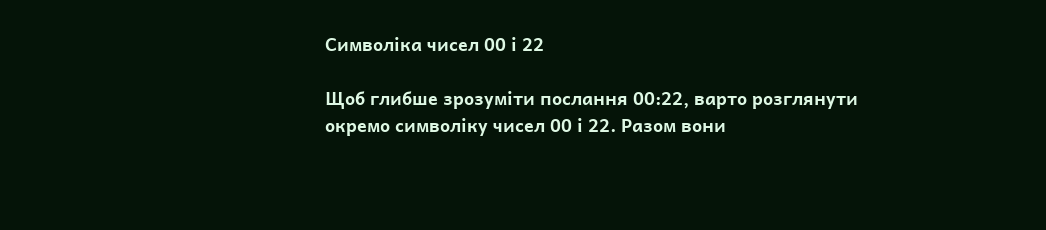Символіка чисел 00 і 22

Щоб глибше зрозуміти послання 00:22, варто розглянути окремо символіку чисел 00 і 22. Разом вони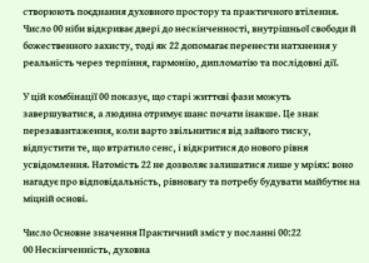створюють поєднання духовного простору та практичного втілення. Число 00 ніби відкриває двері до нескінченності, внутрішньої свободи й божественного захисту, тоді як 22 допомагає перенести натхнення у реальність через терпіння, гармонію, дипломатію та послідовні дії.

У цій комбінації 00 показує, що старі життєві фази можуть завершуватися, а людина отримує шанс почати інакше. Це знак перезавантаження, коли варто звільнитися від зайвого тиску, відпустити те, що втратило сенс, і відкритися до нового рівня усвідомлення. Натомість 22 не дозволяє залишатися лише у мріях: воно нагадує про відповідальність, рівновагу та потребу будувати майбутнє на міцній основі.

Число Основне значення Практичний зміст у посланні 00:22
00 Нескінченність, духовна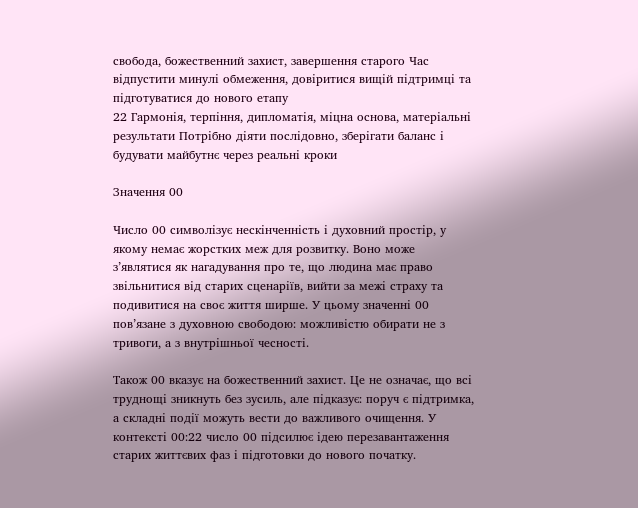свобода, божественний захист, завершення старого Час відпустити минулі обмеження, довіритися вищій підтримці та підготуватися до нового етапу
22 Гармонія, терпіння, дипломатія, міцна основа, матеріальні результати Потрібно діяти послідовно, зберігати баланс і будувати майбутнє через реальні кроки

Значення 00

Число 00 символізує нескінченність і духовний простір, у якому немає жорстких меж для розвитку. Воно може з’являтися як нагадування про те, що людина має право звільнитися від старих сценаріїв, вийти за межі страху та подивитися на своє життя ширше. У цьому значенні 00 пов’язане з духовною свободою: можливістю обирати не з тривоги, а з внутрішньої чесності.

Також 00 вказує на божественний захист. Це не означає, що всі труднощі зникнуть без зусиль, але підказує: поруч є підтримка, а складні події можуть вести до важливого очищення. У контексті 00:22 число 00 підсилює ідею перезавантаження старих життєвих фаз і підготовки до нового початку.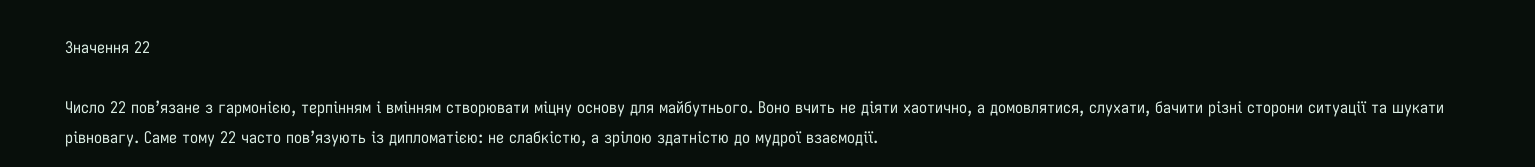Значення 22

Число 22 пов’язане з гармонією, терпінням і вмінням створювати міцну основу для майбутнього. Воно вчить не діяти хаотично, а домовлятися, слухати, бачити різні сторони ситуації та шукати рівновагу. Саме тому 22 часто пов’язують із дипломатією: не слабкістю, а зрілою здатністю до мудрої взаємодії.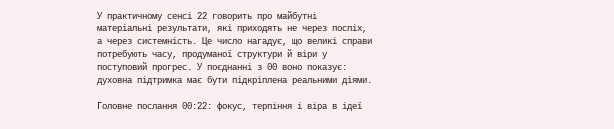У практичному сенсі 22 говорить про майбутні матеріальні результати, які приходять не через поспіх, а через системність. Це число нагадує, що великі справи потребують часу, продуманої структури й віри у поступовий прогрес. У поєднанні з 00 воно показує: духовна підтримка має бути підкріплена реальними діями.

Головне послання 00:22: фокус, терпіння і віра в ідеї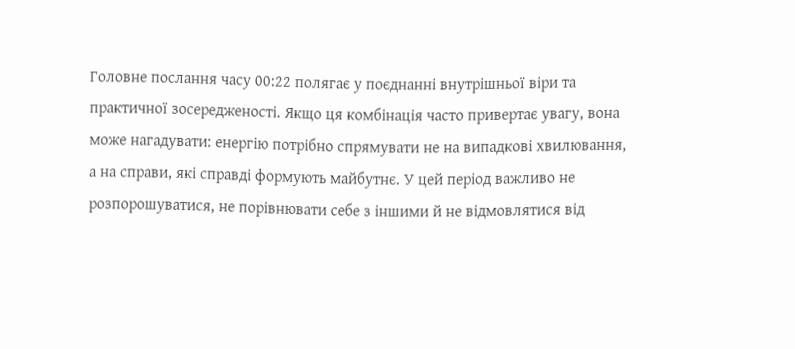Головне послання часу 00:22 полягає у поєднанні внутрішньої віри та практичної зосередженості. Якщо ця комбінація часто привертає увагу, вона може нагадувати: енергію потрібно спрямувати не на випадкові хвилювання, а на справи, які справді формують майбутнє. У цей період важливо не розпорошуватися, не порівнювати себе з іншими й не відмовлятися від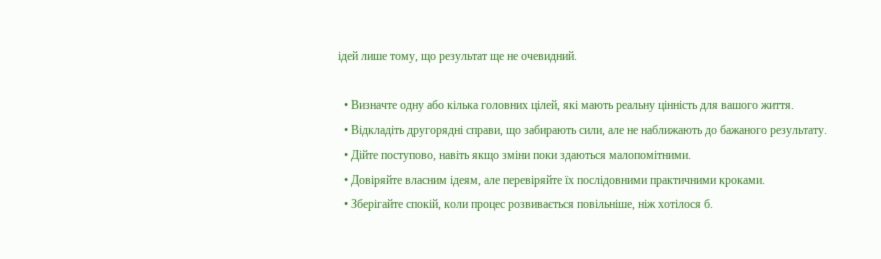ідей лише тому, що результат ще не очевидний.

  • Визначте одну або кілька головних цілей, які мають реальну цінність для вашого життя.
  • Відкладіть другорядні справи, що забирають сили, але не наближають до бажаного результату.
  • Дійте поступово, навіть якщо зміни поки здаються малопомітними.
  • Довіряйте власним ідеям, але перевіряйте їх послідовними практичними кроками.
  • Зберігайте спокій, коли процес розвивається повільніше, ніж хотілося б.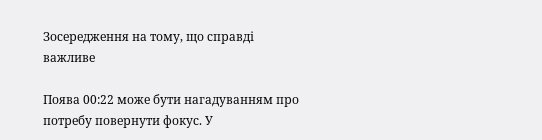Зосередження на тому, що справді важливе

Поява 00:22 може бути нагадуванням про потребу повернути фокус. У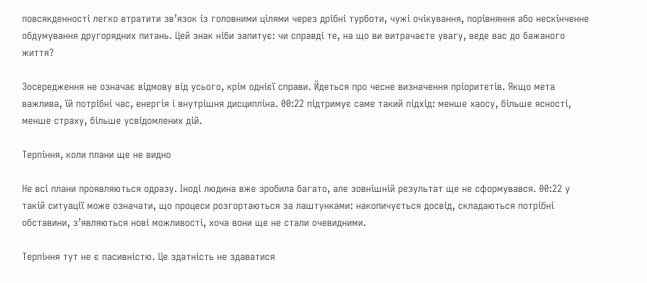повсякденності легко втратити зв’язок із головними цілями через дрібні турботи, чужі очікування, порівняння або нескінченне обдумування другорядних питань. Цей знак ніби запитує: чи справді те, на що ви витрачаєте увагу, веде вас до бажаного життя?

Зосередження не означає відмову від усього, крім однієї справи. Йдеться про чесне визначення пріоритетів. Якщо мета важлива, їй потрібні час, енергія і внутрішня дисципліна. 00:22 підтримує саме такий підхід: менше хаосу, більше ясності, менше страху, більше усвідомлених дій.

Терпіння, коли плани ще не видно

Не всі плани проявляються одразу. Іноді людина вже зробила багато, але зовнішній результат ще не сформувався. 00:22 у такій ситуації може означати, що процеси розгортаються за лаштунками: накопичується досвід, складаються потрібні обставини, з’являються нові можливості, хоча вони ще не стали очевидними.

Терпіння тут не є пасивністю. Це здатність не здаватися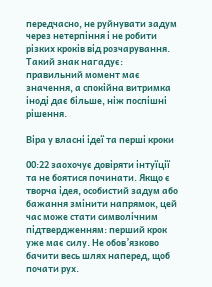передчасно, не руйнувати задум через нетерпіння і не робити різких кроків від розчарування. Такий знак нагадує: правильний момент має значення, а спокійна витримка іноді дає більше, ніж поспішні рішення.

Віра у власні ідеї та перші кроки

00:22 заохочує довіряти інтуїції та не боятися починати. Якщо є творча ідея, особистий задум або бажання змінити напрямок, цей час може стати символічним підтвердженням: перший крок уже має силу. Не обов’язково бачити весь шлях наперед, щоб почати рух.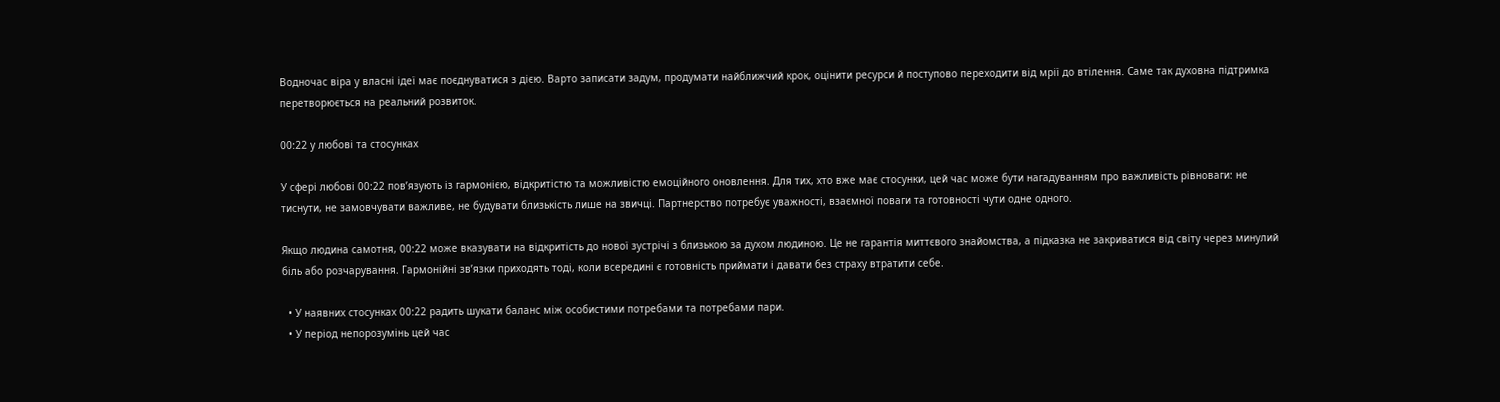Водночас віра у власні ідеї має поєднуватися з дією. Варто записати задум, продумати найближчий крок, оцінити ресурси й поступово переходити від мрії до втілення. Саме так духовна підтримка перетворюється на реальний розвиток.

00:22 у любові та стосунках

У сфері любові 00:22 пов’язують із гармонією, відкритістю та можливістю емоційного оновлення. Для тих, хто вже має стосунки, цей час може бути нагадуванням про важливість рівноваги: не тиснути, не замовчувати важливе, не будувати близькість лише на звичці. Партнерство потребує уважності, взаємної поваги та готовності чути одне одного.

Якщо людина самотня, 00:22 може вказувати на відкритість до нової зустрічі з близькою за духом людиною. Це не гарантія миттєвого знайомства, а підказка не закриватися від світу через минулий біль або розчарування. Гармонійні зв’язки приходять тоді, коли всередині є готовність приймати і давати без страху втратити себе.

  • У наявних стосунках 00:22 радить шукати баланс між особистими потребами та потребами пари.
  • У період непорозумінь цей час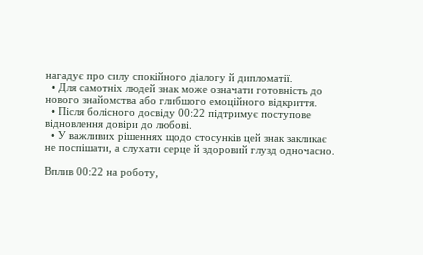нагадує про силу спокійного діалогу й дипломатії.
  • Для самотніх людей знак може означати готовність до нового знайомства або глибшого емоційного відкриття.
  • Після болісного досвіду 00:22 підтримує поступове відновлення довіри до любові.
  • У важливих рішеннях щодо стосунків цей знак закликає не поспішати, а слухати серце й здоровий глузд одночасно.

Вплив 00:22 на роботу,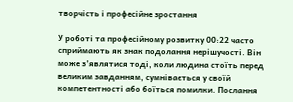творчість і професійне зростання

У роботі та професійному розвитку 00:22 часто сприймають як знак подолання нерішучості. Він може з’являтися тоді, коли людина стоїть перед великим завданням, сумнівається у своїй компетентності або боїться помилки. Послання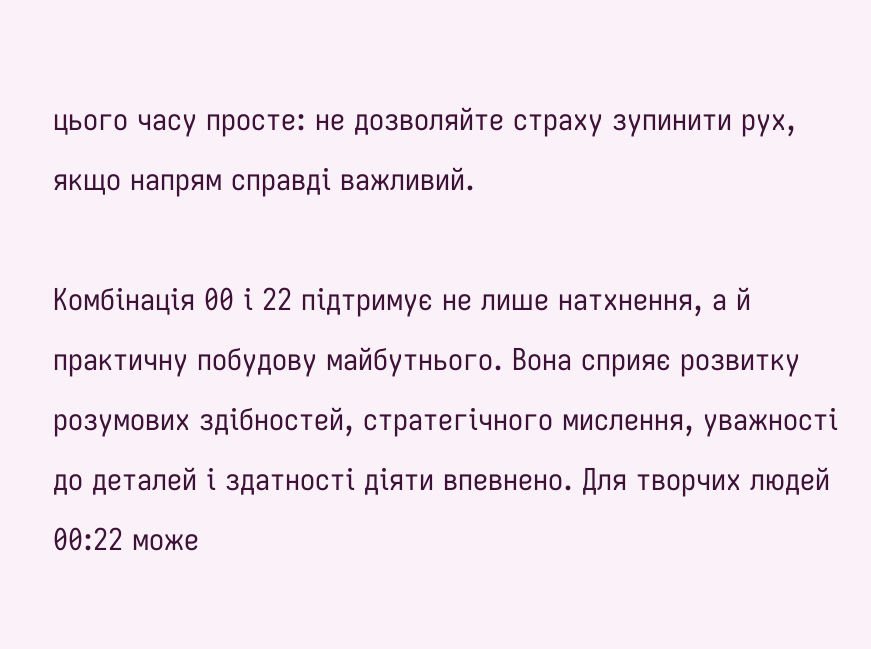цього часу просте: не дозволяйте страху зупинити рух, якщо напрям справді важливий.

Комбінація 00 і 22 підтримує не лише натхнення, а й практичну побудову майбутнього. Вона сприяє розвитку розумових здібностей, стратегічного мислення, уважності до деталей і здатності діяти впевнено. Для творчих людей 00:22 може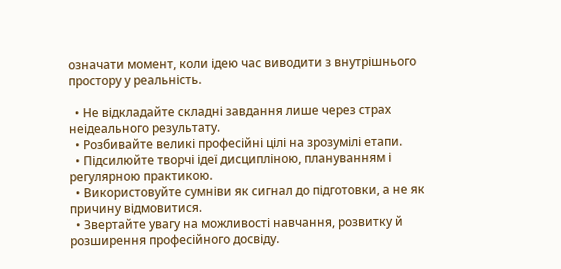означати момент, коли ідею час виводити з внутрішнього простору у реальність.

  • Не відкладайте складні завдання лише через страх неідеального результату.
  • Розбивайте великі професійні цілі на зрозумілі етапи.
  • Підсилюйте творчі ідеї дисципліною, плануванням і регулярною практикою.
  • Використовуйте сумніви як сигнал до підготовки, а не як причину відмовитися.
  • Звертайте увагу на можливості навчання, розвитку й розширення професійного досвіду.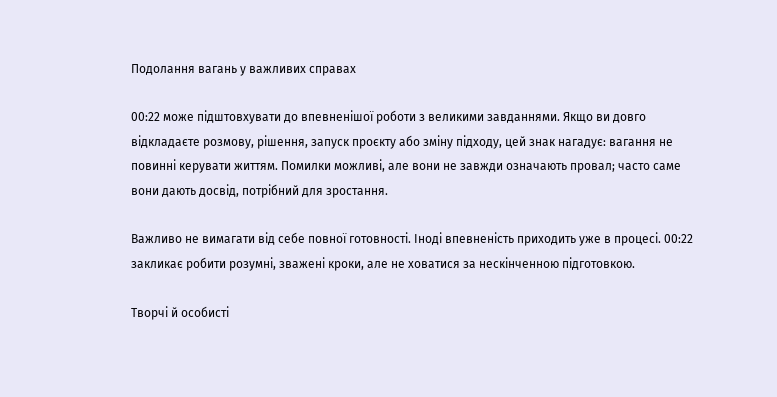Подолання вагань у важливих справах

00:22 може підштовхувати до впевненішої роботи з великими завданнями. Якщо ви довго відкладаєте розмову, рішення, запуск проєкту або зміну підходу, цей знак нагадує: вагання не повинні керувати життям. Помилки можливі, але вони не завжди означають провал; часто саме вони дають досвід, потрібний для зростання.

Важливо не вимагати від себе повної готовності. Іноді впевненість приходить уже в процесі. 00:22 закликає робити розумні, зважені кроки, але не ховатися за нескінченною підготовкою.

Творчі й особисті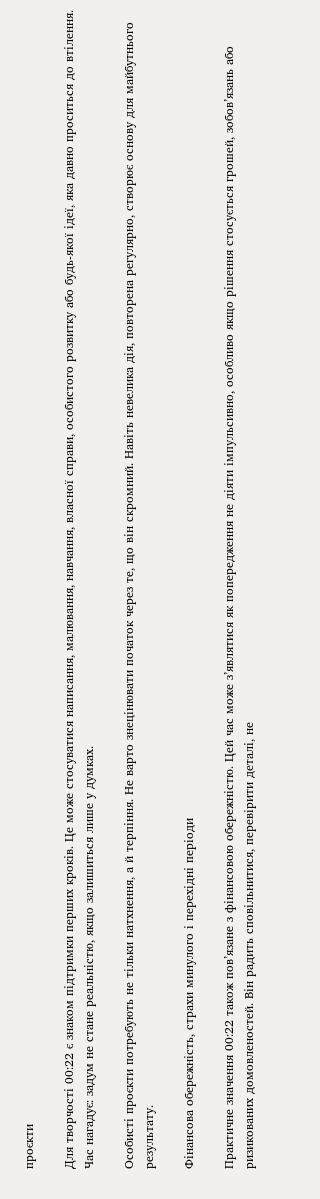проєкти

Для творчості 00:22 є знаком підтримки перших кроків. Це може стосуватися написання, малювання, навчання, власної справи, особистого розвитку або будь-якої ідеї, яка давно проситься до втілення. Час нагадує: задум не стане реальністю, якщо залишиться лише у думках.

Особисті проєкти потребують не тільки натхнення, а й терпіння. Не варто знецінювати початок через те, що він скромний. Навіть невелика дія, повторена регулярно, створює основу для майбутнього результату.

Фінансова обережність, страхи минулого і перехідні періоди

Практичне значення 00:22 також пов’язане з фінансовою обережністю. Цей час може з’являтися як попередження не діяти імпульсивно, особливо якщо рішення стосується грошей, зобов’язань або ризикованих домовленостей. Він радить сповільнитися, перевірити деталі, не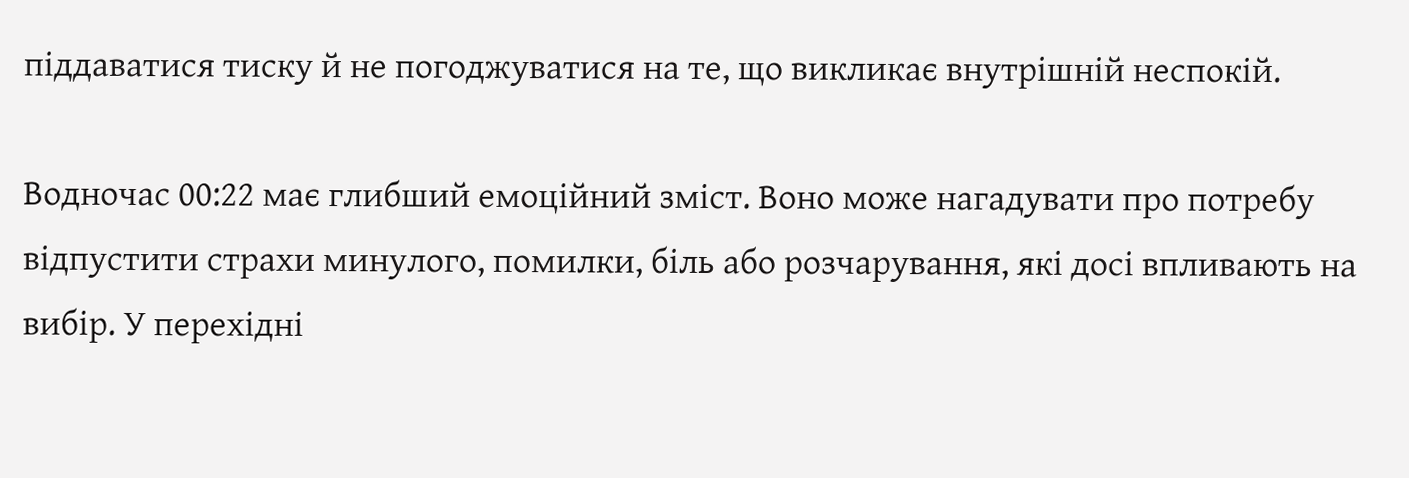піддаватися тиску й не погоджуватися на те, що викликає внутрішній неспокій.

Водночас 00:22 має глибший емоційний зміст. Воно може нагадувати про потребу відпустити страхи минулого, помилки, біль або розчарування, які досі впливають на вибір. У перехідні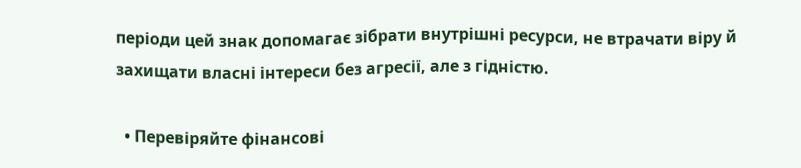періоди цей знак допомагає зібрати внутрішні ресурси, не втрачати віру й захищати власні інтереси без агресії, але з гідністю.

  • Перевіряйте фінансові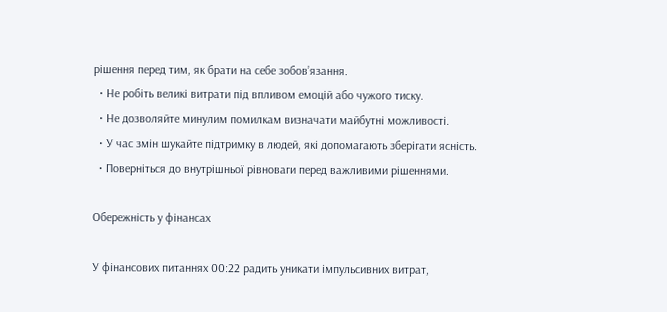рішення перед тим, як брати на себе зобов’язання.
  • Не робіть великі витрати під впливом емоцій або чужого тиску.
  • Не дозволяйте минулим помилкам визначати майбутні можливості.
  • У час змін шукайте підтримку в людей, які допомагають зберігати ясність.
  • Поверніться до внутрішньої рівноваги перед важливими рішеннями.

Обережність у фінансах

У фінансових питаннях 00:22 радить уникати імпульсивних витрат,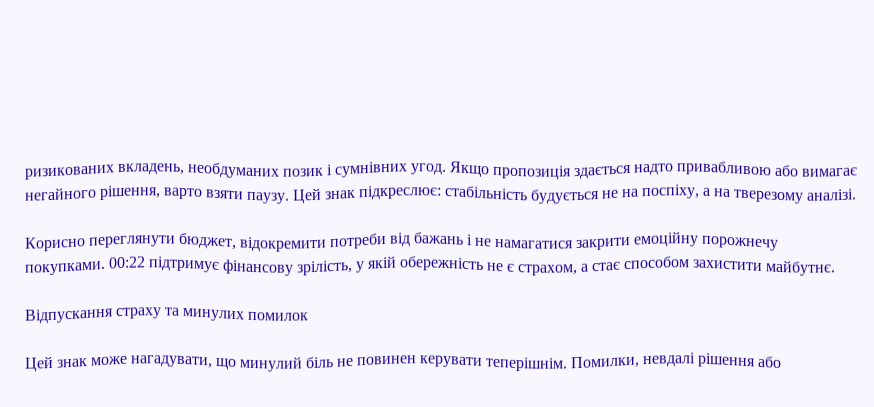ризикованих вкладень, необдуманих позик і сумнівних угод. Якщо пропозиція здається надто привабливою або вимагає негайного рішення, варто взяти паузу. Цей знак підкреслює: стабільність будується не на поспіху, а на тверезому аналізі.

Корисно переглянути бюджет, відокремити потреби від бажань і не намагатися закрити емоційну порожнечу покупками. 00:22 підтримує фінансову зрілість, у якій обережність не є страхом, а стає способом захистити майбутнє.

Відпускання страху та минулих помилок

Цей знак може нагадувати, що минулий біль не повинен керувати теперішнім. Помилки, невдалі рішення або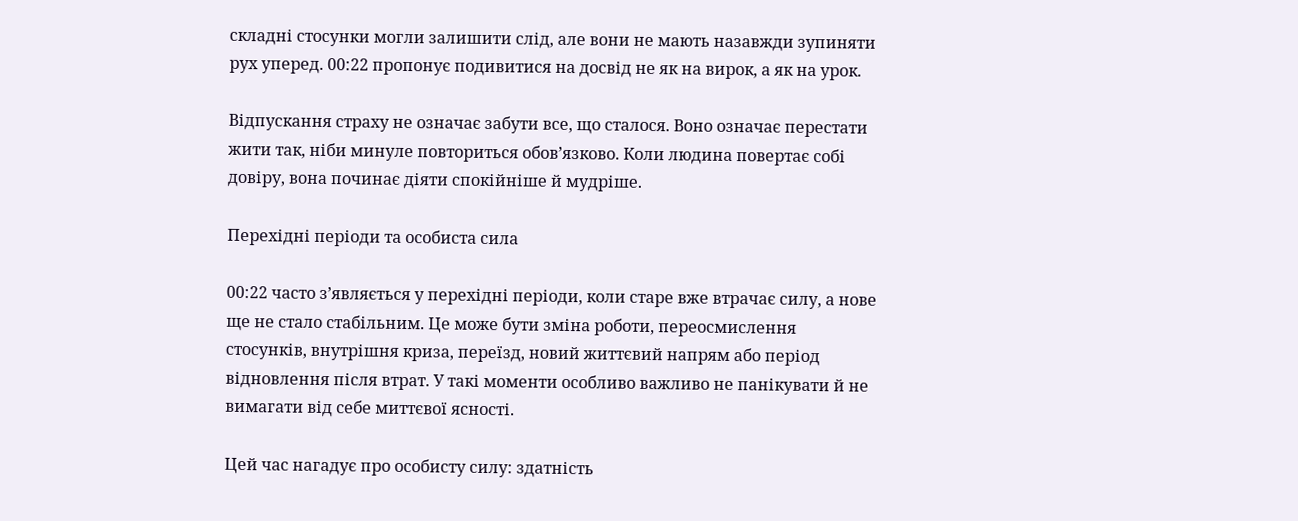складні стосунки могли залишити слід, але вони не мають назавжди зупиняти рух уперед. 00:22 пропонує подивитися на досвід не як на вирок, а як на урок.

Відпускання страху не означає забути все, що сталося. Воно означає перестати жити так, ніби минуле повториться обов’язково. Коли людина повертає собі довіру, вона починає діяти спокійніше й мудріше.

Перехідні періоди та особиста сила

00:22 часто з’являється у перехідні періоди, коли старе вже втрачає силу, а нове ще не стало стабільним. Це може бути зміна роботи, переосмислення стосунків, внутрішня криза, переїзд, новий життєвий напрям або період відновлення після втрат. У такі моменти особливо важливо не панікувати й не вимагати від себе миттєвої ясності.

Цей час нагадує про особисту силу: здатність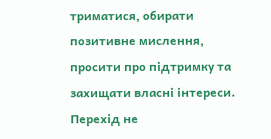триматися, обирати позитивне мислення, просити про підтримку та захищати власні інтереси. Перехід не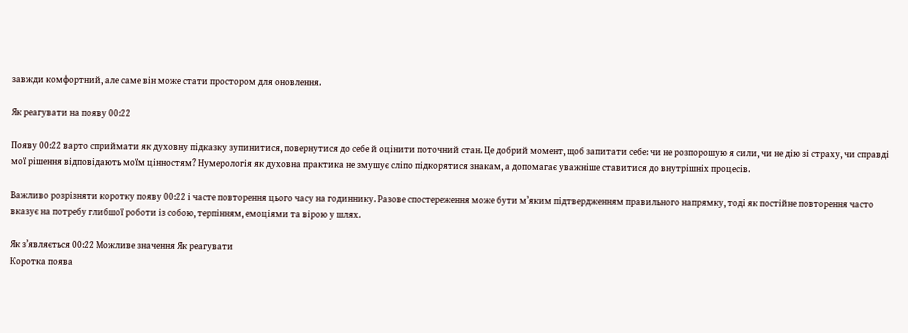завжди комфортний, але саме він може стати простором для оновлення.

Як реагувати на появу 00:22

Появу 00:22 варто сприймати як духовну підказку зупинитися, повернутися до себе й оцінити поточний стан. Це добрий момент, щоб запитати себе: чи не розпорошую я сили, чи не дію зі страху, чи справді мої рішення відповідають моїм цінностям? Нумерологія як духовна практика не змушує сліпо підкорятися знакам, а допомагає уважніше ставитися до внутрішніх процесів.

Важливо розрізняти коротку появу 00:22 і часте повторення цього часу на годиннику. Разове спостереження може бути м’яким підтвердженням правильного напрямку, тоді як постійне повторення часто вказує на потребу глибшої роботи із собою, терпінням, емоціями та вірою у шлях.

Як з’являється 00:22 Можливе значення Як реагувати
Коротка поява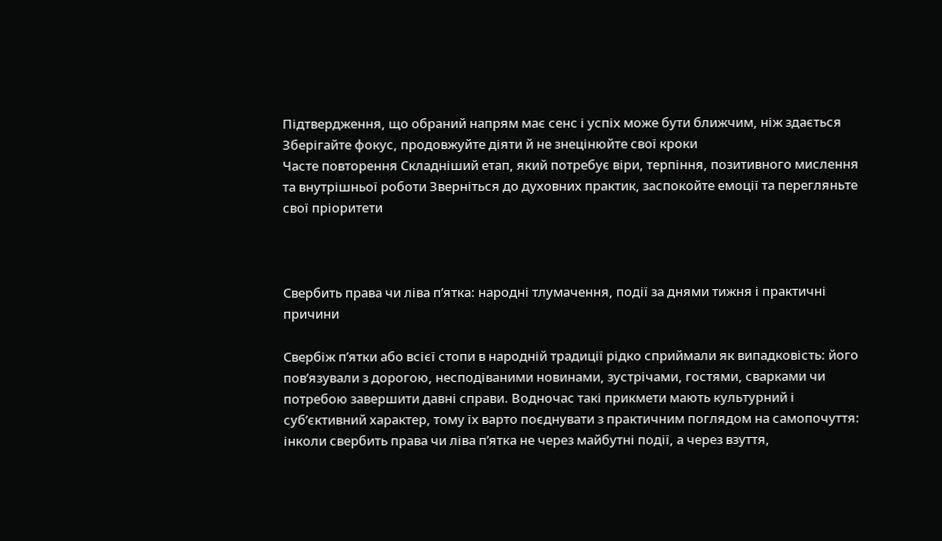Підтвердження, що обраний напрям має сенс і успіх може бути ближчим, ніж здається Зберігайте фокус, продовжуйте діяти й не знецінюйте свої кроки
Часте повторення Складніший етап, який потребує віри, терпіння, позитивного мислення та внутрішньої роботи Зверніться до духовних практик, заспокойте емоції та перегляньте свої пріоритети



Свербить права чи ліва п’ятка: народні тлумачення, події за днями тижня і практичні причини

Свербіж п’ятки або всієї стопи в народній традиції рідко сприймали як випадковість: його пов’язували з дорогою, несподіваними новинами, зустрічами, гостями, сварками чи потребою завершити давні справи. Водночас такі прикмети мають культурний і суб’єктивний характер, тому їх варто поєднувати з практичним поглядом на самопочуття: інколи свербить права чи ліва п’ятка не через майбутні події, а через взуття,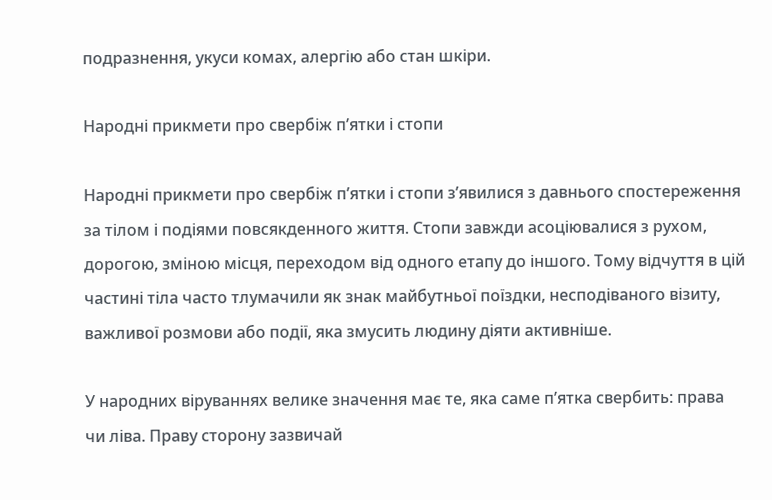подразнення, укуси комах, алергію або стан шкіри.

Народні прикмети про свербіж п’ятки і стопи

Народні прикмети про свербіж п’ятки і стопи з’явилися з давнього спостереження за тілом і подіями повсякденного життя. Стопи завжди асоціювалися з рухом, дорогою, зміною місця, переходом від одного етапу до іншого. Тому відчуття в цій частині тіла часто тлумачили як знак майбутньої поїздки, несподіваного візиту, важливої розмови або події, яка змусить людину діяти активніше.

У народних віруваннях велике значення має те, яка саме п’ятка свербить: права чи ліва. Праву сторону зазвичай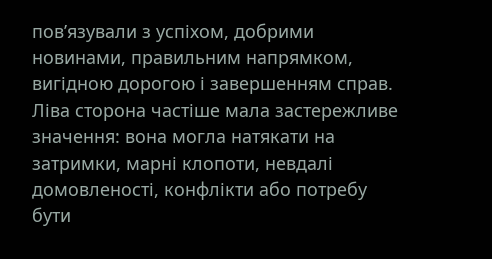пов’язували з успіхом, добрими новинами, правильним напрямком, вигідною дорогою і завершенням справ. Ліва сторона частіше мала застережливе значення: вона могла натякати на затримки, марні клопоти, невдалі домовленості, конфлікти або потребу бути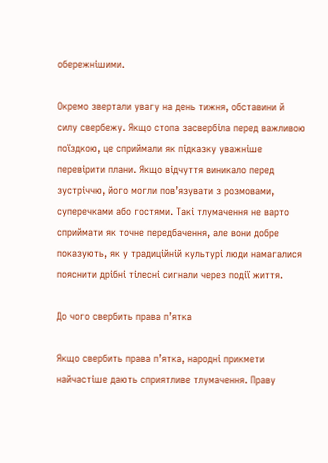обережнішими.

Окремо звертали увагу на день тижня, обставини й силу свербежу. Якщо стопа засвербіла перед важливою поїздкою, це сприймали як підказку уважніше перевірити плани. Якщо відчуття виникало перед зустріччю, його могли пов’язувати з розмовами, суперечками або гостями. Такі тлумачення не варто сприймати як точне передбачення, але вони добре показують, як у традиційній культурі люди намагалися пояснити дрібні тілесні сигнали через події життя.

До чого свербить права п’ятка

Якщо свербить права п’ятка, народні прикмети найчастіше дають сприятливе тлумачення. Праву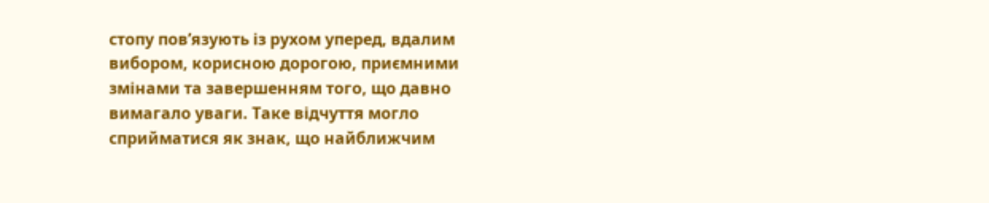стопу пов’язують із рухом уперед, вдалим вибором, корисною дорогою, приємними змінами та завершенням того, що давно вимагало уваги. Таке відчуття могло сприйматися як знак, що найближчим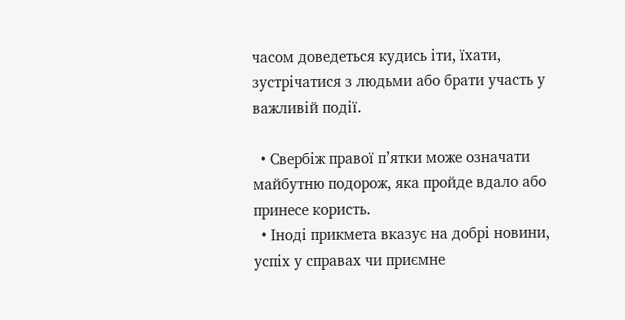часом доведеться кудись іти, їхати, зустрічатися з людьми або брати участь у важливій події.

  • Свербіж правої п’ятки може означати майбутню подорож, яка пройде вдало або принесе користь.
  • Іноді прикмета вказує на добрі новини, успіх у справах чи приємне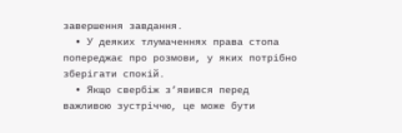завершення завдання.
  • У деяких тлумаченнях права стопа попереджає про розмови, у яких потрібно зберігати спокій.
  • Якщо свербіж з’явився перед важливою зустріччю, це може бути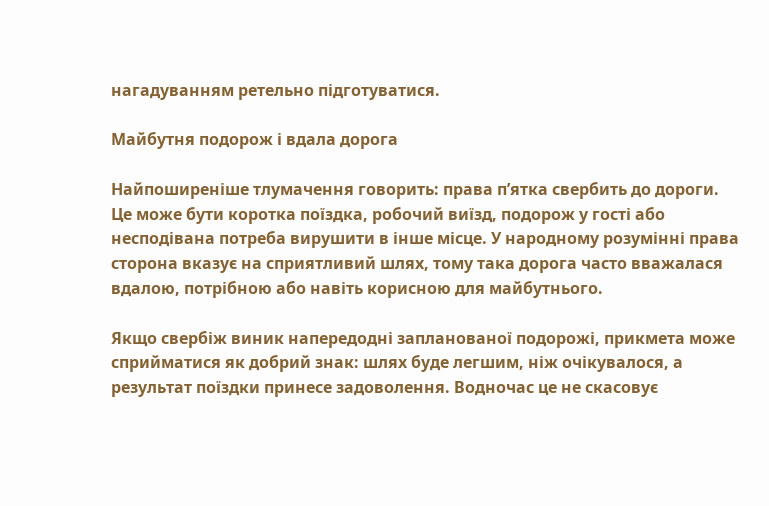нагадуванням ретельно підготуватися.

Майбутня подорож і вдала дорога

Найпоширеніше тлумачення говорить: права п’ятка свербить до дороги. Це може бути коротка поїздка, робочий виїзд, подорож у гості або несподівана потреба вирушити в інше місце. У народному розумінні права сторона вказує на сприятливий шлях, тому така дорога часто вважалася вдалою, потрібною або навіть корисною для майбутнього.

Якщо свербіж виник напередодні запланованої подорожі, прикмета може сприйматися як добрий знак: шлях буде легшим, ніж очікувалося, а результат поїздки принесе задоволення. Водночас це не скасовує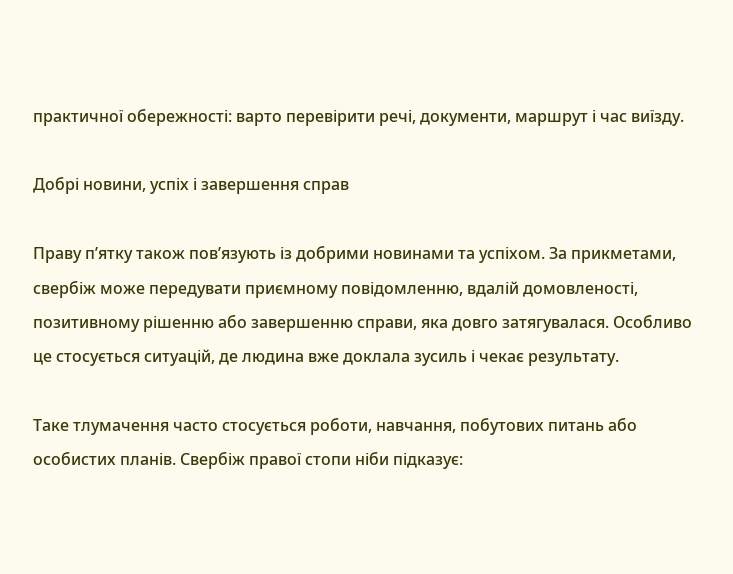практичної обережності: варто перевірити речі, документи, маршрут і час виїзду.

Добрі новини, успіх і завершення справ

Праву п’ятку також пов’язують із добрими новинами та успіхом. За прикметами, свербіж може передувати приємному повідомленню, вдалій домовленості, позитивному рішенню або завершенню справи, яка довго затягувалася. Особливо це стосується ситуацій, де людина вже доклала зусиль і чекає результату.

Таке тлумачення часто стосується роботи, навчання, побутових питань або особистих планів. Свербіж правої стопи ніби підказує: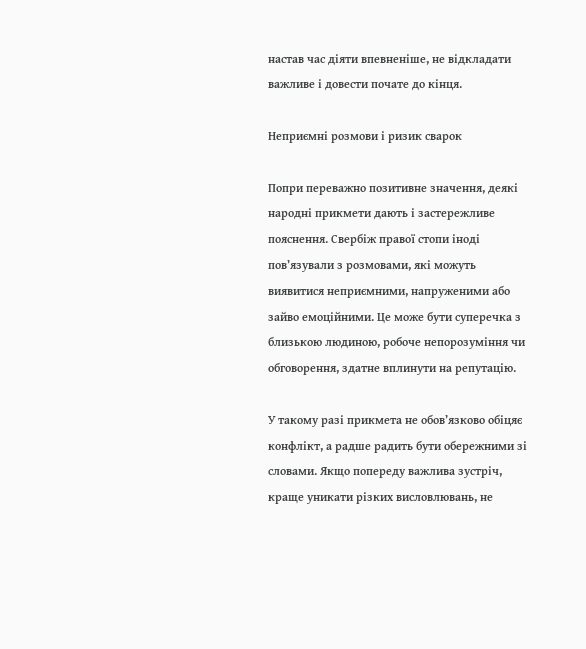настав час діяти впевненіше, не відкладати важливе і довести почате до кінця.

Неприємні розмови і ризик сварок

Попри переважно позитивне значення, деякі народні прикмети дають і застережливе пояснення. Свербіж правої стопи іноді пов’язували з розмовами, які можуть виявитися неприємними, напруженими або зайво емоційними. Це може бути суперечка з близькою людиною, робоче непорозуміння чи обговорення, здатне вплинути на репутацію.

У такому разі прикмета не обов’язково обіцяє конфлікт, а радше радить бути обережними зі словами. Якщо попереду важлива зустріч, краще уникати різких висловлювань, не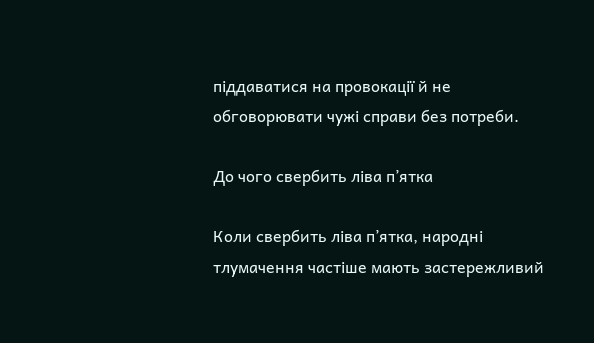піддаватися на провокації й не обговорювати чужі справи без потреби.

До чого свербить ліва п’ятка

Коли свербить ліва п’ятка, народні тлумачення частіше мають застережливий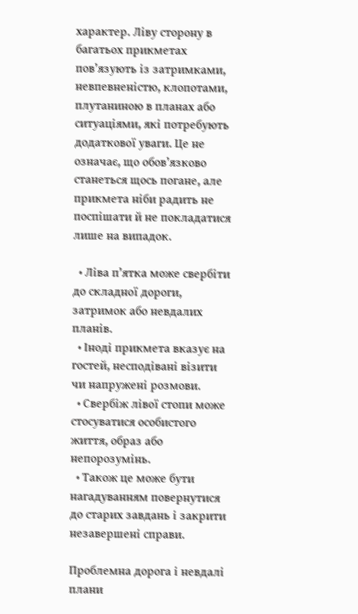характер. Ліву сторону в багатьох прикметах пов’язують із затримками, невпевненістю, клопотами, плутаниною в планах або ситуаціями, які потребують додаткової уваги. Це не означає, що обов’язково станеться щось погане, але прикмета ніби радить не поспішати й не покладатися лише на випадок.

  • Ліва п’ятка може свербіти до складної дороги, затримок або невдалих планів.
  • Іноді прикмета вказує на гостей, несподівані візити чи напружені розмови.
  • Свербіж лівої стопи може стосуватися особистого життя, образ або непорозумінь.
  • Також це може бути нагадуванням повернутися до старих завдань і закрити незавершені справи.

Проблемна дорога і невдалі плани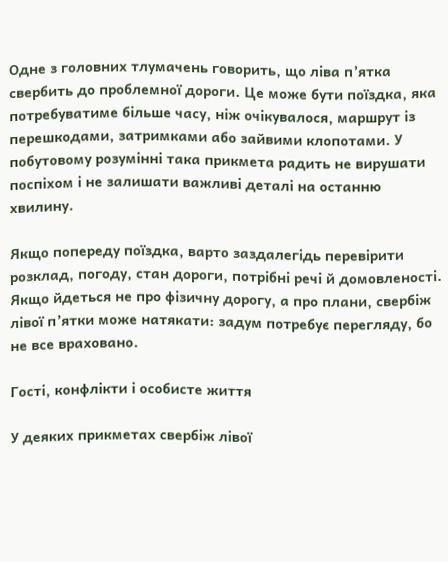Одне з головних тлумачень говорить, що ліва п’ятка свербить до проблемної дороги. Це може бути поїздка, яка потребуватиме більше часу, ніж очікувалося, маршрут із перешкодами, затримками або зайвими клопотами. У побутовому розумінні така прикмета радить не вирушати поспіхом і не залишати важливі деталі на останню хвилину.

Якщо попереду поїздка, варто заздалегідь перевірити розклад, погоду, стан дороги, потрібні речі й домовленості. Якщо йдеться не про фізичну дорогу, а про плани, свербіж лівої п’ятки може натякати: задум потребує перегляду, бо не все враховано.

Гості, конфлікти і особисте життя

У деяких прикметах свербіж лівої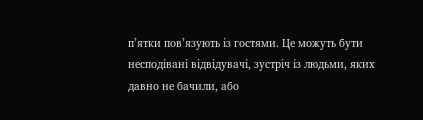п’ятки пов’язують із гостями. Це можуть бути несподівані відвідувачі, зустріч із людьми, яких давно не бачили, або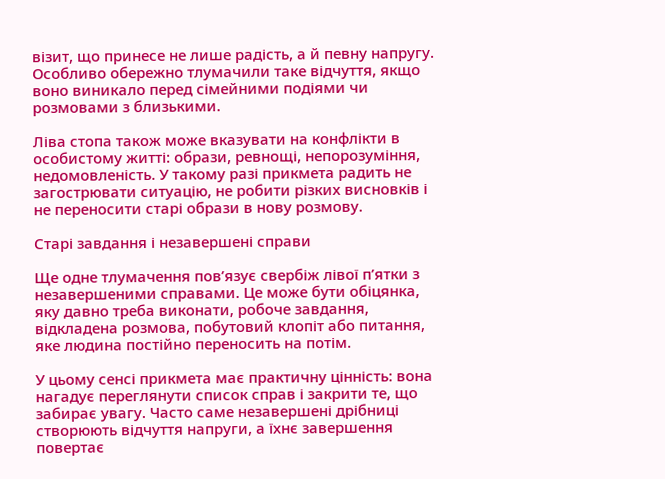візит, що принесе не лише радість, а й певну напругу. Особливо обережно тлумачили таке відчуття, якщо воно виникало перед сімейними подіями чи розмовами з близькими.

Ліва стопа також може вказувати на конфлікти в особистому житті: образи, ревнощі, непорозуміння, недомовленість. У такому разі прикмета радить не загострювати ситуацію, не робити різких висновків і не переносити старі образи в нову розмову.

Старі завдання і незавершені справи

Ще одне тлумачення пов’язує свербіж лівої п’ятки з незавершеними справами. Це може бути обіцянка, яку давно треба виконати, робоче завдання, відкладена розмова, побутовий клопіт або питання, яке людина постійно переносить на потім.

У цьому сенсі прикмета має практичну цінність: вона нагадує переглянути список справ і закрити те, що забирає увагу. Часто саме незавершені дрібниці створюють відчуття напруги, а їхнє завершення повертає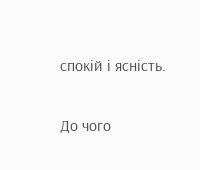спокій і ясність.

До чого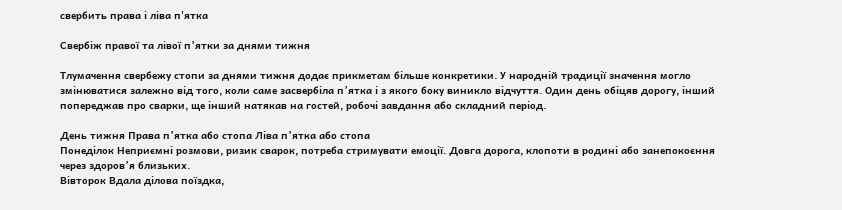свербить права і ліва п'ятка

Свербіж правої та лівої п’ятки за днями тижня

Тлумачення свербежу стопи за днями тижня додає прикметам більше конкретики. У народній традиції значення могло змінюватися залежно від того, коли саме засвербіла п’ятка і з якого боку виникло відчуття. Один день обіцяв дорогу, інший попереджав про сварки, ще інший натякав на гостей, робочі завдання або складний період.

День тижня Права п’ятка або стопа Ліва п’ятка або стопа
Понеділок Неприємні розмови, ризик сварок, потреба стримувати емоції. Довга дорога, клопоти в родині або занепокоєння через здоров’я близьких.
Вівторок Вдала ділова поїздка,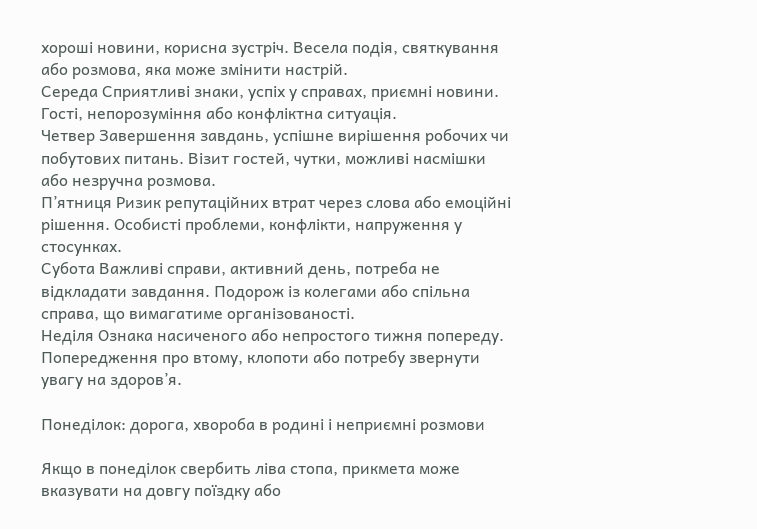хороші новини, корисна зустріч. Весела подія, святкування або розмова, яка може змінити настрій.
Середа Сприятливі знаки, успіх у справах, приємні новини. Гості, непорозуміння або конфліктна ситуація.
Четвер Завершення завдань, успішне вирішення робочих чи побутових питань. Візит гостей, чутки, можливі насмішки або незручна розмова.
П’ятниця Ризик репутаційних втрат через слова або емоційні рішення. Особисті проблеми, конфлікти, напруження у стосунках.
Субота Важливі справи, активний день, потреба не відкладати завдання. Подорож із колегами або спільна справа, що вимагатиме організованості.
Неділя Ознака насиченого або непростого тижня попереду. Попередження про втому, клопоти або потребу звернути увагу на здоров’я.

Понеділок: дорога, хвороба в родині і неприємні розмови

Якщо в понеділок свербить ліва стопа, прикмета може вказувати на довгу поїздку або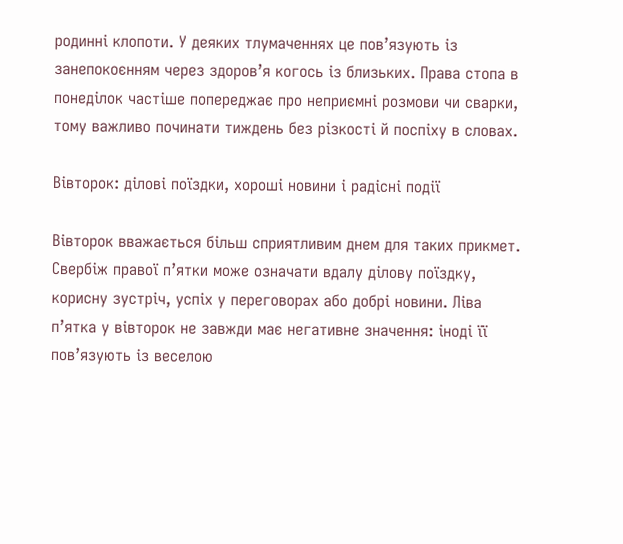родинні клопоти. У деяких тлумаченнях це пов’язують із занепокоєнням через здоров’я когось із близьких. Права стопа в понеділок частіше попереджає про неприємні розмови чи сварки, тому важливо починати тиждень без різкості й поспіху в словах.

Вівторок: ділові поїздки, хороші новини і радісні події

Вівторок вважається більш сприятливим днем для таких прикмет. Свербіж правої п’ятки може означати вдалу ділову поїздку, корисну зустріч, успіх у переговорах або добрі новини. Ліва п’ятка у вівторок не завжди має негативне значення: іноді її пов’язують із веселою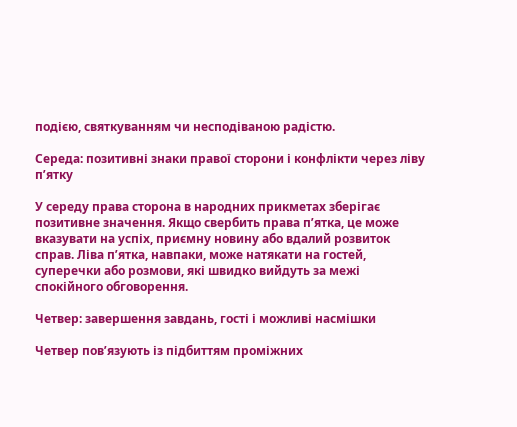подією, святкуванням чи несподіваною радістю.

Середа: позитивні знаки правої сторони і конфлікти через ліву п’ятку

У середу права сторона в народних прикметах зберігає позитивне значення. Якщо свербить права п’ятка, це може вказувати на успіх, приємну новину або вдалий розвиток справ. Ліва п’ятка, навпаки, може натякати на гостей, суперечки або розмови, які швидко вийдуть за межі спокійного обговорення.

Четвер: завершення завдань, гості і можливі насмішки

Четвер пов’язують із підбиттям проміжних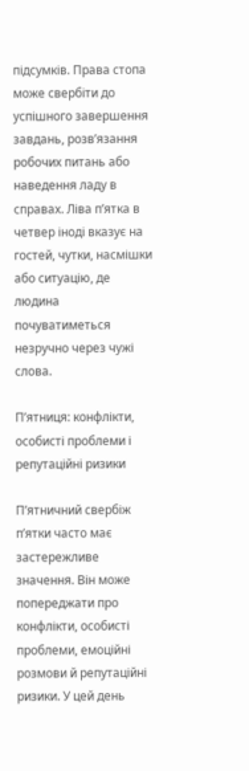підсумків. Права стопа може свербіти до успішного завершення завдань, розв’язання робочих питань або наведення ладу в справах. Ліва п’ятка в четвер іноді вказує на гостей, чутки, насмішки або ситуацію, де людина почуватиметься незручно через чужі слова.

П’ятниця: конфлікти, особисті проблеми і репутаційні ризики

П’ятничний свербіж п’ятки часто має застережливе значення. Він може попереджати про конфлікти, особисті проблеми, емоційні розмови й репутаційні ризики. У цей день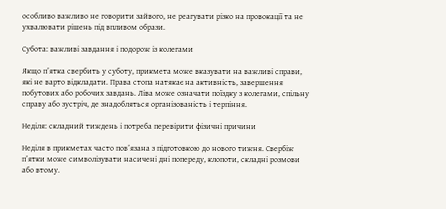особливо важливо не говорити зайвого, не реагувати різко на провокації та не ухвалювати рішень під впливом образи.

Субота: важливі завдання і подорож із колегами

Якщо п’ятка свербить у суботу, прикмета може вказувати на важливі справи, які не варто відкладати. Права стопа натякає на активність, завершення побутових або робочих завдань. Ліва може означати поїздку з колегами, спільну справу або зустріч, де знадобляться організованість і терпіння.

Неділя: складний тиждень і потреба перевірити фізичні причини

Неділя в прикметах часто пов’язана з підготовкою до нового тижня. Свербіж п’ятки може символізувати насичені дні попереду, клопоти, складні розмови або втому.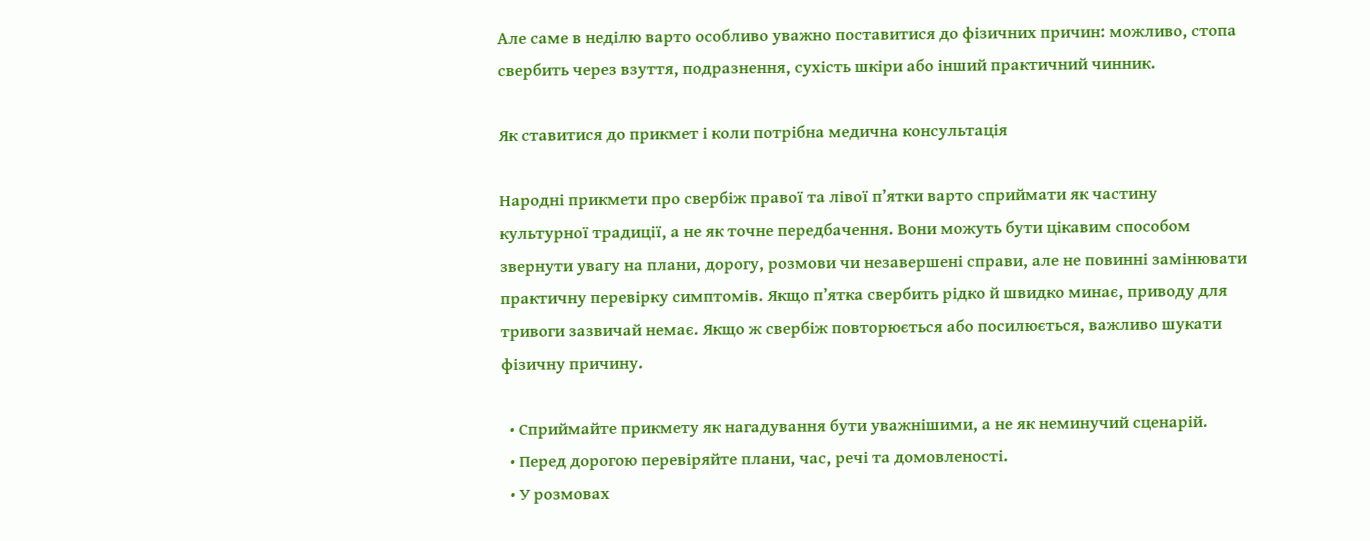Але саме в неділю варто особливо уважно поставитися до фізичних причин: можливо, стопа свербить через взуття, подразнення, сухість шкіри або інший практичний чинник.

Як ставитися до прикмет і коли потрібна медична консультація

Народні прикмети про свербіж правої та лівої п’ятки варто сприймати як частину культурної традиції, а не як точне передбачення. Вони можуть бути цікавим способом звернути увагу на плани, дорогу, розмови чи незавершені справи, але не повинні замінювати практичну перевірку симптомів. Якщо п’ятка свербить рідко й швидко минає, приводу для тривоги зазвичай немає. Якщо ж свербіж повторюється або посилюється, важливо шукати фізичну причину.

  • Сприймайте прикмету як нагадування бути уважнішими, а не як неминучий сценарій.
  • Перед дорогою перевіряйте плани, час, речі та домовленості.
  • У розмовах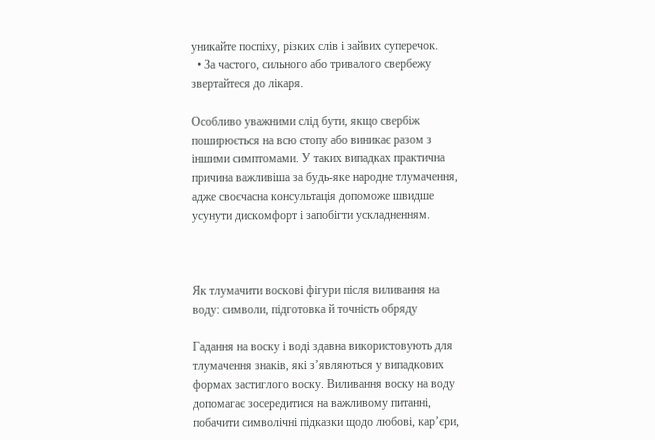уникайте поспіху, різких слів і зайвих суперечок.
  • За частого, сильного або тривалого свербежу звертайтеся до лікаря.

Особливо уважними слід бути, якщо свербіж поширюється на всю стопу або виникає разом з іншими симптомами. У таких випадках практична причина важливіша за будь-яке народне тлумачення, адже своєчасна консультація допоможе швидше усунути дискомфорт і запобігти ускладненням.



Як тлумачити воскові фігури після виливання на воду: символи, підготовка й точність обряду

Гадання на воску і воді здавна використовують для тлумачення знаків, які з’являються у випадкових формах застиглого воску. Виливання воску на воду допомагає зосередитися на важливому питанні, побачити символічні підказки щодо любові, кар’єри,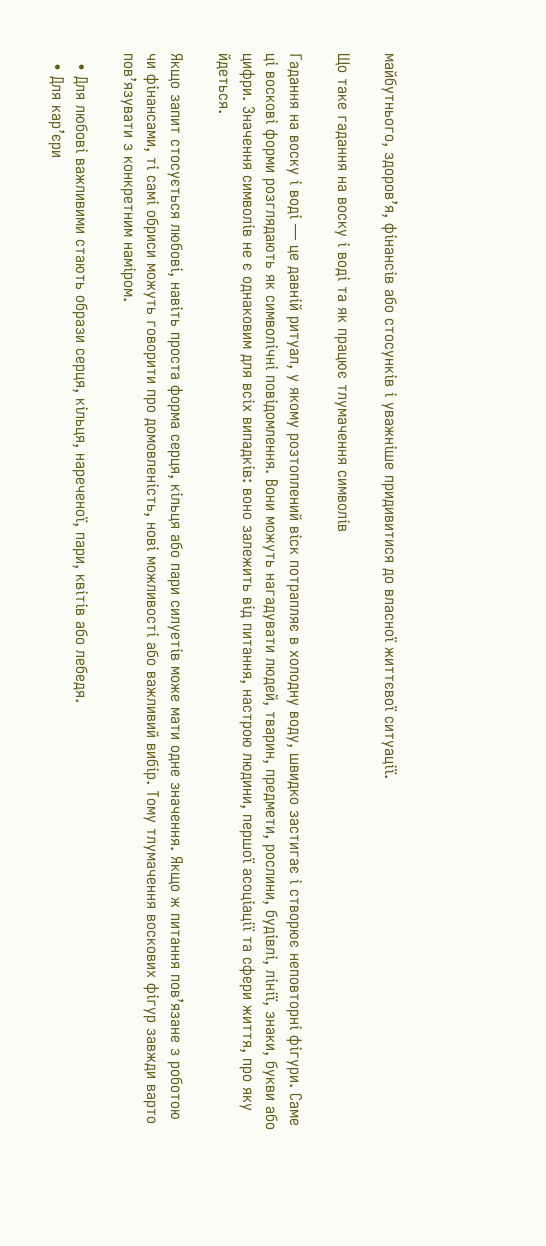майбутнього, здоров’я, фінансів або стосунків і уважніше придивитися до власної життєвої ситуації.

Що таке гадання на воску і воді та як працює тлумачення символів

Гадання на воску і воді — це давній ритуал, у якому розтоплений віск потрапляє в холодну воду, швидко застигає і створює неповторні фігури. Саме ці воскові форми розглядають як символічні повідомлення. Вони можуть нагадувати людей, тварин, предмети, рослини, будівлі, лінії, знаки, букви або цифри. Значення символів не є однаковим для всіх випадків: воно залежить від питання, настрою людини, першої асоціації та сфери життя, про яку йдеться.

Якщо запит стосується любові, навіть проста форма серця, кільця або пари силуетів може мати одне значення. Якщо ж питання пов’язане з роботою чи фінансами, ті самі обриси можуть говорити про домовленість, нові можливості або важливий вибір. Тому тлумачення воскових фігур завжди варто пов’язувати з конкретним наміром.

  • Для любові важливими стають образи серця, кільця, нареченої, пари, квітів або лебедя.
  • Для кар’єри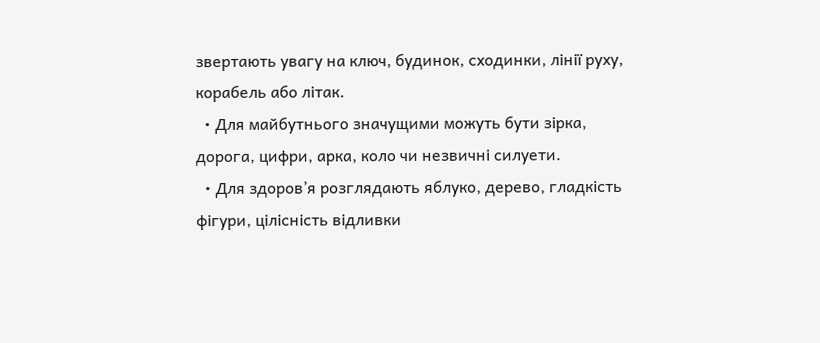звертають увагу на ключ, будинок, сходинки, лінії руху, корабель або літак.
  • Для майбутнього значущими можуть бути зірка, дорога, цифри, арка, коло чи незвичні силуети.
  • Для здоров’я розглядають яблуко, дерево, гладкість фігури, цілісність відливки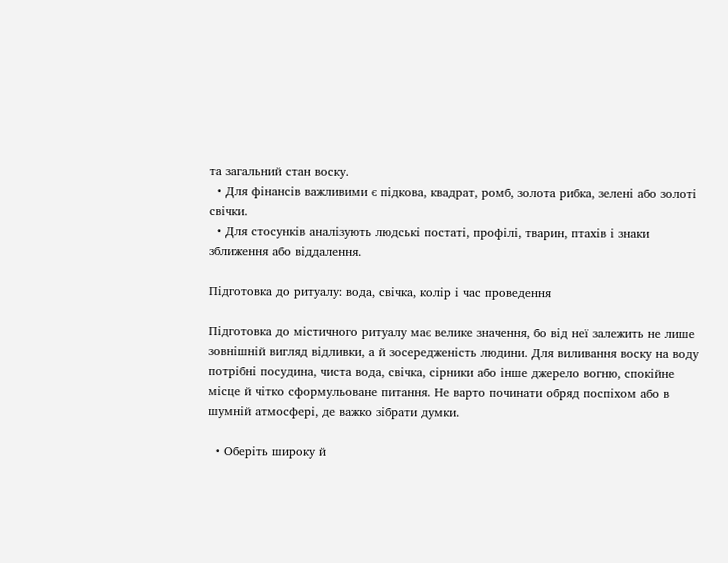та загальний стан воску.
  • Для фінансів важливими є підкова, квадрат, ромб, золота рибка, зелені або золоті свічки.
  • Для стосунків аналізують людські постаті, профілі, тварин, птахів і знаки зближення або віддалення.

Підготовка до ритуалу: вода, свічка, колір і час проведення

Підготовка до містичного ритуалу має велике значення, бо від неї залежить не лише зовнішній вигляд відливки, а й зосередженість людини. Для виливання воску на воду потрібні посудина, чиста вода, свічка, сірники або інше джерело вогню, спокійне місце й чітко сформульоване питання. Не варто починати обряд поспіхом або в шумній атмосфері, де важко зібрати думки.

  • Оберіть широку й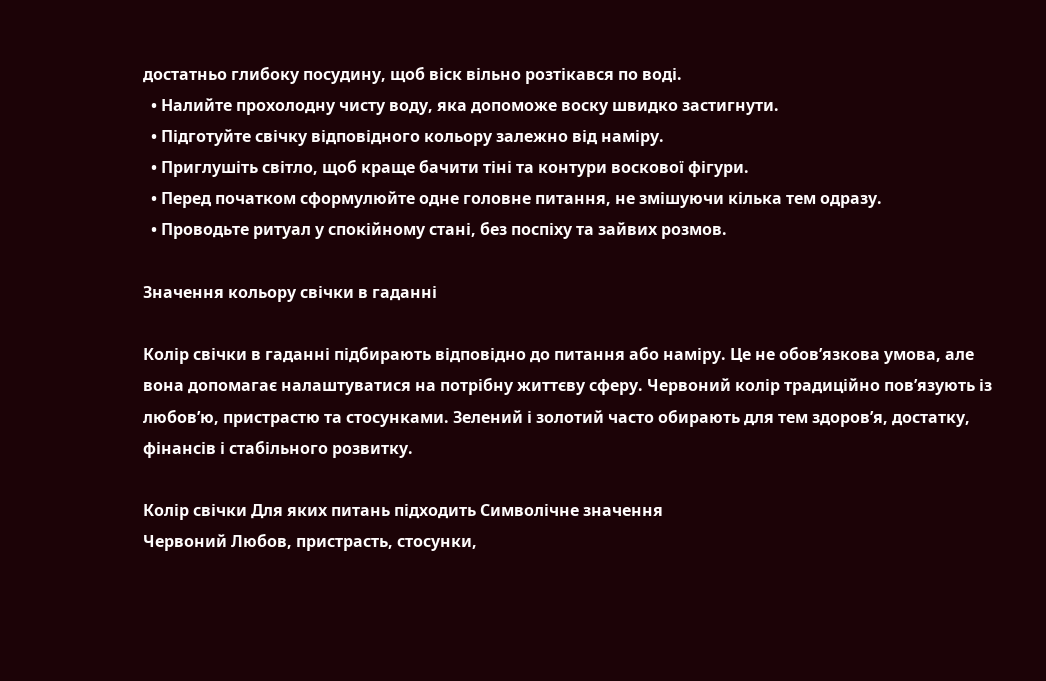достатньо глибоку посудину, щоб віск вільно розтікався по воді.
  • Налийте прохолодну чисту воду, яка допоможе воску швидко застигнути.
  • Підготуйте свічку відповідного кольору залежно від наміру.
  • Приглушіть світло, щоб краще бачити тіні та контури воскової фігури.
  • Перед початком сформулюйте одне головне питання, не змішуючи кілька тем одразу.
  • Проводьте ритуал у спокійному стані, без поспіху та зайвих розмов.

Значення кольору свічки в гаданні

Колір свічки в гаданні підбирають відповідно до питання або наміру. Це не обов’язкова умова, але вона допомагає налаштуватися на потрібну життєву сферу. Червоний колір традиційно пов’язують із любов’ю, пристрастю та стосунками. Зелений і золотий часто обирають для тем здоров’я, достатку, фінансів і стабільного розвитку.

Колір свічки Для яких питань підходить Символічне значення
Червоний Любов, пристрасть, стосунки,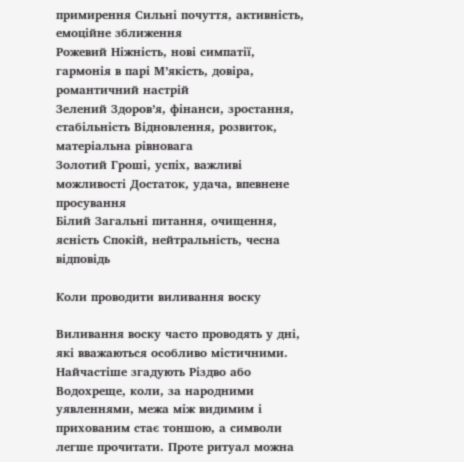примирення Сильні почуття, активність, емоційне зближення
Рожевий Ніжність, нові симпатії, гармонія в парі М’якість, довіра, романтичний настрій
Зелений Здоров’я, фінанси, зростання, стабільність Відновлення, розвиток, матеріальна рівновага
Золотий Гроші, успіх, важливі можливості Достаток, удача, впевнене просування
Білий Загальні питання, очищення, ясність Спокій, нейтральність, чесна відповідь

Коли проводити виливання воску

Виливання воску часто проводять у дні, які вважаються особливо містичними. Найчастіше згадують Різдво або Водохреще, коли, за народними уявленнями, межа між видимим і прихованим стає тоншою, а символи легше прочитати. Проте ритуал можна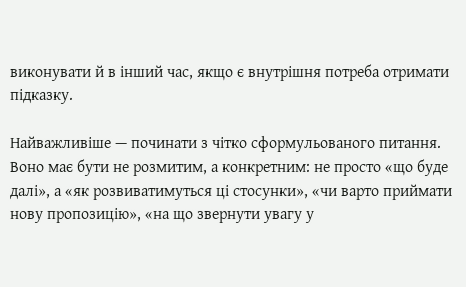виконувати й в інший час, якщо є внутрішня потреба отримати підказку.

Найважливіше — починати з чітко сформульованого питання. Воно має бути не розмитим, а конкретним: не просто «що буде далі», а «як розвиватимуться ці стосунки», «чи варто приймати нову пропозицію», «на що звернути увагу у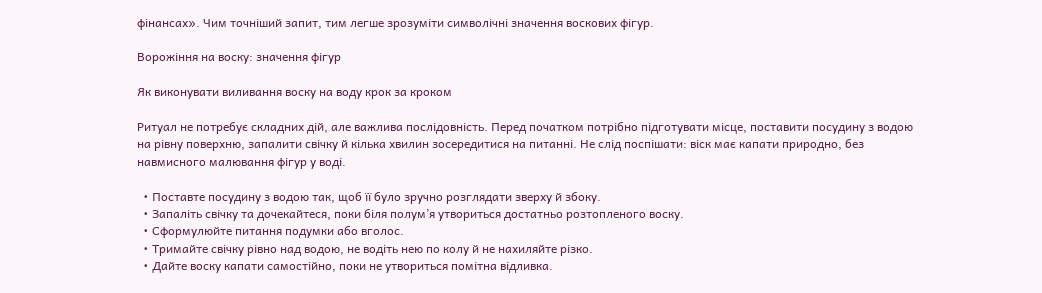фінансах». Чим точніший запит, тим легше зрозуміти символічні значення воскових фігур.

Ворожіння на воску: значення фігур

Як виконувати виливання воску на воду крок за кроком

Ритуал не потребує складних дій, але важлива послідовність. Перед початком потрібно підготувати місце, поставити посудину з водою на рівну поверхню, запалити свічку й кілька хвилин зосередитися на питанні. Не слід поспішати: віск має капати природно, без навмисного малювання фігур у воді.

  • Поставте посудину з водою так, щоб її було зручно розглядати зверху й збоку.
  • Запаліть свічку та дочекайтеся, поки біля полум’я утвориться достатньо розтопленого воску.
  • Сформулюйте питання подумки або вголос.
  • Тримайте свічку рівно над водою, не водіть нею по колу й не нахиляйте різко.
  • Дайте воску капати самостійно, поки не утвориться помітна відливка.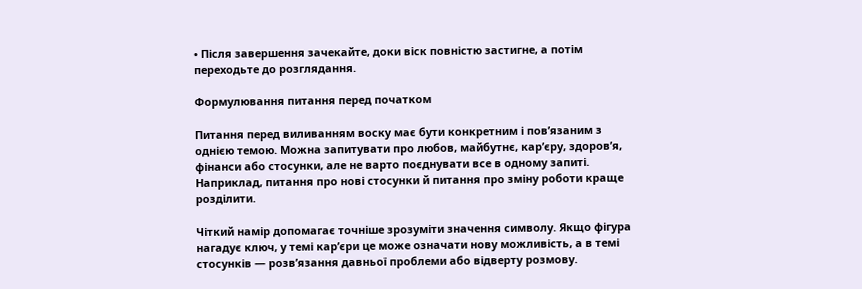• Після завершення зачекайте, доки віск повністю застигне, а потім переходьте до розглядання.

Формулювання питання перед початком

Питання перед виливанням воску має бути конкретним і пов’язаним з однією темою. Можна запитувати про любов, майбутнє, кар’єру, здоров’я, фінанси або стосунки, але не варто поєднувати все в одному запиті. Наприклад, питання про нові стосунки й питання про зміну роботи краще розділити.

Чіткий намір допомагає точніше зрозуміти значення символу. Якщо фігура нагадує ключ, у темі кар’єри це може означати нову можливість, а в темі стосунків — розв’язання давньої проблеми або відверту розмову.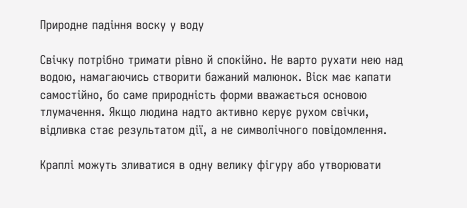Природне падіння воску у воду

Свічку потрібно тримати рівно й спокійно. Не варто рухати нею над водою, намагаючись створити бажаний малюнок. Віск має капати самостійно, бо саме природність форми вважається основою тлумачення. Якщо людина надто активно керує рухом свічки, відливка стає результатом дії, а не символічного повідомлення.

Краплі можуть зливатися в одну велику фігуру або утворювати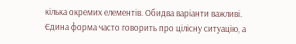кілька окремих елементів. Обидва варіанти важливі. Єдина форма часто говорить про цілісну ситуацію, а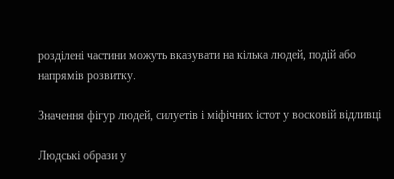розділені частини можуть вказувати на кілька людей, подій або напрямів розвитку.

Значення фігур людей, силуетів і міфічних істот у восковій відливці

Людські образи у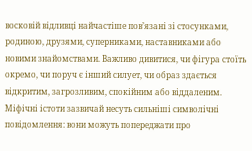восковій відливці найчастіше пов’язані зі стосунками, родиною, друзями, суперниками, наставниками або новими знайомствами. Важливо дивитися, чи фігура стоїть окремо, чи поруч є інший силует, чи образ здається відкритим, загрозливим, спокійним або віддаленим. Міфічні істоти зазвичай несуть сильніші символічні повідомлення: вони можуть попереджати про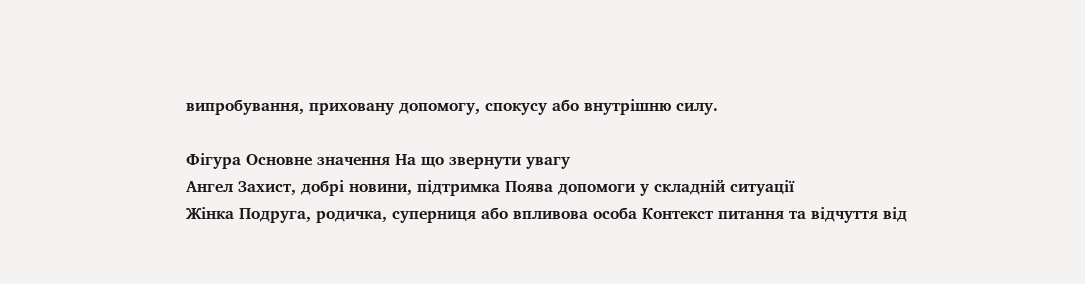випробування, приховану допомогу, спокусу або внутрішню силу.

Фігура Основне значення На що звернути увагу
Ангел Захист, добрі новини, підтримка Поява допомоги у складній ситуації
Жінка Подруга, родичка, суперниця або впливова особа Контекст питання та відчуття від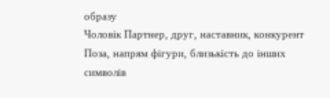образу
Чоловік Партнер, друг, наставник, конкурент Поза, напрям фігури, близькість до інших символів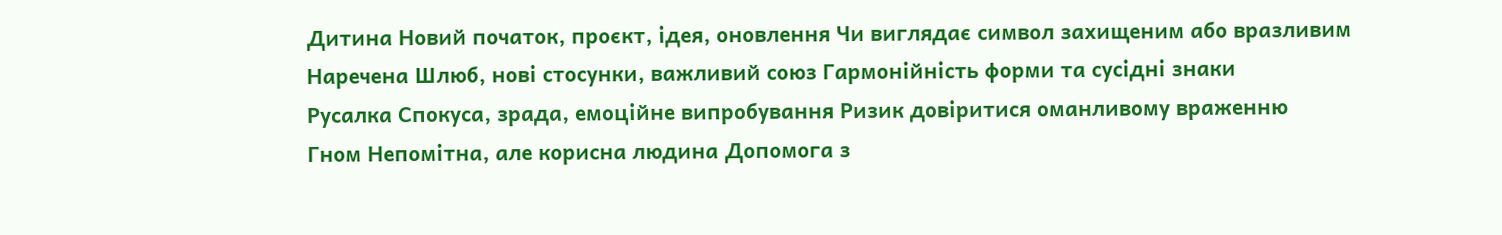Дитина Новий початок, проєкт, ідея, оновлення Чи виглядає символ захищеним або вразливим
Наречена Шлюб, нові стосунки, важливий союз Гармонійність форми та сусідні знаки
Русалка Спокуса, зрада, емоційне випробування Ризик довіритися оманливому враженню
Гном Непомітна, але корисна людина Допомога з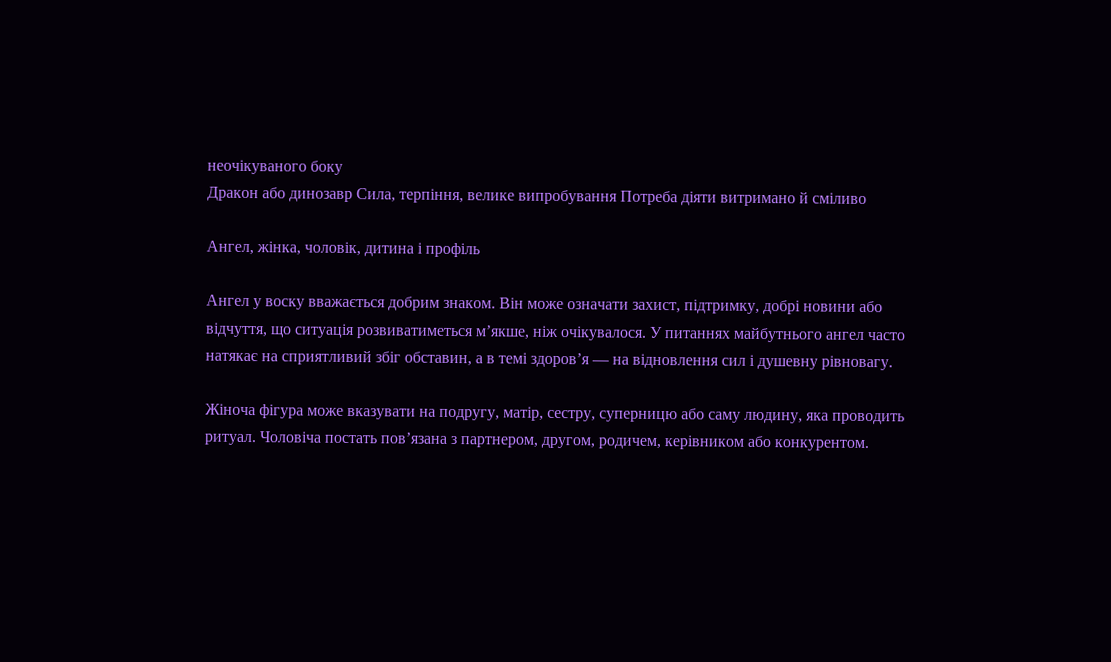неочікуваного боку
Дракон або динозавр Сила, терпіння, велике випробування Потреба діяти витримано й сміливо

Ангел, жінка, чоловік, дитина і профіль

Ангел у воску вважається добрим знаком. Він може означати захист, підтримку, добрі новини або відчуття, що ситуація розвиватиметься м’якше, ніж очікувалося. У питаннях майбутнього ангел часто натякає на сприятливий збіг обставин, а в темі здоров’я — на відновлення сил і душевну рівновагу.

Жіноча фігура може вказувати на подругу, матір, сестру, суперницю або саму людину, яка проводить ритуал. Чоловіча постать пов’язана з партнером, другом, родичем, керівником або конкурентом.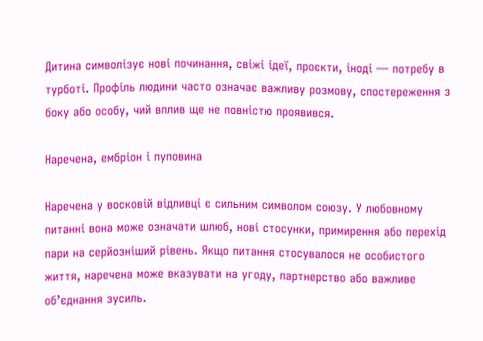Дитина символізує нові починання, свіжі ідеї, проєкти, іноді — потребу в турботі. Профіль людини часто означає важливу розмову, спостереження з боку або особу, чий вплив ще не повністю проявився.

Наречена, ембріон і пуповина

Наречена у восковій відливці є сильним символом союзу. У любовному питанні вона може означати шлюб, нові стосунки, примирення або перехід пари на серйозніший рівень. Якщо питання стосувалося не особистого життя, наречена може вказувати на угоду, партнерство або важливе об’єднання зусиль.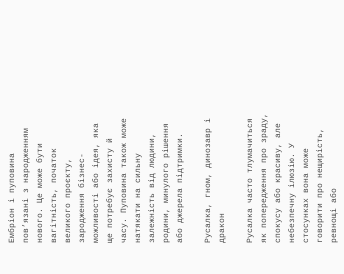Ембріон і пуповина пов’язані з народженням нового. Це може бути вагітність, початок великого проєкту, зародження бізнес-можливості або ідея, яка ще потребує захисту й часу. Пуповина також може натякати на сильну залежність від людини, родини, минулого рішення або джерела підтримки.

Русалка, гном, динозавр і дракон

Русалка часто тлумачиться як попередження про зраду, спокусу або красиву, але небезпечну ілюзію. У стосунках вона може говорити про нещирість, ревнощі або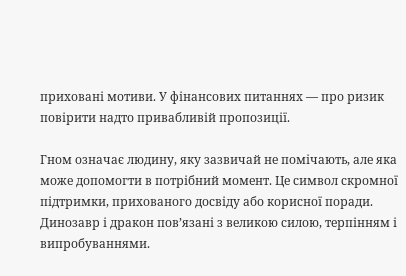приховані мотиви. У фінансових питаннях — про ризик повірити надто привабливій пропозиції.

Гном означає людину, яку зазвичай не помічають, але яка може допомогти в потрібний момент. Це символ скромної підтримки, прихованого досвіду або корисної поради. Динозавр і дракон пов’язані з великою силою, терпінням і випробуваннями.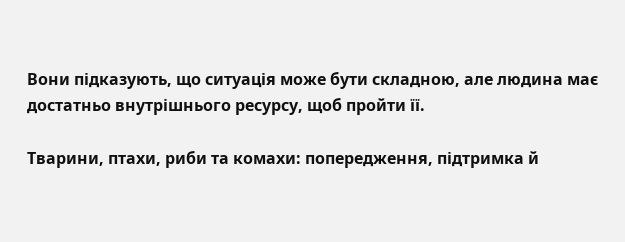Вони підказують, що ситуація може бути складною, але людина має достатньо внутрішнього ресурсу, щоб пройти її.

Тварини, птахи, риби та комахи: попередження, підтримка й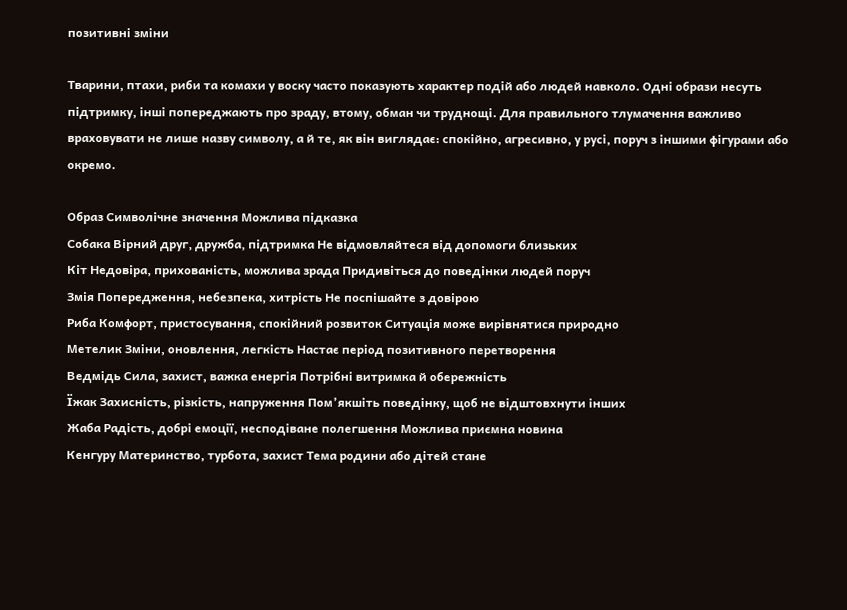позитивні зміни

Тварини, птахи, риби та комахи у воску часто показують характер подій або людей навколо. Одні образи несуть підтримку, інші попереджають про зраду, втому, обман чи труднощі. Для правильного тлумачення важливо враховувати не лише назву символу, а й те, як він виглядає: спокійно, агресивно, у русі, поруч з іншими фігурами або окремо.

Образ Символічне значення Можлива підказка
Собака Вірний друг, дружба, підтримка Не відмовляйтеся від допомоги близьких
Кіт Недовіра, прихованість, можлива зрада Придивіться до поведінки людей поруч
Змія Попередження, небезпека, хитрість Не поспішайте з довірою
Риба Комфорт, пристосування, спокійний розвиток Ситуація може вирівнятися природно
Метелик Зміни, оновлення, легкість Настає період позитивного перетворення
Ведмідь Сила, захист, важка енергія Потрібні витримка й обережність
Їжак Захисність, різкість, напруження Пом’якшіть поведінку, щоб не відштовхнути інших
Жаба Радість, добрі емоції, несподіване полегшення Можлива приємна новина
Кенгуру Материнство, турбота, захист Тема родини або дітей стане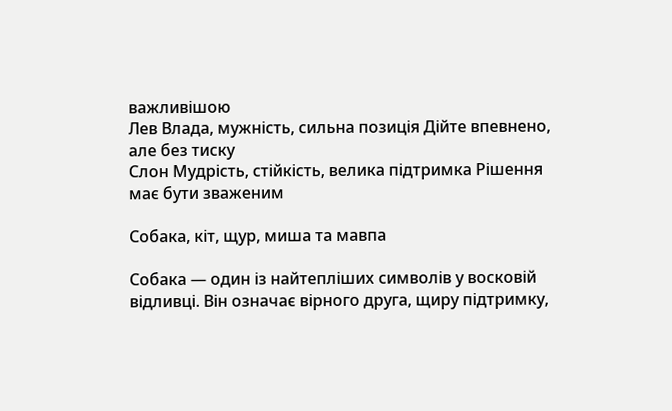важливішою
Лев Влада, мужність, сильна позиція Дійте впевнено, але без тиску
Слон Мудрість, стійкість, велика підтримка Рішення має бути зваженим

Собака, кіт, щур, миша та мавпа

Собака — один із найтепліших символів у восковій відливці. Він означає вірного друга, щиру підтримку,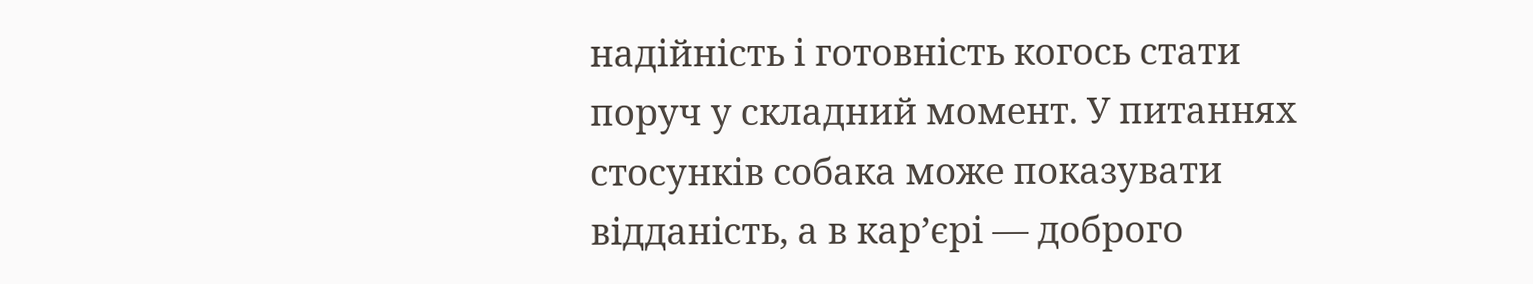надійність і готовність когось стати поруч у складний момент. У питаннях стосунків собака може показувати відданість, а в кар’єрі — доброго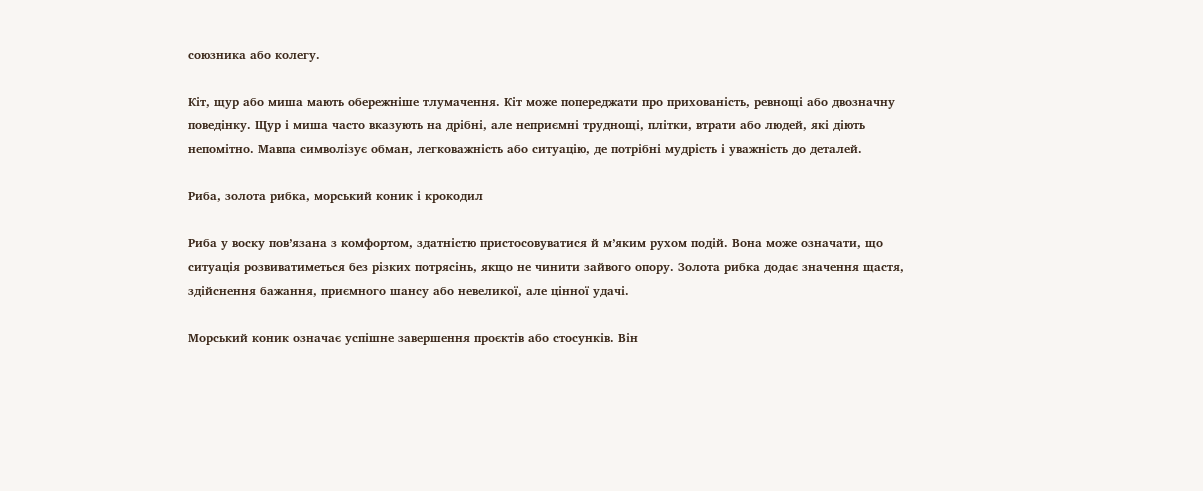союзника або колегу.

Кіт, щур або миша мають обережніше тлумачення. Кіт може попереджати про прихованість, ревнощі або двозначну поведінку. Щур і миша часто вказують на дрібні, але неприємні труднощі, плітки, втрати або людей, які діють непомітно. Мавпа символізує обман, легковажність або ситуацію, де потрібні мудрість і уважність до деталей.

Риба, золота рибка, морський коник і крокодил

Риба у воску пов’язана з комфортом, здатністю пристосовуватися й м’яким рухом подій. Вона може означати, що ситуація розвиватиметься без різких потрясінь, якщо не чинити зайвого опору. Золота рибка додає значення щастя, здійснення бажання, приємного шансу або невеликої, але цінної удачі.

Морський коник означає успішне завершення проєктів або стосунків. Він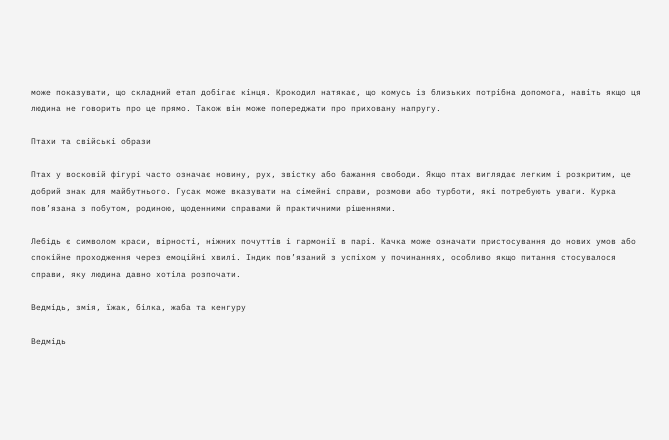може показувати, що складний етап добігає кінця. Крокодил натякає, що комусь із близьких потрібна допомога, навіть якщо ця людина не говорить про це прямо. Також він може попереджати про приховану напругу.

Птахи та свійські образи

Птах у восковій фігурі часто означає новину, рух, звістку або бажання свободи. Якщо птах виглядає легким і розкритим, це добрий знак для майбутнього. Гусак може вказувати на сімейні справи, розмови або турботи, які потребують уваги. Курка пов’язана з побутом, родиною, щоденними справами й практичними рішеннями.

Лебідь є символом краси, вірності, ніжних почуттів і гармонії в парі. Качка може означати пристосування до нових умов або спокійне проходження через емоційні хвилі. Індик пов’язаний з успіхом у починаннях, особливо якщо питання стосувалося справи, яку людина давно хотіла розпочати.

Ведмідь, змія, їжак, білка, жаба та кенгуру

Ведмідь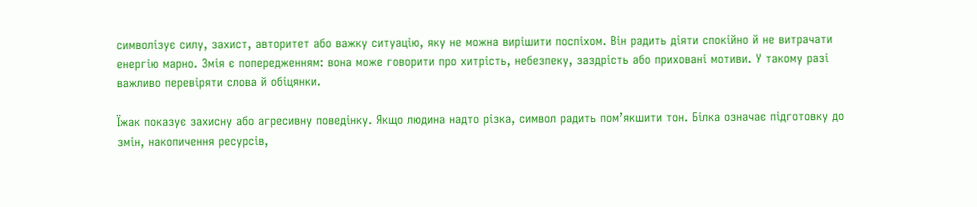символізує силу, захист, авторитет або важку ситуацію, яку не можна вирішити поспіхом. Він радить діяти спокійно й не витрачати енергію марно. Змія є попередженням: вона може говорити про хитрість, небезпеку, заздрість або приховані мотиви. У такому разі важливо перевіряти слова й обіцянки.

Їжак показує захисну або агресивну поведінку. Якщо людина надто різка, символ радить пом’якшити тон. Білка означає підготовку до змін, накопичення ресурсів,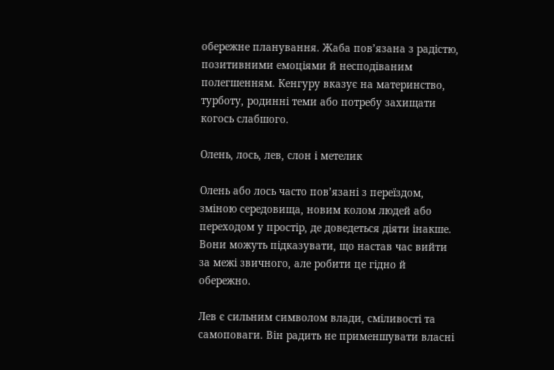обережне планування. Жаба пов’язана з радістю, позитивними емоціями й несподіваним полегшенням. Кенгуру вказує на материнство, турботу, родинні теми або потребу захищати когось слабшого.

Олень, лось, лев, слон і метелик

Олень або лось часто пов’язані з переїздом, зміною середовища, новим колом людей або переходом у простір, де доведеться діяти інакше. Вони можуть підказувати, що настав час вийти за межі звичного, але робити це гідно й обережно.

Лев є сильним символом влади, сміливості та самоповаги. Він радить не применшувати власні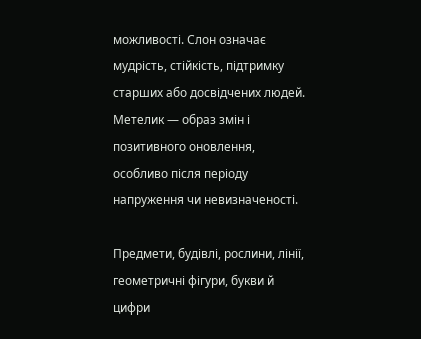можливості. Слон означає мудрість, стійкість, підтримку старших або досвідчених людей. Метелик — образ змін і позитивного оновлення, особливо після періоду напруження чи невизначеності.

Предмети, будівлі, рослини, лінії, геометричні фігури, букви й цифри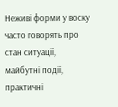Неживі форми у воску часто говорять про стан ситуації, майбутні події, практичні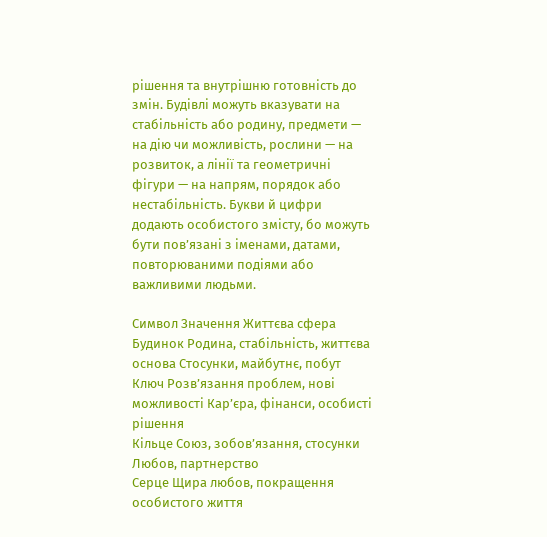рішення та внутрішню готовність до змін. Будівлі можуть вказувати на стабільність або родину, предмети — на дію чи можливість, рослини — на розвиток, а лінії та геометричні фігури — на напрям, порядок або нестабільність. Букви й цифри додають особистого змісту, бо можуть бути пов’язані з іменами, датами, повторюваними подіями або важливими людьми.

Символ Значення Життєва сфера
Будинок Родина, стабільність, життєва основа Стосунки, майбутнє, побут
Ключ Розв’язання проблем, нові можливості Кар’єра, фінанси, особисті рішення
Кільце Союз, зобов’язання, стосунки Любов, партнерство
Серце Щира любов, покращення особистого життя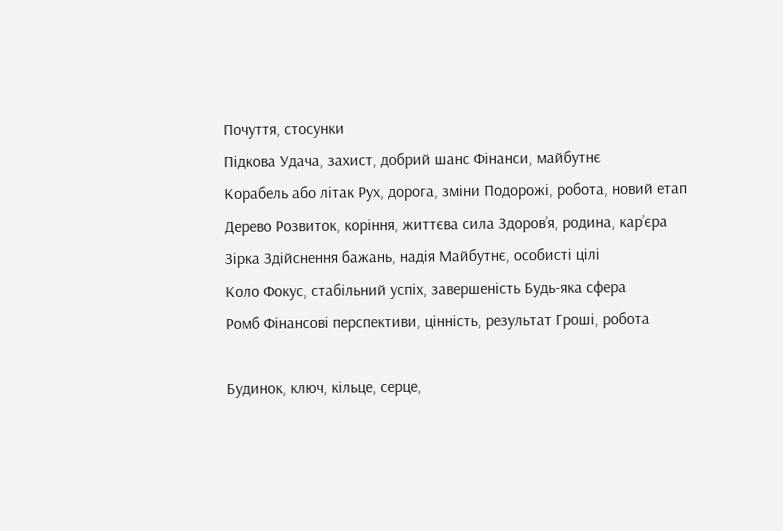Почуття, стосунки
Підкова Удача, захист, добрий шанс Фінанси, майбутнє
Корабель або літак Рух, дорога, зміни Подорожі, робота, новий етап
Дерево Розвиток, коріння, життєва сила Здоров’я, родина, кар’єра
Зірка Здійснення бажань, надія Майбутнє, особисті цілі
Коло Фокус, стабільний успіх, завершеність Будь-яка сфера
Ромб Фінансові перспективи, цінність, результат Гроші, робота

Будинок, ключ, кільце, серце,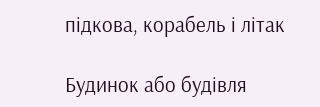підкова, корабель і літак

Будинок або будівля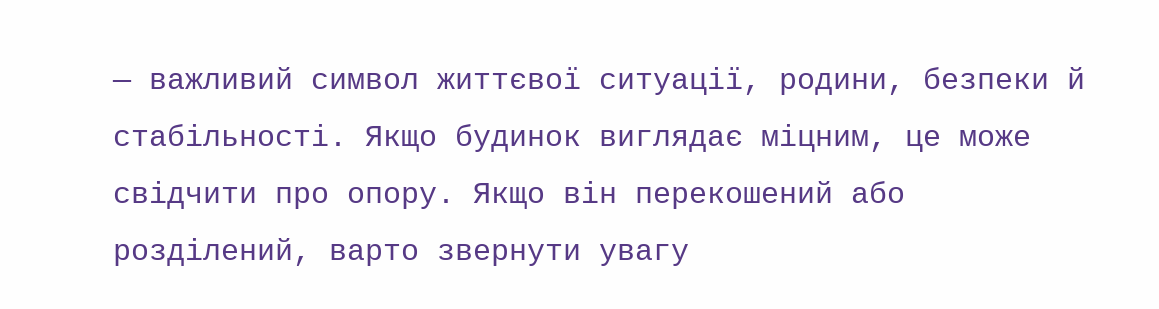— важливий символ життєвої ситуації, родини, безпеки й стабільності. Якщо будинок виглядає міцним, це може свідчити про опору. Якщо він перекошений або розділений, варто звернути увагу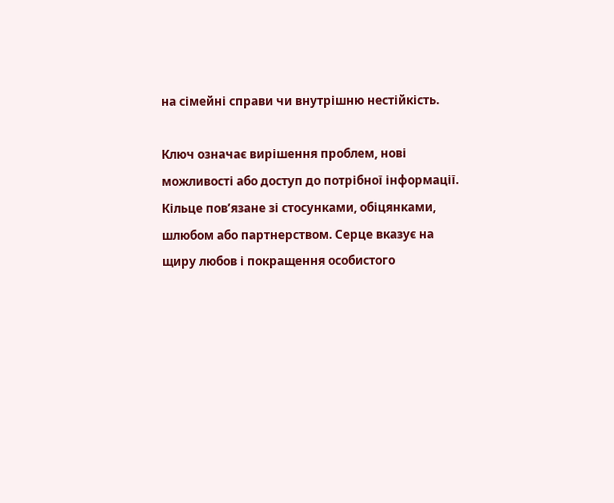на сімейні справи чи внутрішню нестійкість.

Ключ означає вирішення проблем, нові можливості або доступ до потрібної інформації. Кільце пов’язане зі стосунками, обіцянками, шлюбом або партнерством. Серце вказує на щиру любов і покращення особистого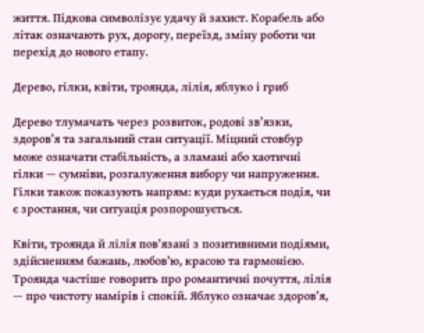життя. Підкова символізує удачу й захист. Корабель або літак означають рух, дорогу, переїзд, зміну роботи чи перехід до нового етапу.

Дерево, гілки, квіти, троянда, лілія, яблуко і гриб

Дерево тлумачать через розвиток, родові зв’язки, здоров’я та загальний стан ситуації. Міцний стовбур може означати стабільність, а зламані або хаотичні гілки — сумніви, розгалуження вибору чи напруження. Гілки також показують напрям: куди рухається подія, чи є зростання, чи ситуація розпорошується.

Квіти, троянда й лілія пов’язані з позитивними подіями, здійсненням бажань, любов’ю, красою та гармонією. Троянда частіше говорить про романтичні почуття, лілія — про чистоту намірів і спокій. Яблуко означає здоров’я,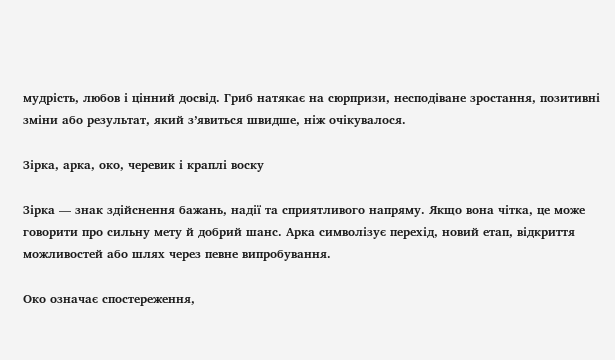мудрість, любов і цінний досвід. Гриб натякає на сюрпризи, несподіване зростання, позитивні зміни або результат, який з’явиться швидше, ніж очікувалося.

Зірка, арка, око, черевик і краплі воску

Зірка — знак здійснення бажань, надії та сприятливого напряму. Якщо вона чітка, це може говорити про сильну мету й добрий шанс. Арка символізує перехід, новий етап, відкриття можливостей або шлях через певне випробування.

Око означає спостереження,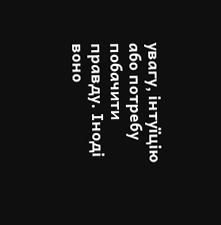увагу, інтуїцію або потребу побачити правду. Іноді воно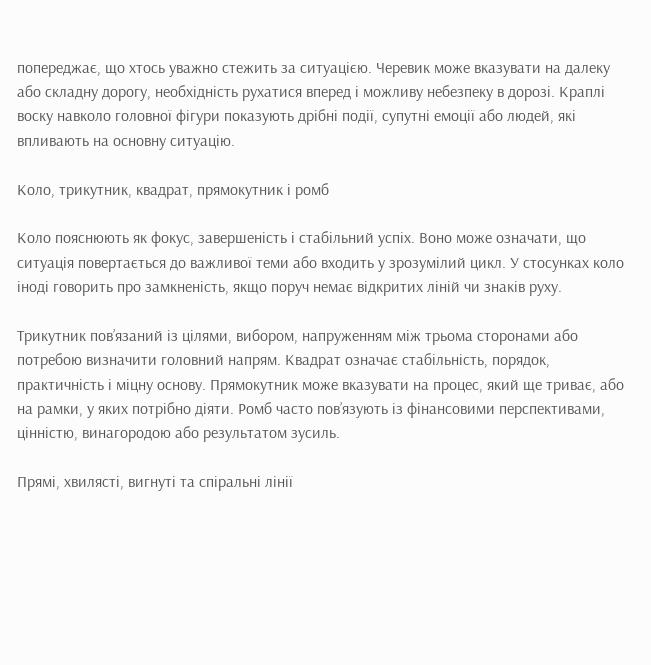попереджає, що хтось уважно стежить за ситуацією. Черевик може вказувати на далеку або складну дорогу, необхідність рухатися вперед і можливу небезпеку в дорозі. Краплі воску навколо головної фігури показують дрібні події, супутні емоції або людей, які впливають на основну ситуацію.

Коло, трикутник, квадрат, прямокутник і ромб

Коло пояснюють як фокус, завершеність і стабільний успіх. Воно може означати, що ситуація повертається до важливої теми або входить у зрозумілий цикл. У стосунках коло іноді говорить про замкненість, якщо поруч немає відкритих ліній чи знаків руху.

Трикутник пов’язаний із цілями, вибором, напруженням між трьома сторонами або потребою визначити головний напрям. Квадрат означає стабільність, порядок, практичність і міцну основу. Прямокутник може вказувати на процес, який ще триває, або на рамки, у яких потрібно діяти. Ромб часто пов’язують із фінансовими перспективами, цінністю, винагородою або результатом зусиль.

Прямі, хвилясті, вигнуті та спіральні лінії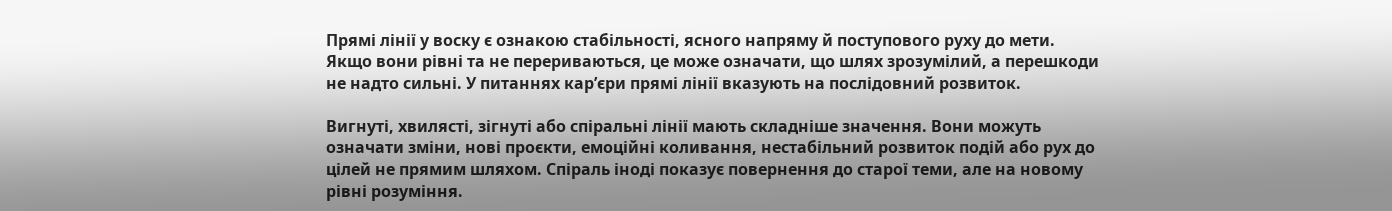Прямі лінії у воску є ознакою стабільності, ясного напряму й поступового руху до мети. Якщо вони рівні та не перериваються, це може означати, що шлях зрозумілий, а перешкоди не надто сильні. У питаннях кар’єри прямі лінії вказують на послідовний розвиток.

Вигнуті, хвилясті, зігнуті або спіральні лінії мають складніше значення. Вони можуть означати зміни, нові проєкти, емоційні коливання, нестабільний розвиток подій або рух до цілей не прямим шляхом. Спіраль іноді показує повернення до старої теми, але на новому рівні розуміння.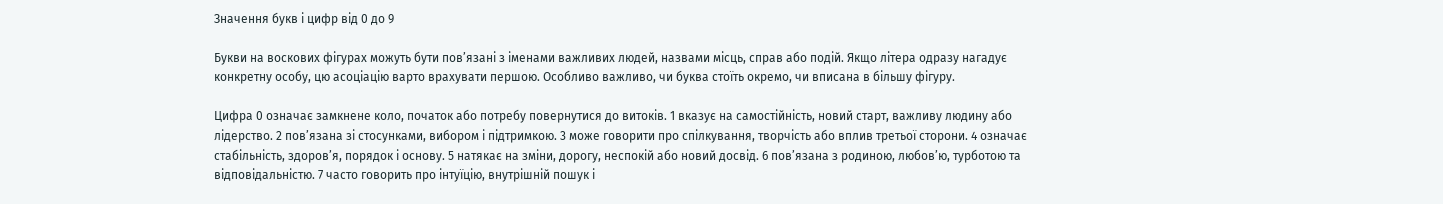Значення букв і цифр від 0 до 9

Букви на воскових фігурах можуть бути пов’язані з іменами важливих людей, назвами місць, справ або подій. Якщо літера одразу нагадує конкретну особу, цю асоціацію варто врахувати першою. Особливо важливо, чи буква стоїть окремо, чи вписана в більшу фігуру.

Цифра 0 означає замкнене коло, початок або потребу повернутися до витоків. 1 вказує на самостійність, новий старт, важливу людину або лідерство. 2 пов’язана зі стосунками, вибором і підтримкою. 3 може говорити про спілкування, творчість або вплив третьої сторони. 4 означає стабільність, здоров’я, порядок і основу. 5 натякає на зміни, дорогу, неспокій або новий досвід. 6 пов’язана з родиною, любов’ю, турботою та відповідальністю. 7 часто говорить про інтуїцію, внутрішній пошук і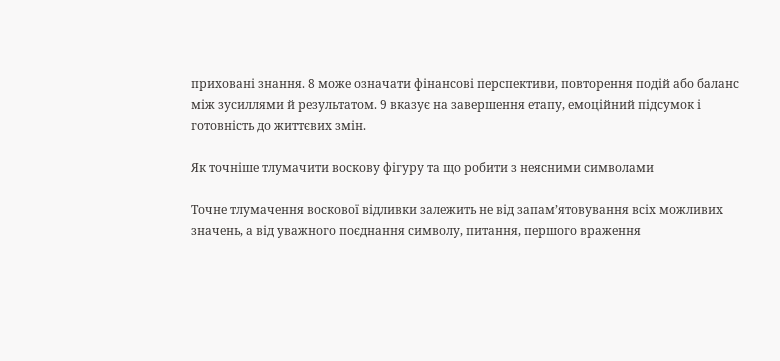приховані знання. 8 може означати фінансові перспективи, повторення подій або баланс між зусиллями й результатом. 9 вказує на завершення етапу, емоційний підсумок і готовність до життєвих змін.

Як точніше тлумачити воскову фігуру та що робити з неясними символами

Точне тлумачення воскової відливки залежить не від запам’ятовування всіх можливих значень, а від уважного поєднання символу, питання, першого враження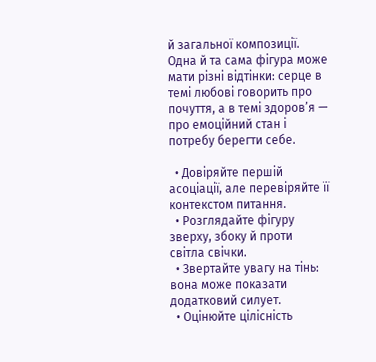й загальної композиції. Одна й та сама фігура може мати різні відтінки: серце в темі любові говорить про почуття, а в темі здоров’я — про емоційний стан і потребу берегти себе.

  • Довіряйте першій асоціації, але перевіряйте її контекстом питання.
  • Розглядайте фігуру зверху, збоку й проти світла свічки.
  • Звертайте увагу на тінь: вона може показати додатковий силует.
  • Оцінюйте цілісність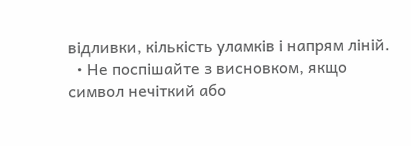відливки, кількість уламків і напрям ліній.
  • Не поспішайте з висновком, якщо символ нечіткий або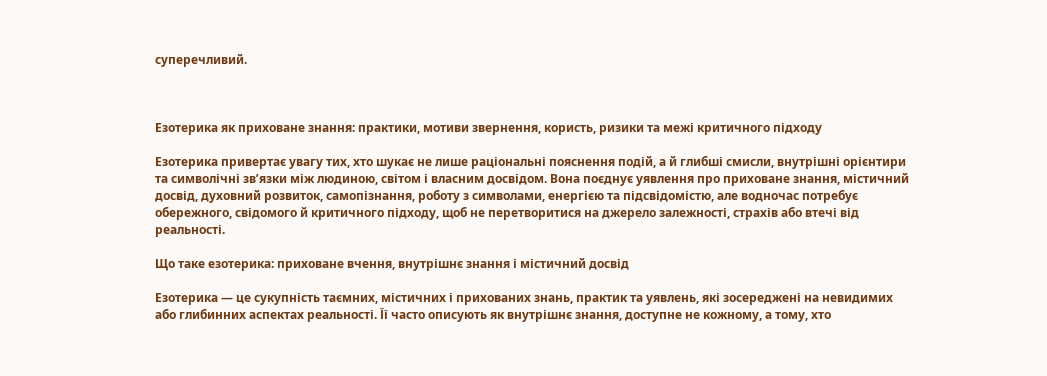суперечливий.



Езотерика як приховане знання: практики, мотиви звернення, користь, ризики та межі критичного підходу

Езотерика привертає увагу тих, хто шукає не лише раціональні пояснення подій, а й глибші смисли, внутрішні орієнтири та символічні зв’язки між людиною, світом і власним досвідом. Вона поєднує уявлення про приховане знання, містичний досвід, духовний розвиток, самопізнання, роботу з символами, енергією та підсвідомістю, але водночас потребує обережного, свідомого й критичного підходу, щоб не перетворитися на джерело залежності, страхів або втечі від реальності.

Що таке езотерика: приховане вчення, внутрішнє знання і містичний досвід

Езотерика — це сукупність таємних, містичних і прихованих знань, практик та уявлень, які зосереджені на невидимих або глибинних аспектах реальності. Її часто описують як внутрішнє знання, доступне не кожному, а тому, хто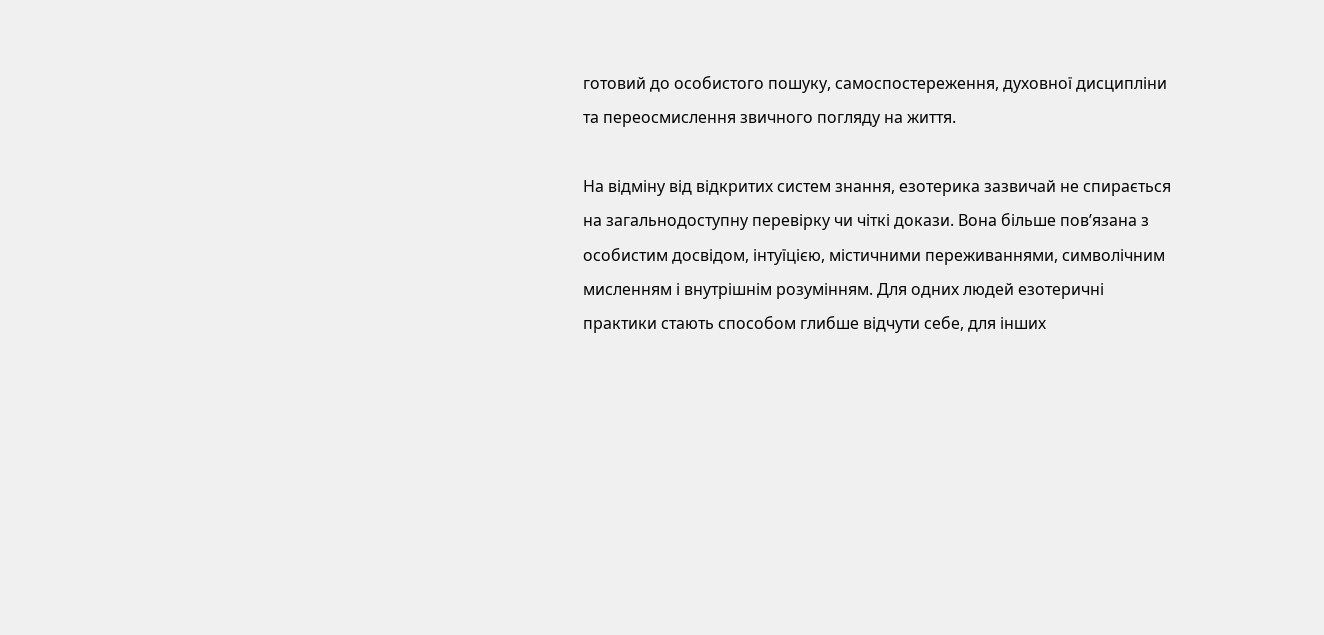готовий до особистого пошуку, самоспостереження, духовної дисципліни та переосмислення звичного погляду на життя.

На відміну від відкритих систем знання, езотерика зазвичай не спирається на загальнодоступну перевірку чи чіткі докази. Вона більше пов’язана з особистим досвідом, інтуїцією, містичними переживаннями, символічним мисленням і внутрішнім розумінням. Для одних людей езотеричні практики стають способом глибше відчути себе, для інших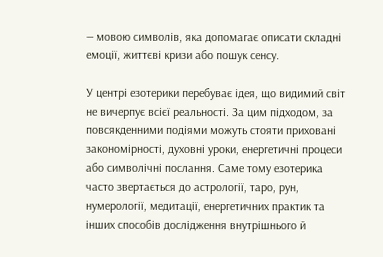— мовою символів, яка допомагає описати складні емоції, життєві кризи або пошук сенсу.

У центрі езотерики перебуває ідея, що видимий світ не вичерпує всієї реальності. За цим підходом, за повсякденними подіями можуть стояти приховані закономірності, духовні уроки, енергетичні процеси або символічні послання. Саме тому езотерика часто звертається до астрології, таро, рун, нумерології, медитації, енергетичних практик та інших способів дослідження внутрішнього й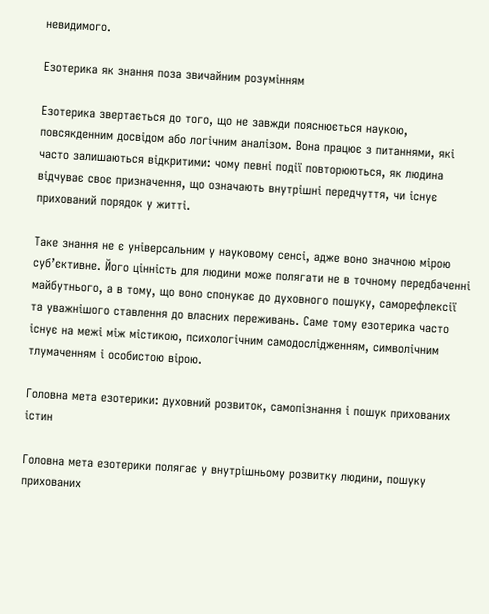невидимого.

Езотерика як знання поза звичайним розумінням

Езотерика звертається до того, що не завжди пояснюється наукою, повсякденним досвідом або логічним аналізом. Вона працює з питаннями, які часто залишаються відкритими: чому певні події повторюються, як людина відчуває своє призначення, що означають внутрішні передчуття, чи існує прихований порядок у житті.

Таке знання не є універсальним у науковому сенсі, адже воно значною мірою суб’єктивне. Його цінність для людини може полягати не в точному передбаченні майбутнього, а в тому, що воно спонукає до духовного пошуку, саморефлексії та уважнішого ставлення до власних переживань. Саме тому езотерика часто існує на межі між містикою, психологічним самодослідженням, символічним тлумаченням і особистою вірою.

Головна мета езотерики: духовний розвиток, самопізнання і пошук прихованих істин

Головна мета езотерики полягає у внутрішньому розвитку людини, пошуку прихованих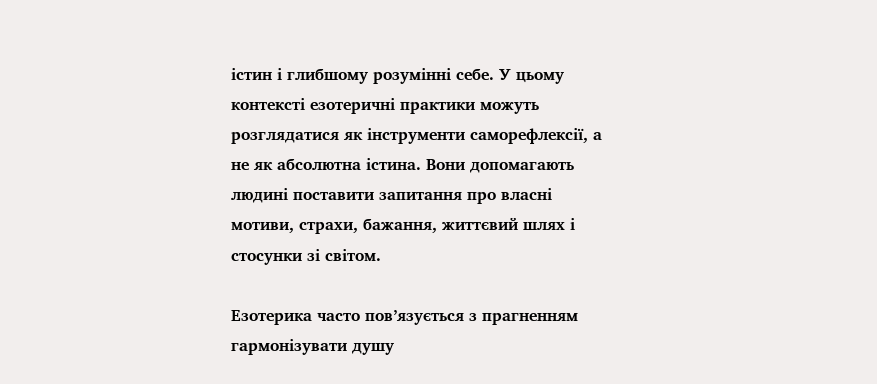істин і глибшому розумінні себе. У цьому контексті езотеричні практики можуть розглядатися як інструменти саморефлексії, а не як абсолютна істина. Вони допомагають людині поставити запитання про власні мотиви, страхи, бажання, життєвий шлях і стосунки зі світом.

Езотерика часто пов’язується з прагненням гармонізувати душу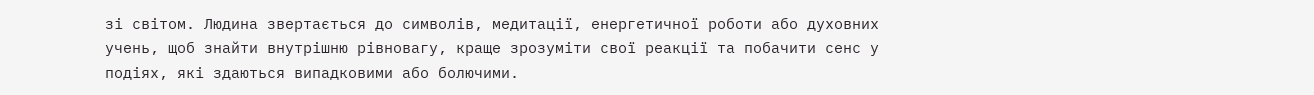зі світом. Людина звертається до символів, медитації, енергетичної роботи або духовних учень, щоб знайти внутрішню рівновагу, краще зрозуміти свої реакції та побачити сенс у подіях, які здаються випадковими або болючими.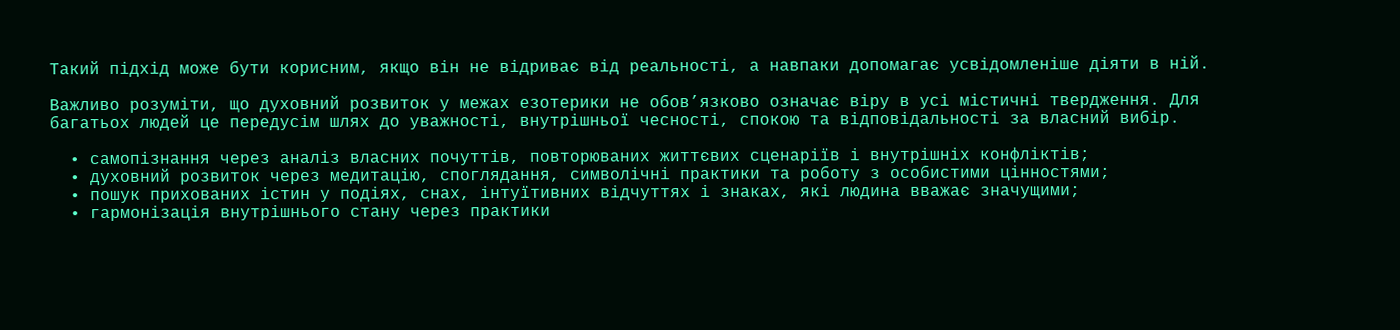Такий підхід може бути корисним, якщо він не відриває від реальності, а навпаки допомагає усвідомленіше діяти в ній.

Важливо розуміти, що духовний розвиток у межах езотерики не обов’язково означає віру в усі містичні твердження. Для багатьох людей це передусім шлях до уважності, внутрішньої чесності, спокою та відповідальності за власний вибір.

  • самопізнання через аналіз власних почуттів, повторюваних життєвих сценаріїв і внутрішніх конфліктів;
  • духовний розвиток через медитацію, споглядання, символічні практики та роботу з особистими цінностями;
  • пошук прихованих істин у подіях, снах, інтуїтивних відчуттях і знаках, які людина вважає значущими;
  • гармонізація внутрішнього стану через практики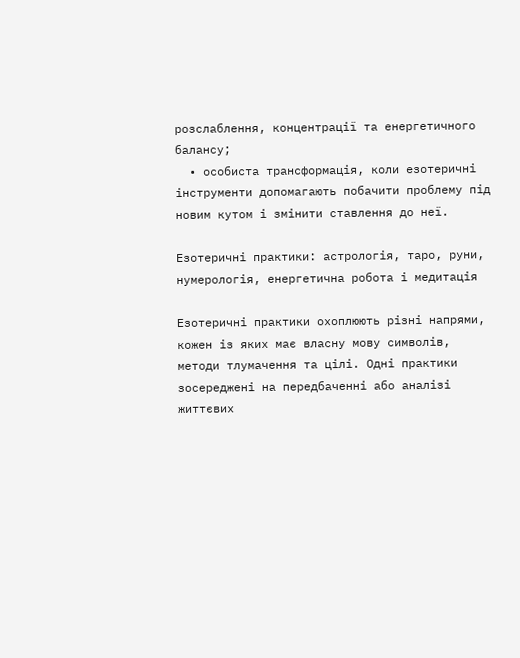розслаблення, концентрації та енергетичного балансу;
  • особиста трансформація, коли езотеричні інструменти допомагають побачити проблему під новим кутом і змінити ставлення до неї.

Езотеричні практики: астрологія, таро, руни, нумерологія, енергетична робота і медитація

Езотеричні практики охоплюють різні напрями, кожен із яких має власну мову символів, методи тлумачення та цілі. Одні практики зосереджені на передбаченні або аналізі життєвих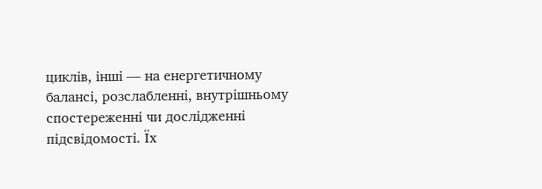циклів, інші — на енергетичному балансі, розслабленні, внутрішньому спостереженні чи дослідженні підсвідомості. Їх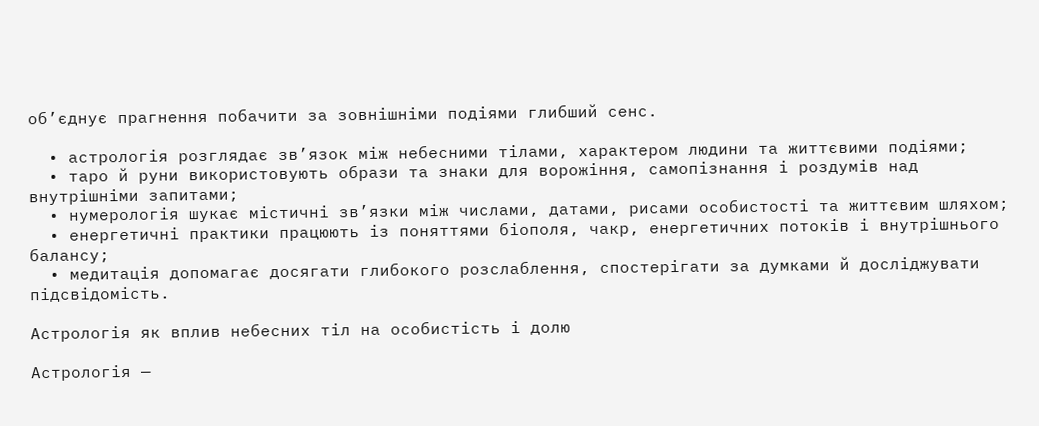об’єднує прагнення побачити за зовнішніми подіями глибший сенс.

  • астрологія розглядає зв’язок між небесними тілами, характером людини та життєвими подіями;
  • таро й руни використовують образи та знаки для ворожіння, самопізнання і роздумів над внутрішніми запитами;
  • нумерологія шукає містичні зв’язки між числами, датами, рисами особистості та життєвим шляхом;
  • енергетичні практики працюють із поняттями біополя, чакр, енергетичних потоків і внутрішнього балансу;
  • медитація допомагає досягати глибокого розслаблення, спостерігати за думками й досліджувати підсвідомість.

Астрологія як вплив небесних тіл на особистість і долю

Астрологія —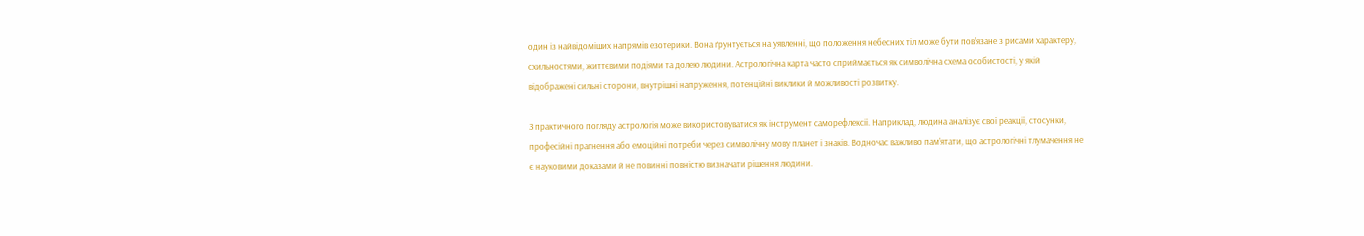один із найвідоміших напрямів езотерики. Вона ґрунтується на уявленні, що положення небесних тіл може бути пов’язане з рисами характеру, схильностями, життєвими подіями та долею людини. Астрологічна карта часто сприймається як символічна схема особистості, у якій відображені сильні сторони, внутрішні напруження, потенційні виклики й можливості розвитку.

З практичного погляду астрологія може використовуватися як інструмент саморефлексії. Наприклад, людина аналізує свої реакції, стосунки, професійні прагнення або емоційні потреби через символічну мову планет і знаків. Водночас важливо пам’ятати, що астрологічні тлумачення не є науковими доказами й не повинні повністю визначати рішення людини.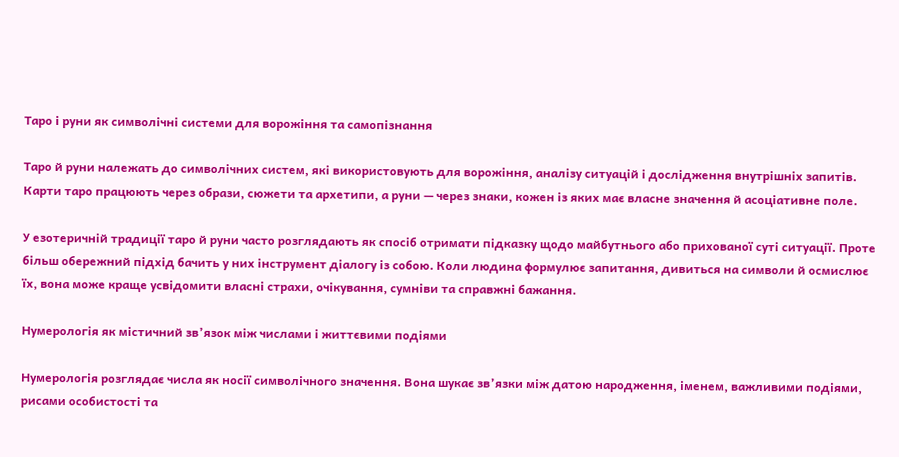Таро і руни як символічні системи для ворожіння та самопізнання

Таро й руни належать до символічних систем, які використовують для ворожіння, аналізу ситуацій і дослідження внутрішніх запитів. Карти таро працюють через образи, сюжети та архетипи, а руни — через знаки, кожен із яких має власне значення й асоціативне поле.

У езотеричній традиції таро й руни часто розглядають як спосіб отримати підказку щодо майбутнього або прихованої суті ситуації. Проте більш обережний підхід бачить у них інструмент діалогу із собою. Коли людина формулює запитання, дивиться на символи й осмислює їх, вона може краще усвідомити власні страхи, очікування, сумніви та справжні бажання.

Нумерологія як містичний зв’язок між числами і життєвими подіями

Нумерологія розглядає числа як носії символічного значення. Вона шукає зв’язки між датою народження, іменем, важливими подіями, рисами особистості та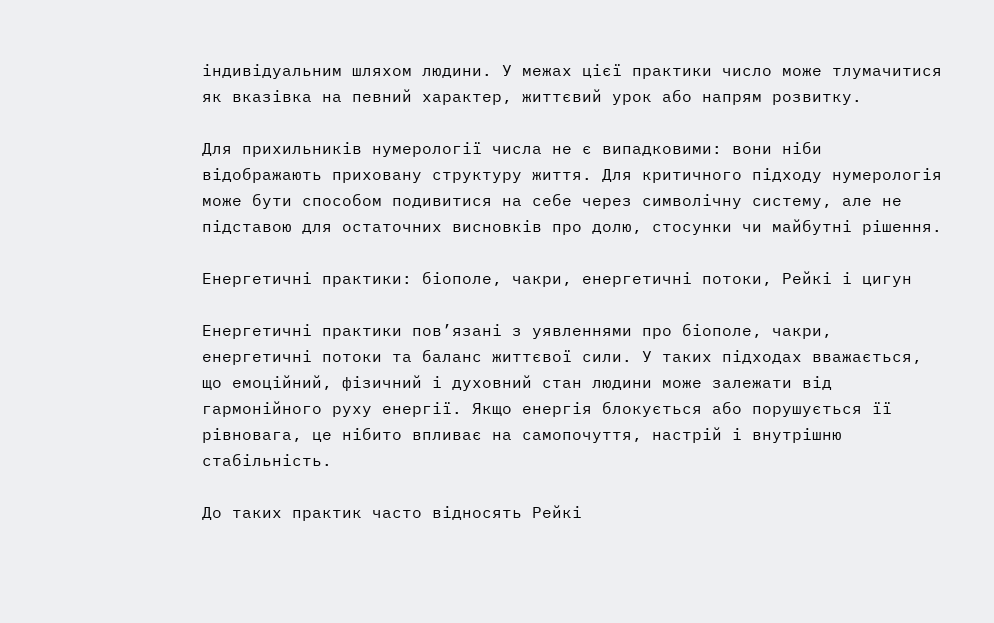індивідуальним шляхом людини. У межах цієї практики число може тлумачитися як вказівка на певний характер, життєвий урок або напрям розвитку.

Для прихильників нумерології числа не є випадковими: вони ніби відображають приховану структуру життя. Для критичного підходу нумерологія може бути способом подивитися на себе через символічну систему, але не підставою для остаточних висновків про долю, стосунки чи майбутні рішення.

Енергетичні практики: біополе, чакри, енергетичні потоки, Рейкі і цигун

Енергетичні практики пов’язані з уявленнями про біополе, чакри, енергетичні потоки та баланс життєвої сили. У таких підходах вважається, що емоційний, фізичний і духовний стан людини може залежати від гармонійного руху енергії. Якщо енергія блокується або порушується її рівновага, це нібито впливає на самопочуття, настрій і внутрішню стабільність.

До таких практик часто відносять Рейкі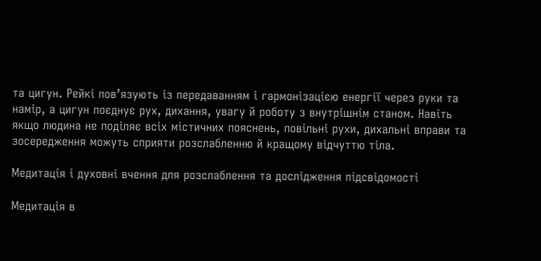та цигун. Рейкі пов’язують із передаванням і гармонізацією енергії через руки та намір, а цигун поєднує рух, дихання, увагу й роботу з внутрішнім станом. Навіть якщо людина не поділяє всіх містичних пояснень, повільні рухи, дихальні вправи та зосередження можуть сприяти розслабленню й кращому відчуттю тіла.

Медитація і духовні вчення для розслаблення та дослідження підсвідомості

Медитація в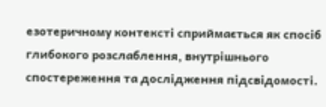езотеричному контексті сприймається як спосіб глибокого розслаблення, внутрішнього спостереження та дослідження підсвідомості.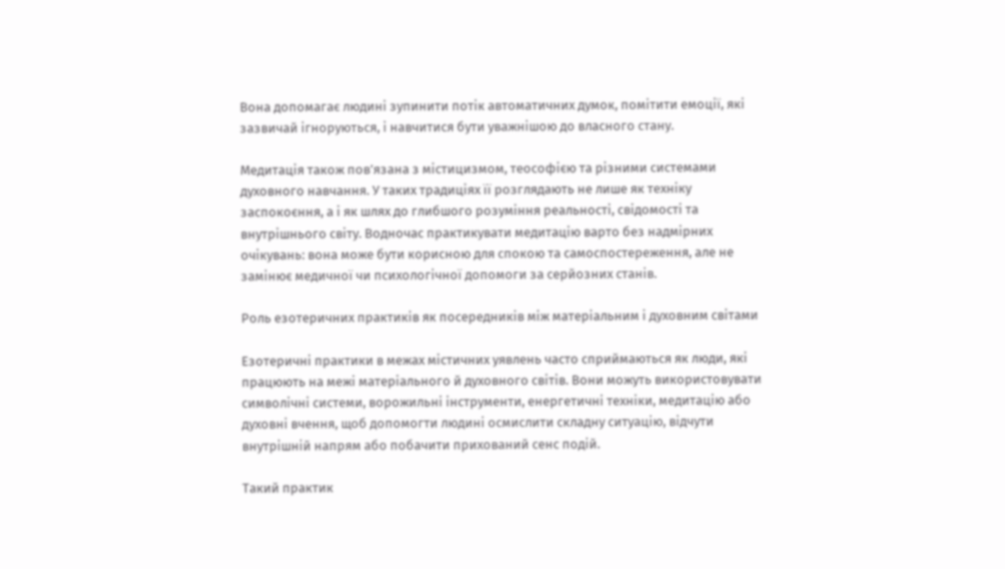Вона допомагає людині зупинити потік автоматичних думок, помітити емоції, які зазвичай ігноруються, і навчитися бути уважнішою до власного стану.

Медитація також пов’язана з містицизмом, теософією та різними системами духовного навчання. У таких традиціях її розглядають не лише як техніку заспокоєння, а і як шлях до глибшого розуміння реальності, свідомості та внутрішнього світу. Водночас практикувати медитацію варто без надмірних очікувань: вона може бути корисною для спокою та самоспостереження, але не замінює медичної чи психологічної допомоги за серйозних станів.

Роль езотеричних практиків як посередників між матеріальним і духовним світами

Езотеричні практики в межах містичних уявлень часто сприймаються як люди, які працюють на межі матеріального й духовного світів. Вони можуть використовувати символічні системи, ворожильні інструменти, енергетичні техніки, медитацію або духовні вчення, щоб допомогти людині осмислити складну ситуацію, відчути внутрішній напрям або побачити прихований сенс подій.

Такий практик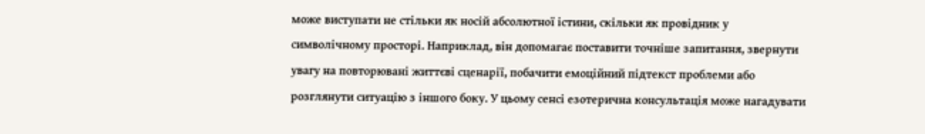може виступати не стільки як носій абсолютної істини, скільки як провідник у символічному просторі. Наприклад, він допомагає поставити точніше запитання, звернути увагу на повторювані життєві сценарії, побачити емоційний підтекст проблеми або розглянути ситуацію з іншого боку. У цьому сенсі езотерична консультація може нагадувати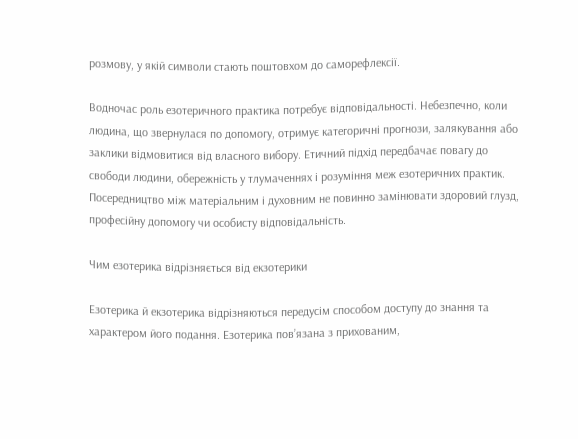розмову, у якій символи стають поштовхом до саморефлексії.

Водночас роль езотеричного практика потребує відповідальності. Небезпечно, коли людина, що звернулася по допомогу, отримує категоричні прогнози, залякування або заклики відмовитися від власного вибору. Етичний підхід передбачає повагу до свободи людини, обережність у тлумаченнях і розуміння меж езотеричних практик. Посередництво між матеріальним і духовним не повинно замінювати здоровий глузд, професійну допомогу чи особисту відповідальність.

Чим езотерика відрізняється від екзотерики

Езотерика й екзотерика відрізняються передусім способом доступу до знання та характером його подання. Езотерика пов’язана з прихованим,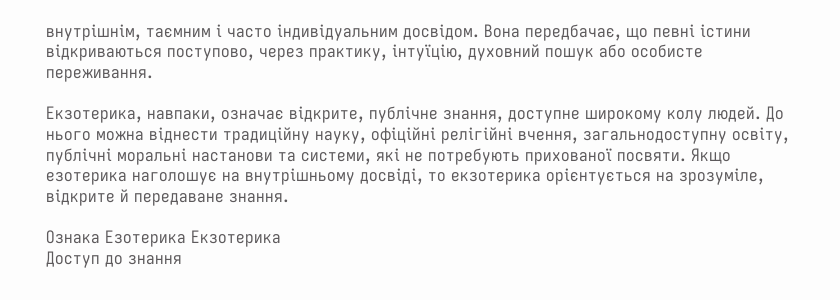внутрішнім, таємним і часто індивідуальним досвідом. Вона передбачає, що певні істини відкриваються поступово, через практику, інтуїцію, духовний пошук або особисте переживання.

Екзотерика, навпаки, означає відкрите, публічне знання, доступне широкому колу людей. До нього можна віднести традиційну науку, офіційні релігійні вчення, загальнодоступну освіту, публічні моральні настанови та системи, які не потребують прихованої посвяти. Якщо езотерика наголошує на внутрішньому досвіді, то екзотерика орієнтується на зрозуміле, відкрите й передаване знання.

Ознака Езотерика Екзотерика
Доступ до знання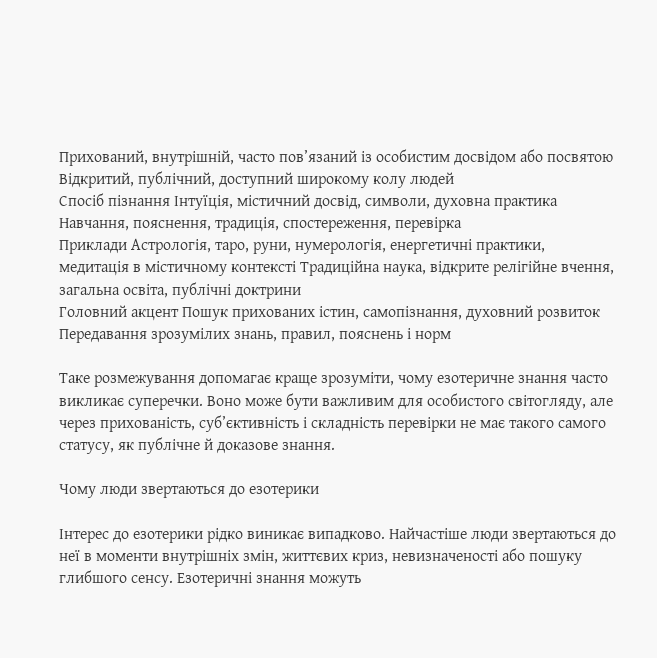Прихований, внутрішній, часто пов’язаний із особистим досвідом або посвятою Відкритий, публічний, доступний широкому колу людей
Спосіб пізнання Інтуїція, містичний досвід, символи, духовна практика Навчання, пояснення, традиція, спостереження, перевірка
Приклади Астрологія, таро, руни, нумерологія, енергетичні практики, медитація в містичному контексті Традиційна наука, відкрите релігійне вчення, загальна освіта, публічні доктрини
Головний акцент Пошук прихованих істин, самопізнання, духовний розвиток Передавання зрозумілих знань, правил, пояснень і норм

Таке розмежування допомагає краще зрозуміти, чому езотеричне знання часто викликає суперечки. Воно може бути важливим для особистого світогляду, але через прихованість, суб’єктивність і складність перевірки не має такого самого статусу, як публічне й доказове знання.

Чому люди звертаються до езотерики

Інтерес до езотерики рідко виникає випадково. Найчастіше люди звертаються до неї в моменти внутрішніх змін, життєвих криз, невизначеності або пошуку глибшого сенсу. Езотеричні знання можуть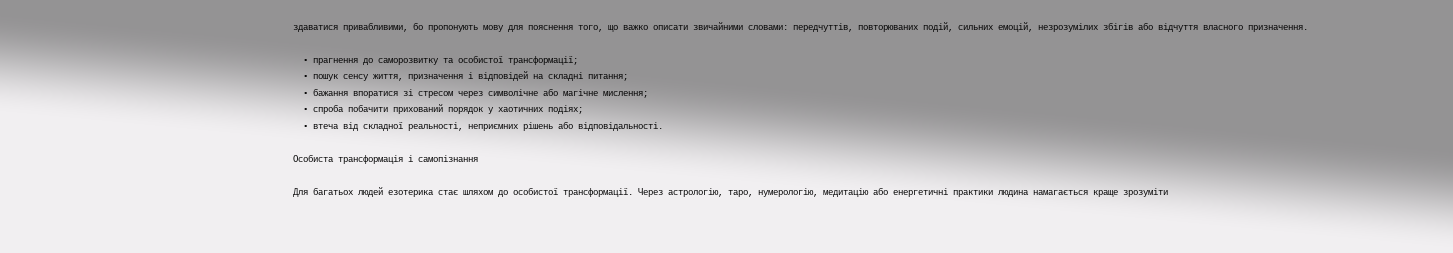здаватися привабливими, бо пропонують мову для пояснення того, що важко описати звичайними словами: передчуттів, повторюваних подій, сильних емоцій, незрозумілих збігів або відчуття власного призначення.

  • прагнення до саморозвитку та особистої трансформації;
  • пошук сенсу життя, призначення і відповідей на складні питання;
  • бажання впоратися зі стресом через символічне або магічне мислення;
  • спроба побачити прихований порядок у хаотичних подіях;
  • втеча від складної реальності, неприємних рішень або відповідальності.

Особиста трансформація і самопізнання

Для багатьох людей езотерика стає шляхом до особистої трансформації. Через астрологію, таро, нумерологію, медитацію або енергетичні практики людина намагається краще зрозуміти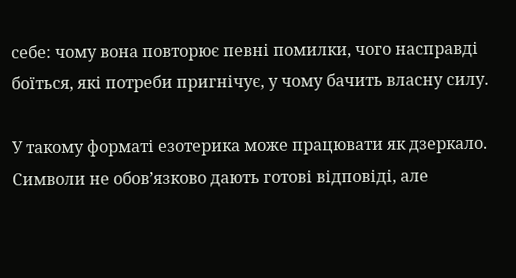себе: чому вона повторює певні помилки, чого насправді боїться, які потреби пригнічує, у чому бачить власну силу.

У такому форматі езотерика може працювати як дзеркало. Символи не обов’язково дають готові відповіді, але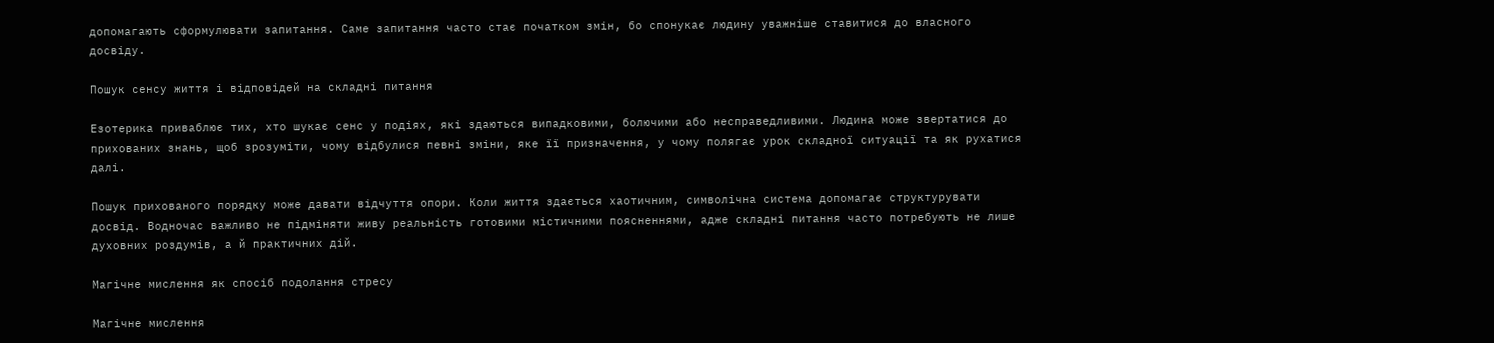допомагають сформулювати запитання. Саме запитання часто стає початком змін, бо спонукає людину уважніше ставитися до власного досвіду.

Пошук сенсу життя і відповідей на складні питання

Езотерика приваблює тих, хто шукає сенс у подіях, які здаються випадковими, болючими або несправедливими. Людина може звертатися до прихованих знань, щоб зрозуміти, чому відбулися певні зміни, яке її призначення, у чому полягає урок складної ситуації та як рухатися далі.

Пошук прихованого порядку може давати відчуття опори. Коли життя здається хаотичним, символічна система допомагає структурувати досвід. Водночас важливо не підміняти живу реальність готовими містичними поясненнями, адже складні питання часто потребують не лише духовних роздумів, а й практичних дій.

Магічне мислення як спосіб подолання стресу

Магічне мислення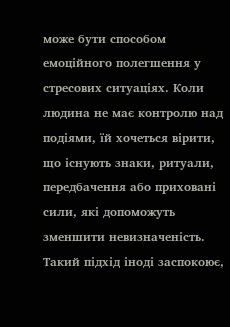може бути способом емоційного полегшення у стресових ситуаціях. Коли людина не має контролю над подіями, їй хочеться вірити, що існують знаки, ритуали, передбачення або приховані сили, які допоможуть зменшити невизначеність. Такий підхід іноді заспокоює,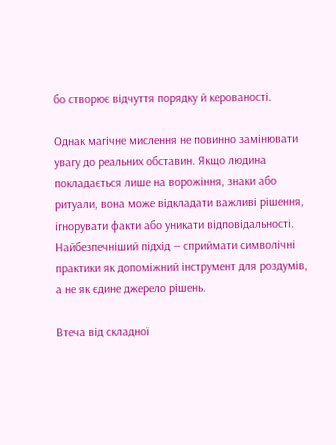бо створює відчуття порядку й керованості.

Однак магічне мислення не повинно замінювати увагу до реальних обставин. Якщо людина покладається лише на ворожіння, знаки або ритуали, вона може відкладати важливі рішення, ігнорувати факти або уникати відповідальності. Найбезпечніший підхід — сприймати символічні практики як допоміжний інструмент для роздумів, а не як єдине джерело рішень.

Втеча від складної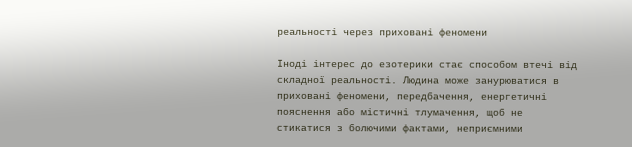реальності через приховані феномени

Іноді інтерес до езотерики стає способом втечі від складної реальності. Людина може занурюватися в приховані феномени, передбачення, енергетичні пояснення або містичні тлумачення, щоб не стикатися з болючими фактами, неприємними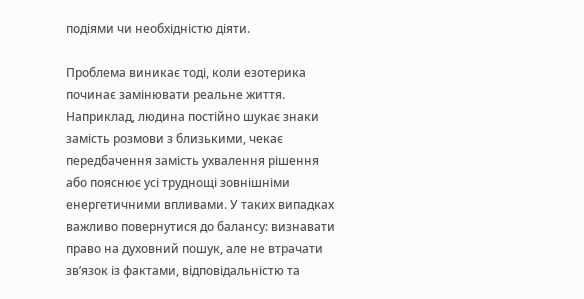подіями чи необхідністю діяти.

Проблема виникає тоді, коли езотерика починає замінювати реальне життя. Наприклад, людина постійно шукає знаки замість розмови з близькими, чекає передбачення замість ухвалення рішення або пояснює усі труднощі зовнішніми енергетичними впливами. У таких випадках важливо повернутися до балансу: визнавати право на духовний пошук, але не втрачати зв’язок із фактами, відповідальністю та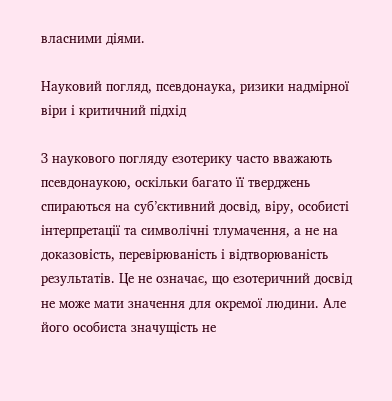власними діями.

Науковий погляд, псевдонаука, ризики надмірної віри і критичний підхід

З наукового погляду езотерику часто вважають псевдонаукою, оскільки багато її тверджень спираються на суб’єктивний досвід, віру, особисті інтерпретації та символічні тлумачення, а не на доказовість, перевірюваність і відтворюваність результатів. Це не означає, що езотеричний досвід не може мати значення для окремої людини. Але його особиста значущість не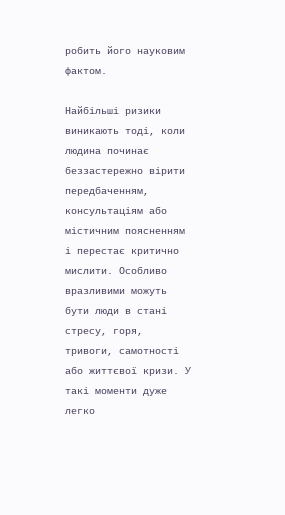робить його науковим фактом.

Найбільші ризики виникають тоді, коли людина починає беззастережно вірити передбаченням, консультаціям або містичним поясненням і перестає критично мислити. Особливо вразливими можуть бути люди в стані стресу, горя, тривоги, самотності або життєвої кризи. У такі моменти дуже легко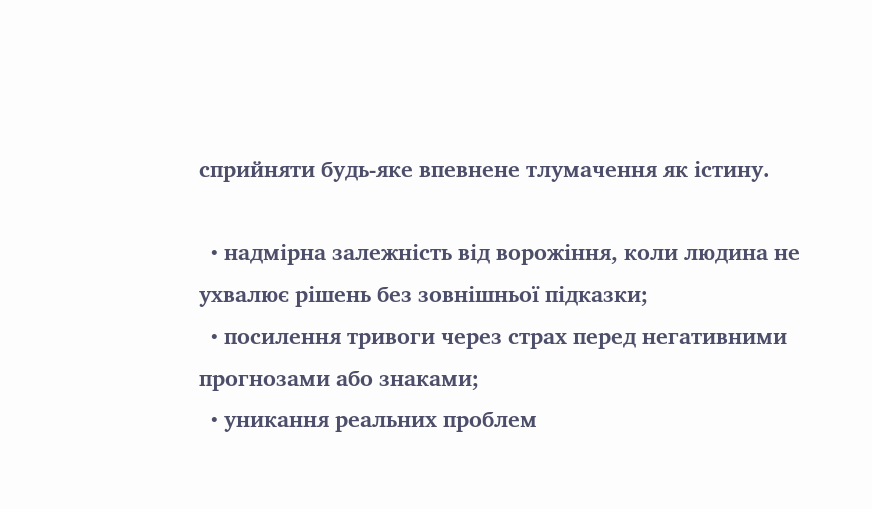сприйняти будь-яке впевнене тлумачення як істину.

  • надмірна залежність від ворожіння, коли людина не ухвалює рішень без зовнішньої підказки;
  • посилення тривоги через страх перед негативними прогнозами або знаками;
  • уникання реальних проблем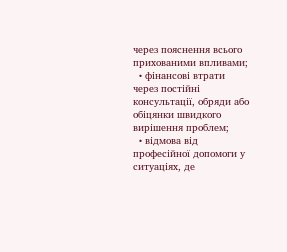через пояснення всього прихованими впливами;
  • фінансові втрати через постійні консультації, обряди або обіцянки швидкого вирішення проблем;
  • відмова від професійної допомоги у ситуаціях, де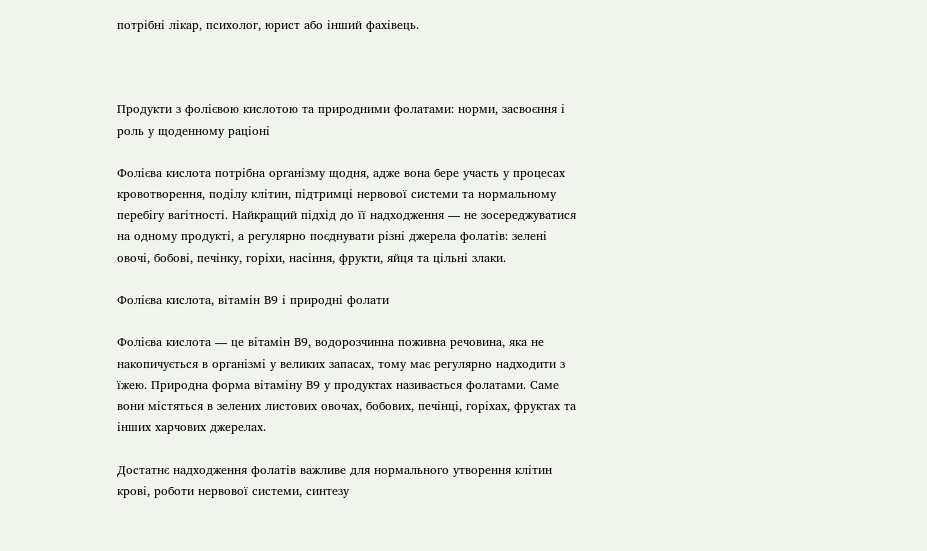потрібні лікар, психолог, юрист або інший фахівець.



Продукти з фолієвою кислотою та природними фолатами: норми, засвоєння і роль у щоденному раціоні

Фолієва кислота потрібна організму щодня, адже вона бере участь у процесах кровотворення, поділу клітин, підтримці нервової системи та нормальному перебігу вагітності. Найкращий підхід до її надходження — не зосереджуватися на одному продукті, а регулярно поєднувати різні джерела фолатів: зелені овочі, бобові, печінку, горіхи, насіння, фрукти, яйця та цільні злаки.

Фолієва кислота, вітамін В9 і природні фолати

Фолієва кислота — це вітамін В9, водорозчинна поживна речовина, яка не накопичується в організмі у великих запасах, тому має регулярно надходити з їжею. Природна форма вітаміну В9 у продуктах називається фолатами. Саме вони містяться в зелених листових овочах, бобових, печінці, горіхах, фруктах та інших харчових джерелах.

Достатнє надходження фолатів важливе для нормального утворення клітин крові, роботи нервової системи, синтезу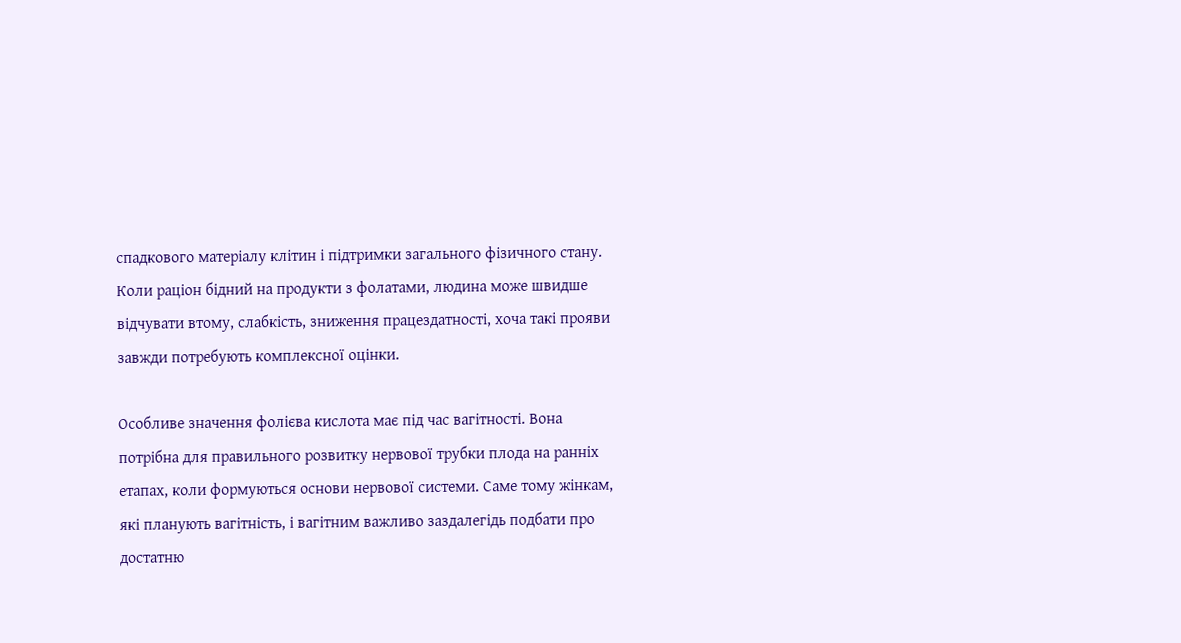спадкового матеріалу клітин і підтримки загального фізичного стану. Коли раціон бідний на продукти з фолатами, людина може швидше відчувати втому, слабкість, зниження працездатності, хоча такі прояви завжди потребують комплексної оцінки.

Особливе значення фолієва кислота має під час вагітності. Вона потрібна для правильного розвитку нервової трубки плода на ранніх етапах, коли формуються основи нервової системи. Саме тому жінкам, які планують вагітність, і вагітним важливо заздалегідь подбати про достатню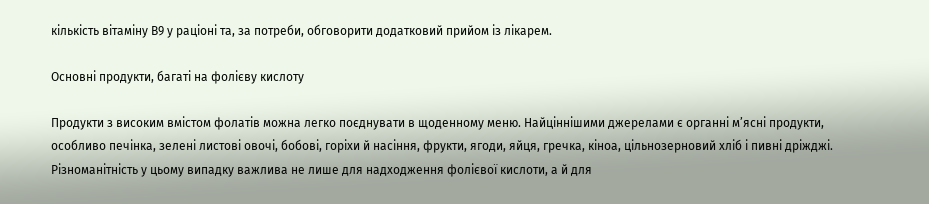кількість вітаміну В9 у раціоні та, за потреби, обговорити додатковий прийом із лікарем.

Основні продукти, багаті на фолієву кислоту

Продукти з високим вмістом фолатів можна легко поєднувати в щоденному меню. Найціннішими джерелами є органні м’ясні продукти, особливо печінка, зелені листові овочі, бобові, горіхи й насіння, фрукти, ягоди, яйця, гречка, кіноа, цільнозерновий хліб і пивні дріжджі. Різноманітність у цьому випадку важлива не лише для надходження фолієвої кислоти, а й для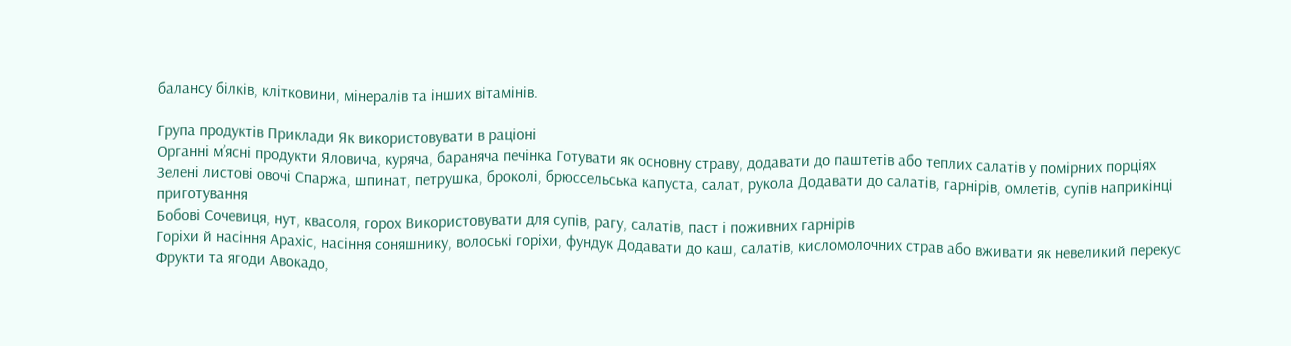балансу білків, клітковини, мінералів та інших вітамінів.

Група продуктів Приклади Як використовувати в раціоні
Органні м’ясні продукти Яловича, куряча, бараняча печінка Готувати як основну страву, додавати до паштетів або теплих салатів у помірних порціях
Зелені листові овочі Спаржа, шпинат, петрушка, броколі, брюссельська капуста, салат, рукола Додавати до салатів, гарнірів, омлетів, супів наприкінці приготування
Бобові Сочевиця, нут, квасоля, горох Використовувати для супів, рагу, салатів, паст і поживних гарнірів
Горіхи й насіння Арахіс, насіння соняшнику, волоські горіхи, фундук Додавати до каш, салатів, кисломолочних страв або вживати як невеликий перекус
Фрукти та ягоди Авокадо,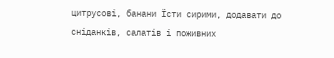цитрусові, банани Їсти сирими, додавати до сніданків, салатів і поживних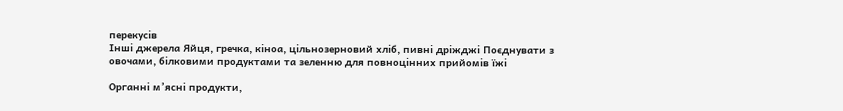перекусів
Інші джерела Яйця, гречка, кіноа, цільнозерновий хліб, пивні дріжджі Поєднувати з овочами, білковими продуктами та зеленню для повноцінних прийомів їжі

Органні м’ясні продукти,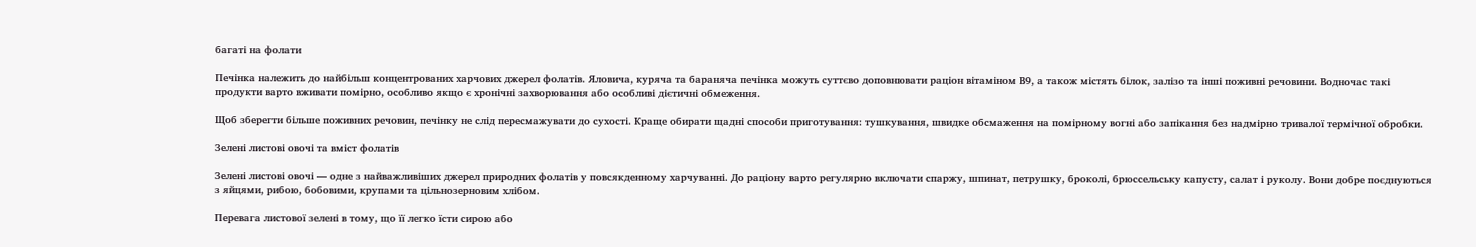багаті на фолати

Печінка належить до найбільш концентрованих харчових джерел фолатів. Яловича, куряча та бараняча печінка можуть суттєво доповнювати раціон вітаміном В9, а також містять білок, залізо та інші поживні речовини. Водночас такі продукти варто вживати помірно, особливо якщо є хронічні захворювання або особливі дієтичні обмеження.

Щоб зберегти більше поживних речовин, печінку не слід пересмажувати до сухості. Краще обирати щадні способи приготування: тушкування, швидке обсмаження на помірному вогні або запікання без надмірно тривалої термічної обробки.

Зелені листові овочі та вміст фолатів

Зелені листові овочі — одне з найважливіших джерел природних фолатів у повсякденному харчуванні. До раціону варто регулярно включати спаржу, шпинат, петрушку, броколі, брюссельську капусту, салат і руколу. Вони добре поєднуються з яйцями, рибою, бобовими, крупами та цільнозерновим хлібом.

Перевага листової зелені в тому, що її легко їсти сирою або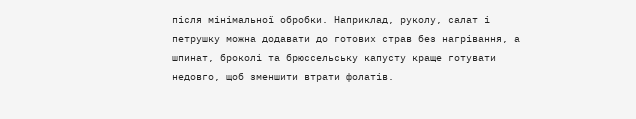після мінімальної обробки. Наприклад, руколу, салат і петрушку можна додавати до готових страв без нагрівання, а шпинат, броколі та брюссельську капусту краще готувати недовго, щоб зменшити втрати фолатів.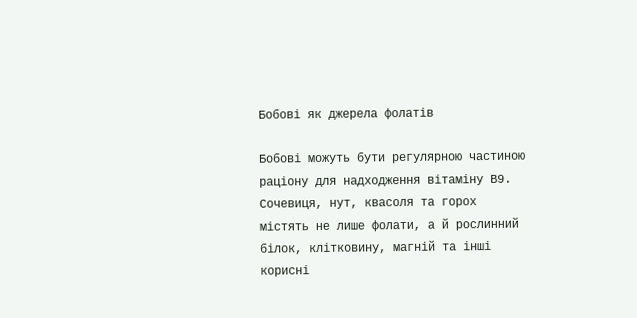Бобові як джерела фолатів

Бобові можуть бути регулярною частиною раціону для надходження вітаміну В9. Сочевиця, нут, квасоля та горох містять не лише фолати, а й рослинний білок, клітковину, магній та інші корисні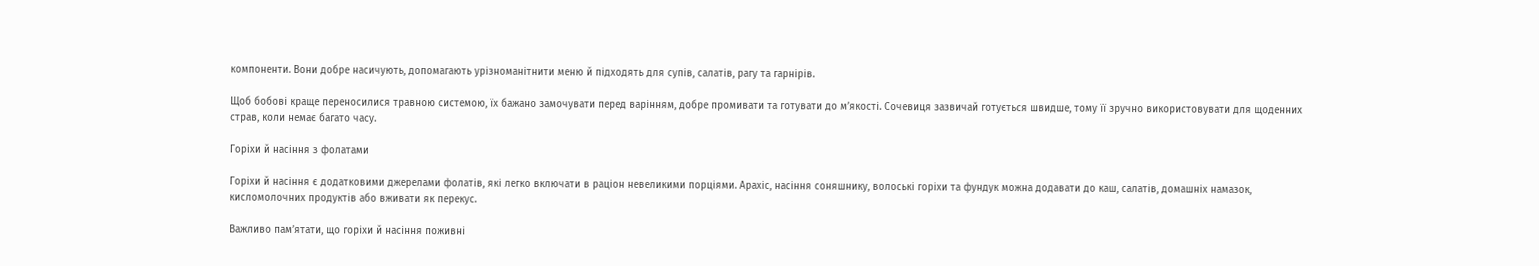компоненти. Вони добре насичують, допомагають урізноманітнити меню й підходять для супів, салатів, рагу та гарнірів.

Щоб бобові краще переносилися травною системою, їх бажано замочувати перед варінням, добре промивати та готувати до м’якості. Сочевиця зазвичай готується швидше, тому її зручно використовувати для щоденних страв, коли немає багато часу.

Горіхи й насіння з фолатами

Горіхи й насіння є додатковими джерелами фолатів, які легко включати в раціон невеликими порціями. Арахіс, насіння соняшнику, волоські горіхи та фундук можна додавати до каш, салатів, домашніх намазок, кисломолочних продуктів або вживати як перекус.

Важливо пам’ятати, що горіхи й насіння поживні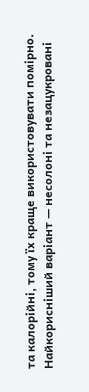та калорійні, тому їх краще використовувати помірно. Найкорисніший варіант — несолоні та незацукровані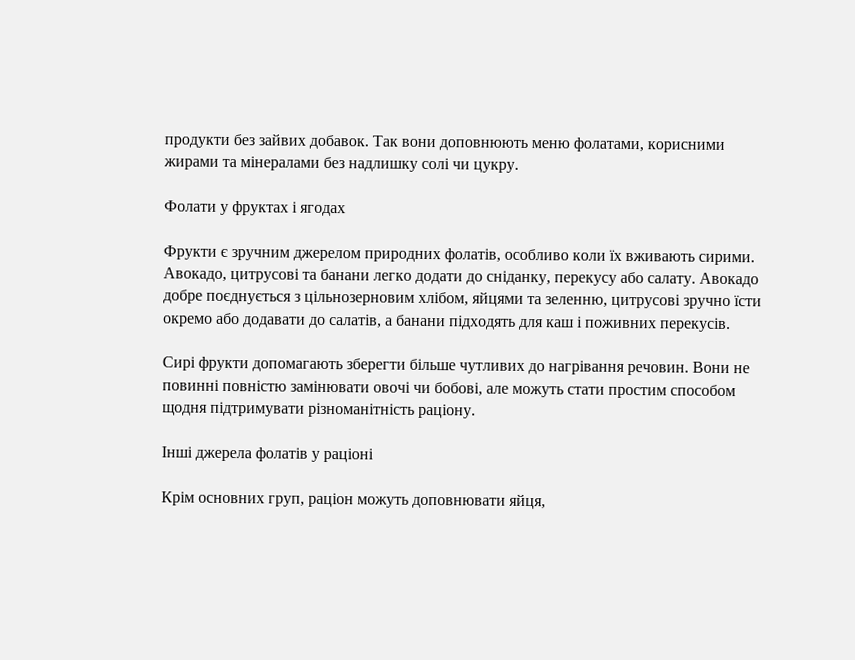продукти без зайвих добавок. Так вони доповнюють меню фолатами, корисними жирами та мінералами без надлишку солі чи цукру.

Фолати у фруктах і ягодах

Фрукти є зручним джерелом природних фолатів, особливо коли їх вживають сирими. Авокадо, цитрусові та банани легко додати до сніданку, перекусу або салату. Авокадо добре поєднується з цільнозерновим хлібом, яйцями та зеленню, цитрусові зручно їсти окремо або додавати до салатів, а банани підходять для каш і поживних перекусів.

Сирі фрукти допомагають зберегти більше чутливих до нагрівання речовин. Вони не повинні повністю замінювати овочі чи бобові, але можуть стати простим способом щодня підтримувати різноманітність раціону.

Інші джерела фолатів у раціоні

Крім основних груп, раціон можуть доповнювати яйця,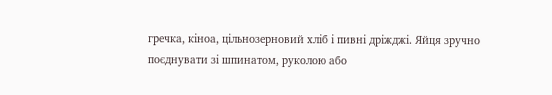гречка, кіноа, цільнозерновий хліб і пивні дріжджі. Яйця зручно поєднувати зі шпинатом, руколою або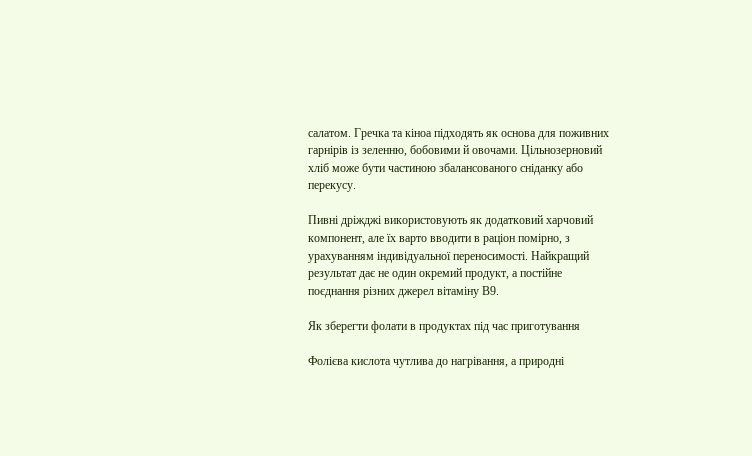салатом. Гречка та кіноа підходять як основа для поживних гарнірів із зеленню, бобовими й овочами. Цільнозерновий хліб може бути частиною збалансованого сніданку або перекусу.

Пивні дріжджі використовують як додатковий харчовий компонент, але їх варто вводити в раціон помірно, з урахуванням індивідуальної переносимості. Найкращий результат дає не один окремий продукт, а постійне поєднання різних джерел вітаміну В9.

Як зберегти фолати в продуктах під час приготування

Фолієва кислота чутлива до нагрівання, а природні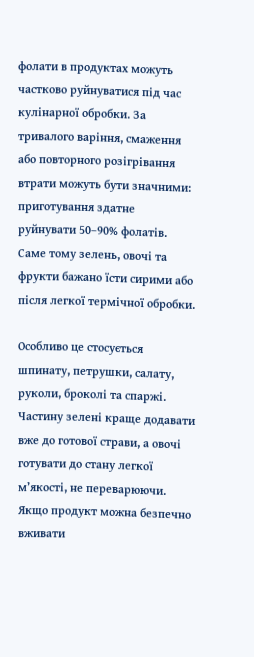фолати в продуктах можуть частково руйнуватися під час кулінарної обробки. За тривалого варіння, смаження або повторного розігрівання втрати можуть бути значними: приготування здатне руйнувати 50–90% фолатів. Саме тому зелень, овочі та фрукти бажано їсти сирими або після легкої термічної обробки.

Особливо це стосується шпинату, петрушки, салату, руколи, броколі та спаржі. Частину зелені краще додавати вже до готової страви, а овочі готувати до стану легкої м’якості, не переварюючи. Якщо продукт можна безпечно вживати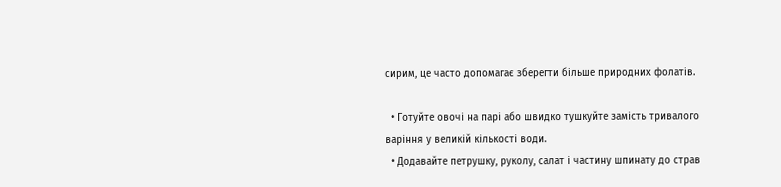сирим, це часто допомагає зберегти більше природних фолатів.

  • Готуйте овочі на парі або швидко тушкуйте замість тривалого варіння у великій кількості води.
  • Додавайте петрушку, руколу, салат і частину шпинату до страв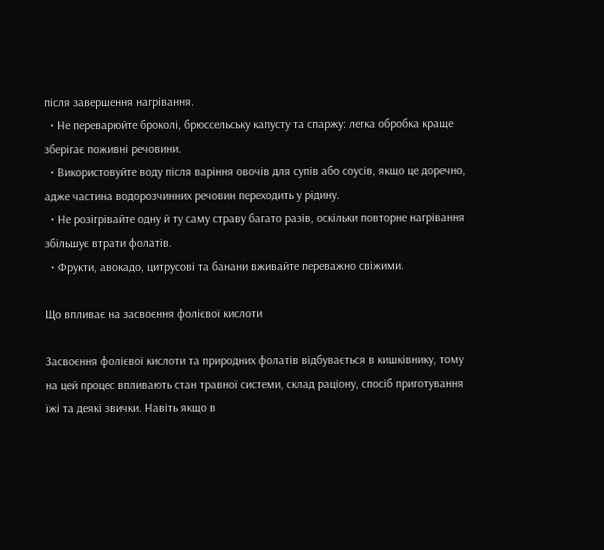після завершення нагрівання.
  • Не переварюйте броколі, брюссельську капусту та спаржу: легка обробка краще зберігає поживні речовини.
  • Використовуйте воду після варіння овочів для супів або соусів, якщо це доречно, адже частина водорозчинних речовин переходить у рідину.
  • Не розігрівайте одну й ту саму страву багато разів, оскільки повторне нагрівання збільшує втрати фолатів.
  • Фрукти, авокадо, цитрусові та банани вживайте переважно свіжими.

Що впливає на засвоєння фолієвої кислоти

Засвоєння фолієвої кислоти та природних фолатів відбувається в кишківнику, тому на цей процес впливають стан травної системи, склад раціону, спосіб приготування їжі та деякі звички. Навіть якщо в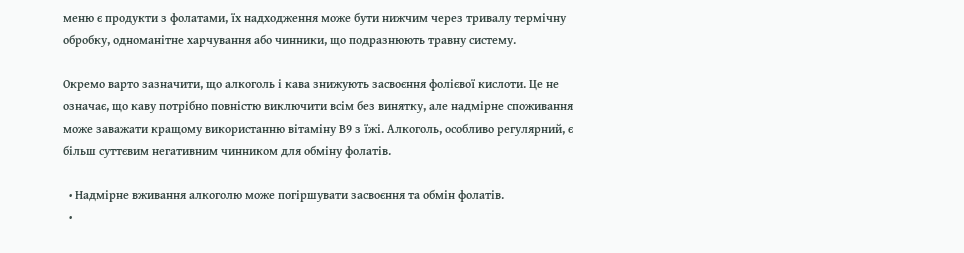меню є продукти з фолатами, їх надходження може бути нижчим через тривалу термічну обробку, одноманітне харчування або чинники, що подразнюють травну систему.

Окремо варто зазначити, що алкоголь і кава знижують засвоєння фолієвої кислоти. Це не означає, що каву потрібно повністю виключити всім без винятку, але надмірне споживання може заважати кращому використанню вітаміну В9 з їжі. Алкоголь, особливо регулярний, є більш суттєвим негативним чинником для обміну фолатів.

  • Надмірне вживання алкоголю може погіршувати засвоєння та обмін фолатів.
  •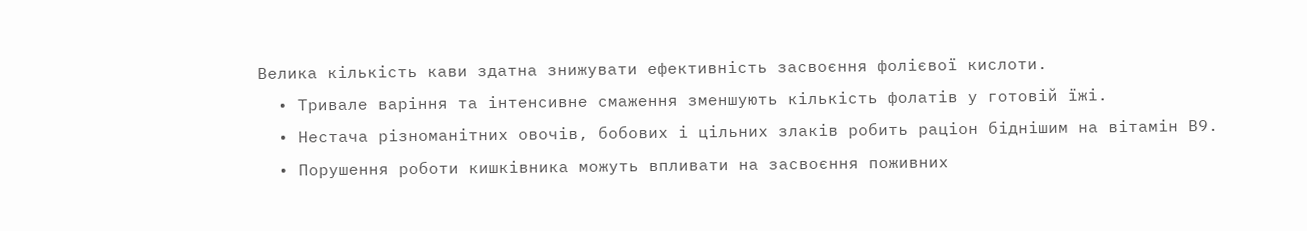Велика кількість кави здатна знижувати ефективність засвоєння фолієвої кислоти.
  • Тривале варіння та інтенсивне смаження зменшують кількість фолатів у готовій їжі.
  • Нестача різноманітних овочів, бобових і цільних злаків робить раціон біднішим на вітамін В9.
  • Порушення роботи кишківника можуть впливати на засвоєння поживних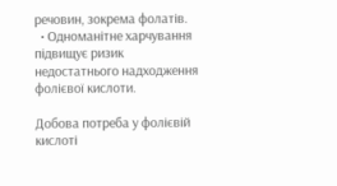речовин, зокрема фолатів.
  • Одноманітне харчування підвищує ризик недостатнього надходження фолієвої кислоти.

Добова потреба у фолієвій кислоті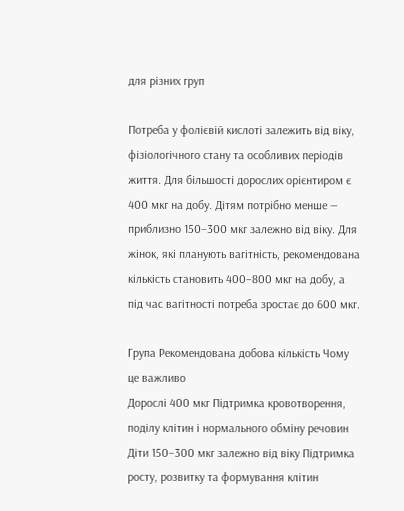для різних груп

Потреба у фолієвій кислоті залежить від віку, фізіологічного стану та особливих періодів життя. Для більшості дорослих орієнтиром є 400 мкг на добу. Дітям потрібно менше — приблизно 150–300 мкг залежно від віку. Для жінок, які планують вагітність, рекомендована кількість становить 400–800 мкг на добу, а під час вагітності потреба зростає до 600 мкг.

Група Рекомендована добова кількість Чому це важливо
Дорослі 400 мкг Підтримка кровотворення, поділу клітин і нормального обміну речовин
Діти 150–300 мкг залежно від віку Підтримка росту, розвитку та формування клітин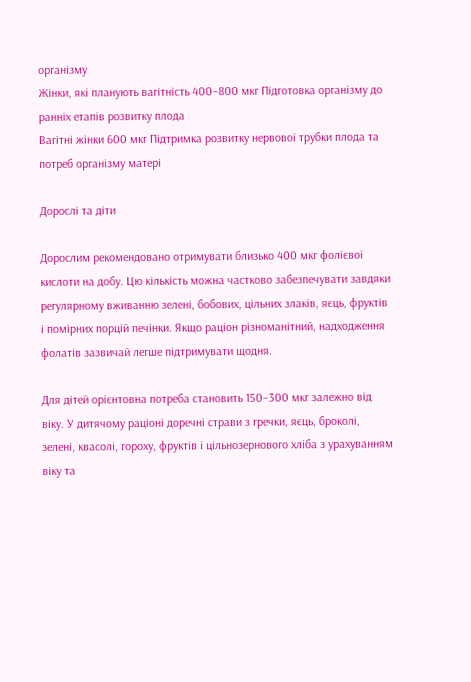організму
Жінки, які планують вагітність 400–800 мкг Підготовка організму до ранніх етапів розвитку плода
Вагітні жінки 600 мкг Підтримка розвитку нервової трубки плода та потреб організму матері

Дорослі та діти

Дорослим рекомендовано отримувати близько 400 мкг фолієвої кислоти на добу. Цю кількість можна частково забезпечувати завдяки регулярному вживанню зелені, бобових, цільних злаків, яєць, фруктів і помірних порцій печінки. Якщо раціон різноманітний, надходження фолатів зазвичай легше підтримувати щодня.

Для дітей орієнтовна потреба становить 150–300 мкг залежно від віку. У дитячому раціоні доречні страви з гречки, яєць, броколі, зелені, квасолі, гороху, фруктів і цільнозернового хліба з урахуванням віку та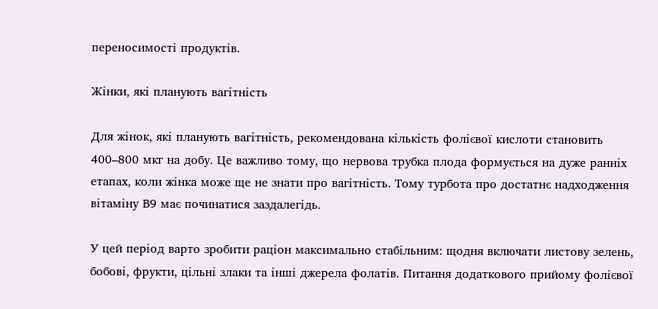переносимості продуктів.

Жінки, які планують вагітність

Для жінок, які планують вагітність, рекомендована кількість фолієвої кислоти становить 400–800 мкг на добу. Це важливо тому, що нервова трубка плода формується на дуже ранніх етапах, коли жінка може ще не знати про вагітність. Тому турбота про достатнє надходження вітаміну В9 має починатися заздалегідь.

У цей період варто зробити раціон максимально стабільним: щодня включати листову зелень, бобові, фрукти, цільні злаки та інші джерела фолатів. Питання додаткового прийому фолієвої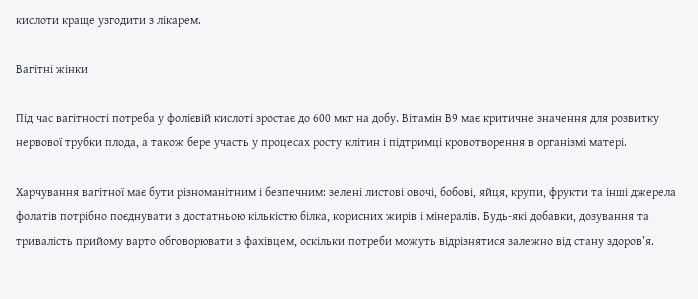кислоти краще узгодити з лікарем.

Вагітні жінки

Під час вагітності потреба у фолієвій кислоті зростає до 600 мкг на добу. Вітамін В9 має критичне значення для розвитку нервової трубки плода, а також бере участь у процесах росту клітин і підтримці кровотворення в організмі матері.

Харчування вагітної має бути різноманітним і безпечним: зелені листові овочі, бобові, яйця, крупи, фрукти та інші джерела фолатів потрібно поєднувати з достатньою кількістю білка, корисних жирів і мінералів. Будь-які добавки, дозування та тривалість прийому варто обговорювати з фахівцем, оскільки потреби можуть відрізнятися залежно від стану здоров’я.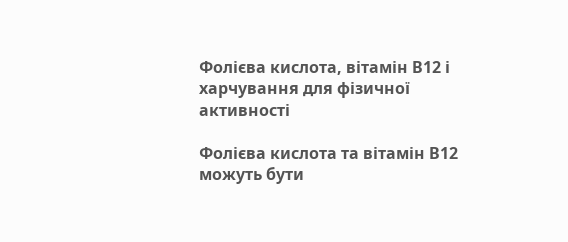Фолієва кислота, вітамін В12 і харчування для фізичної активності

Фолієва кислота та вітамін В12 можуть бути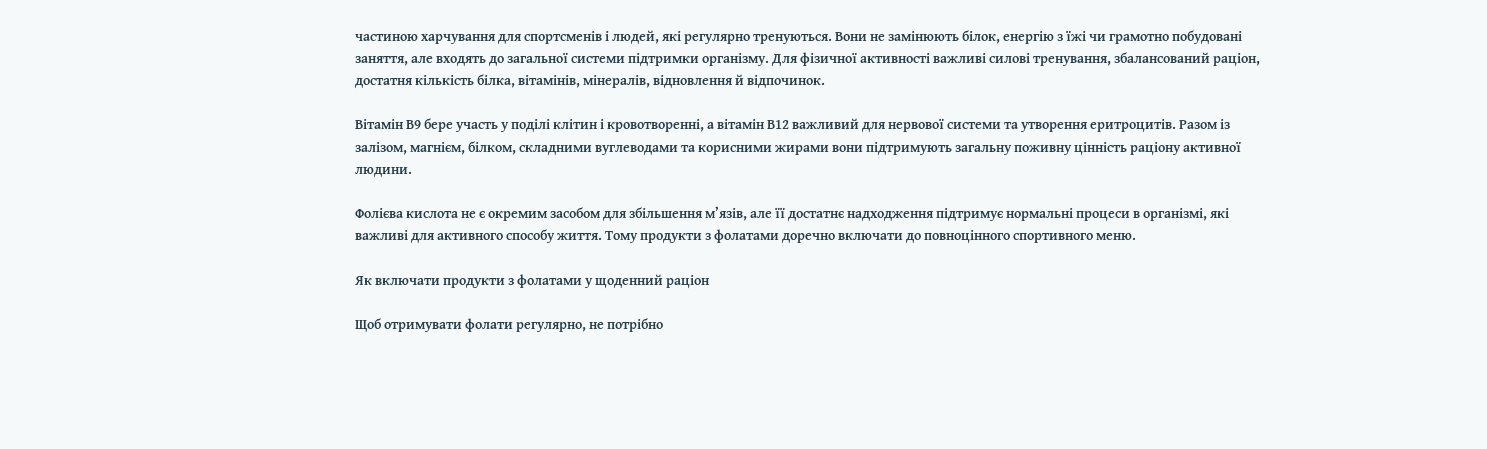частиною харчування для спортсменів і людей, які регулярно тренуються. Вони не замінюють білок, енергію з їжі чи грамотно побудовані заняття, але входять до загальної системи підтримки організму. Для фізичної активності важливі силові тренування, збалансований раціон, достатня кількість білка, вітамінів, мінералів, відновлення й відпочинок.

Вітамін В9 бере участь у поділі клітин і кровотворенні, а вітамін В12 важливий для нервової системи та утворення еритроцитів. Разом із залізом, магнієм, білком, складними вуглеводами та корисними жирами вони підтримують загальну поживну цінність раціону активної людини.

Фолієва кислота не є окремим засобом для збільшення м’язів, але її достатнє надходження підтримує нормальні процеси в організмі, які важливі для активного способу життя. Тому продукти з фолатами доречно включати до повноцінного спортивного меню.

Як включати продукти з фолатами у щоденний раціон

Щоб отримувати фолати регулярно, не потрібно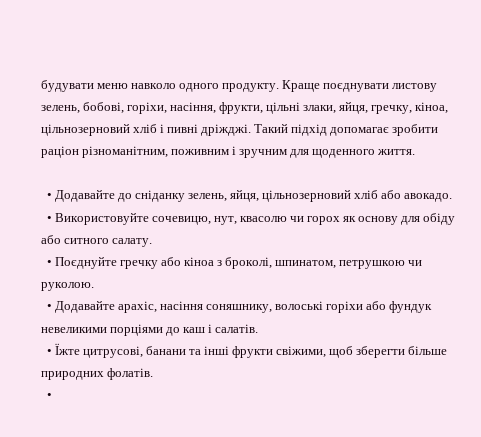будувати меню навколо одного продукту. Краще поєднувати листову зелень, бобові, горіхи, насіння, фрукти, цільні злаки, яйця, гречку, кіноа, цільнозерновий хліб і пивні дріжджі. Такий підхід допомагає зробити раціон різноманітним, поживним і зручним для щоденного життя.

  • Додавайте до сніданку зелень, яйця, цільнозерновий хліб або авокадо.
  • Використовуйте сочевицю, нут, квасолю чи горох як основу для обіду або ситного салату.
  • Поєднуйте гречку або кіноа з броколі, шпинатом, петрушкою чи руколою.
  • Додавайте арахіс, насіння соняшнику, волоські горіхи або фундук невеликими порціями до каш і салатів.
  • Їжте цитрусові, банани та інші фрукти свіжими, щоб зберегти більше природних фолатів.
  •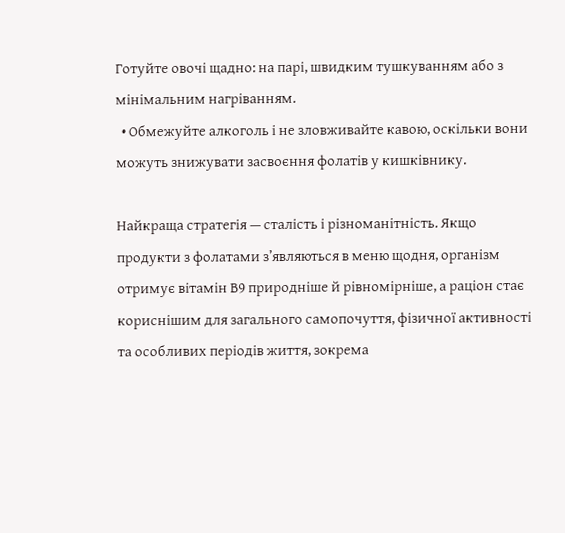Готуйте овочі щадно: на парі, швидким тушкуванням або з мінімальним нагріванням.
  • Обмежуйте алкоголь і не зловживайте кавою, оскільки вони можуть знижувати засвоєння фолатів у кишківнику.

Найкраща стратегія — сталість і різноманітність. Якщо продукти з фолатами з’являються в меню щодня, організм отримує вітамін В9 природніше й рівномірніше, а раціон стає кориснішим для загального самопочуття, фізичної активності та особливих періодів життя, зокрема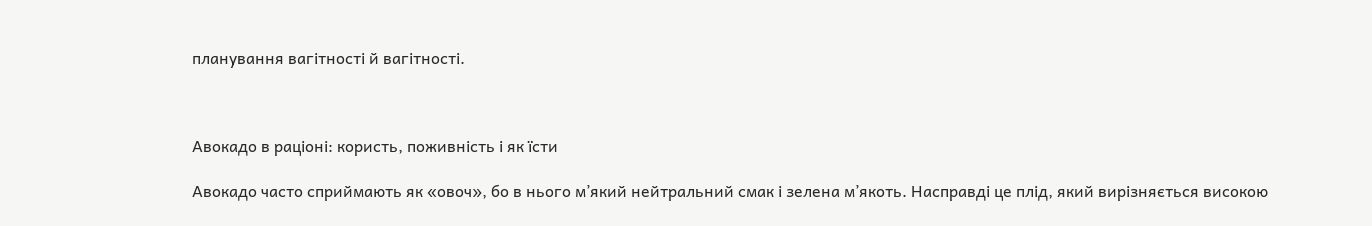планування вагітності й вагітності.



Авокадо в раціоні: користь, поживність і як їсти

Авокадо часто сприймають як «овоч», бо в нього м’який нейтральний смак і зелена м’якоть. Насправді це плід, який вирізняється високою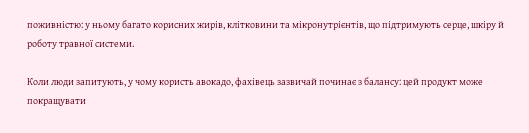поживністю: у ньому багато корисних жирів, клітковини та мікронутрієнтів, що підтримують серце, шкіру й роботу травної системи.

Коли люди запитують, у чому користь авокадо, фахівець зазвичай починає з балансу: цей продукт може покращувати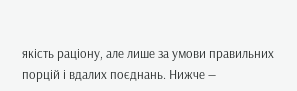якість раціону, але лише за умови правильних порцій і вдалих поєднань. Нижче —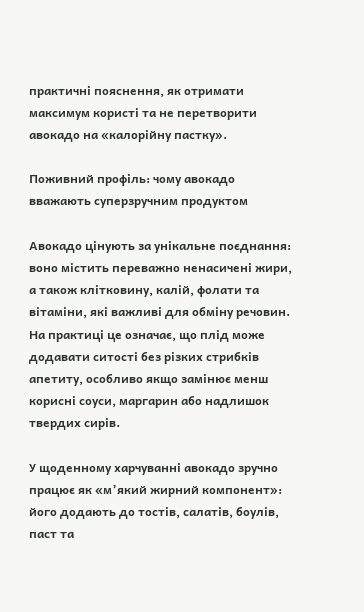практичні пояснення, як отримати максимум користі та не перетворити авокадо на «калорійну пастку».

Поживний профіль: чому авокадо вважають суперзручним продуктом

Авокадо цінують за унікальне поєднання: воно містить переважно ненасичені жири, а також клітковину, калій, фолати та вітаміни, які важливі для обміну речовин. На практиці це означає, що плід може додавати ситості без різких стрибків апетиту, особливо якщо замінює менш корисні соуси, маргарин або надлишок твердих сирів.

У щоденному харчуванні авокадо зручно працює як «м’який жирний компонент»: його додають до тостів, салатів, боулів, паст та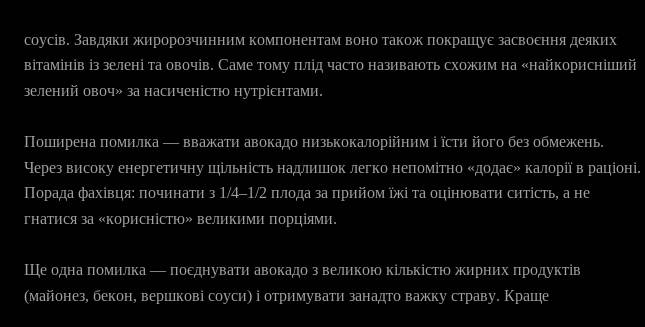соусів. Завдяки жиророзчинним компонентам воно також покращує засвоєння деяких вітамінів із зелені та овочів. Саме тому плід часто називають схожим на «найкорисніший зелений овоч» за насиченістю нутрієнтами.

Поширена помилка — вважати авокадо низькокалорійним і їсти його без обмежень. Через високу енергетичну щільність надлишок легко непомітно «додає» калорії в раціоні. Порада фахівця: починати з 1/4–1/2 плода за прийом їжі та оцінювати ситість, а не гнатися за «корисністю» великими порціями.

Ще одна помилка — поєднувати авокадо з великою кількістю жирних продуктів (майонез, бекон, вершкові соуси) і отримувати занадто важку страву. Краще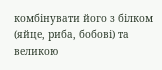комбінувати його з білком (яйце, риба, бобові) та великою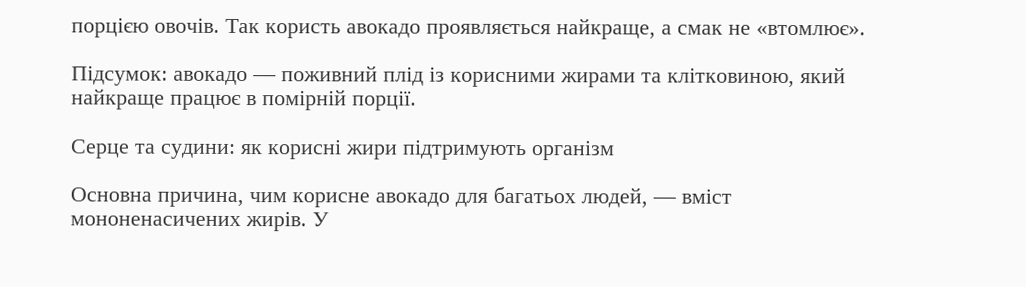порцією овочів. Так користь авокадо проявляється найкраще, а смак не «втомлює».

Підсумок: авокадо — поживний плід із корисними жирами та клітковиною, який найкраще працює в помірній порції.

Серце та судини: як корисні жири підтримують організм

Основна причина, чим корисне авокадо для багатьох людей, — вміст мононенасичених жирів. У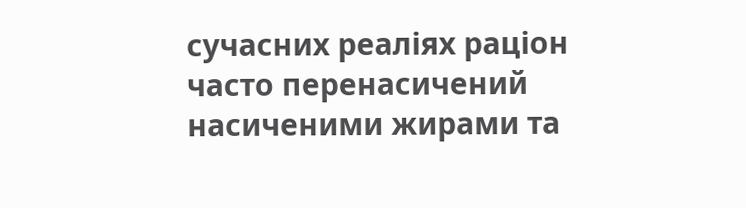сучасних реаліях раціон часто перенасичений насиченими жирами та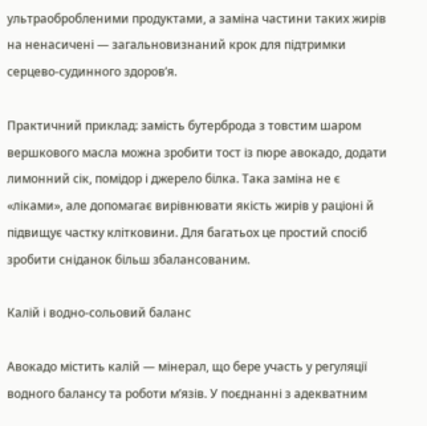ультраобробленими продуктами, а заміна частини таких жирів на ненасичені — загальновизнаний крок для підтримки серцево-судинного здоров’я.

Практичний приклад: замість бутерброда з товстим шаром вершкового масла можна зробити тост із пюре авокадо, додати лимонний сік, помідор і джерело білка. Така заміна не є «ліками», але допомагає вирівнювати якість жирів у раціоні й підвищує частку клітковини. Для багатьох це простий спосіб зробити сніданок більш збалансованим.

Калій і водно-сольовий баланс

Авокадо містить калій — мінерал, що бере участь у регуляції водного балансу та роботи м’язів. У поєднанні з адекватним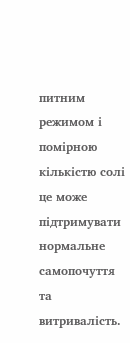питним режимом і помірною кількістю солі це може підтримувати нормальне самопочуття та витривалість.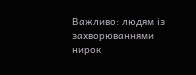Важливо: людям із захворюваннями нирок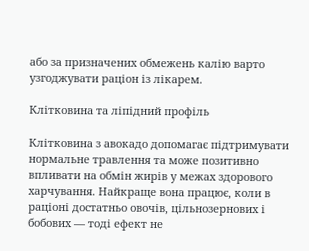або за призначених обмежень калію варто узгоджувати раціон із лікарем.

Клітковина та ліпідний профіль

Клітковина з авокадо допомагає підтримувати нормальне травлення та може позитивно впливати на обмін жирів у межах здорового харчування. Найкраще вона працює, коли в раціоні достатньо овочів, цільнозернових і бобових — тоді ефект не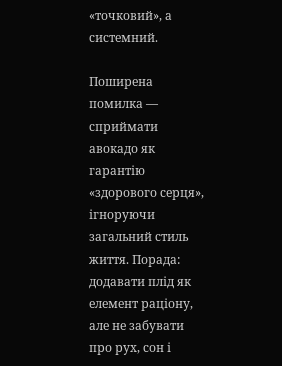«точковий», а системний.

Поширена помилка — сприймати авокадо як гарантію «здорового серця», ігноруючи загальний стиль життя. Порада: додавати плід як елемент раціону, але не забувати про рух, сон і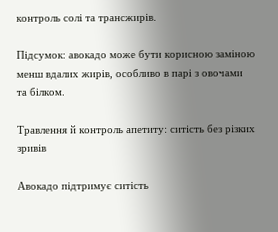контроль солі та трансжирів.

Підсумок: авокадо може бути корисною заміною менш вдалих жирів, особливо в парі з овочами та білком.

Травлення й контроль апетиту: ситість без різких зривів

Авокадо підтримує ситість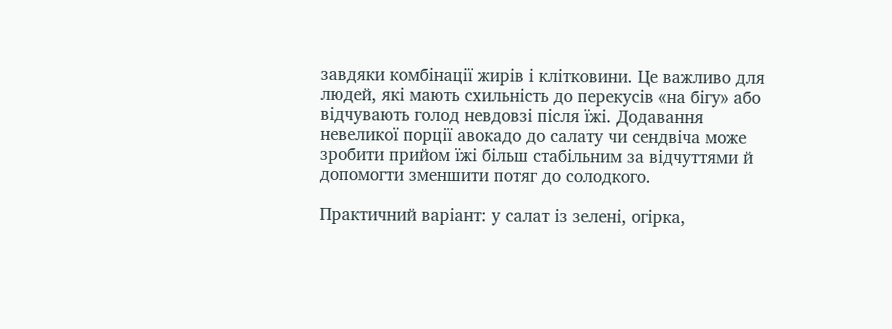завдяки комбінації жирів і клітковини. Це важливо для людей, які мають схильність до перекусів «на бігу» або відчувають голод невдовзі після їжі. Додавання невеликої порції авокадо до салату чи сендвіча може зробити прийом їжі більш стабільним за відчуттями й допомогти зменшити потяг до солодкого.

Практичний варіант: у салат із зелені, огірка,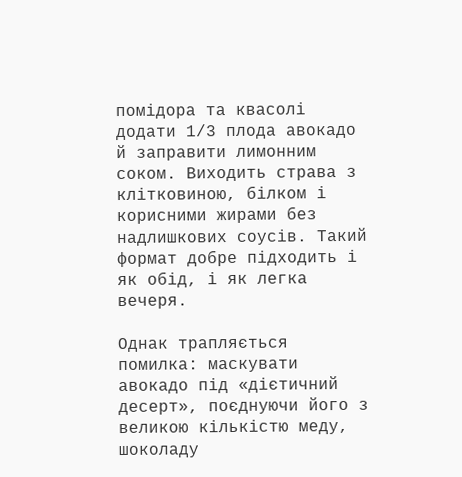помідора та квасолі додати 1/3 плода авокадо й заправити лимонним соком. Виходить страва з клітковиною, білком і корисними жирами без надлишкових соусів. Такий формат добре підходить і як обід, і як легка вечеря.

Однак трапляється помилка: маскувати авокадо під «дієтичний десерт», поєднуючи його з великою кількістю меду, шоколаду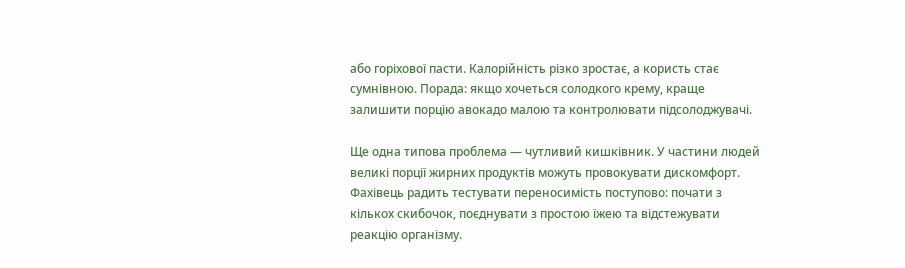або горіхової пасти. Калорійність різко зростає, а користь стає сумнівною. Порада: якщо хочеться солодкого крему, краще залишити порцію авокадо малою та контролювати підсолоджувачі.

Ще одна типова проблема — чутливий кишківник. У частини людей великі порції жирних продуктів можуть провокувати дискомфорт. Фахівець радить тестувати переносимість поступово: почати з кількох скибочок, поєднувати з простою їжею та відстежувати реакцію організму.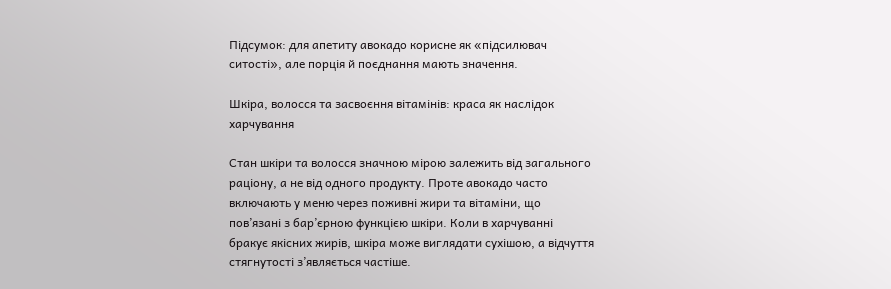Підсумок: для апетиту авокадо корисне як «підсилювач ситості», але порція й поєднання мають значення.

Шкіра, волосся та засвоєння вітамінів: краса як наслідок харчування

Стан шкіри та волосся значною мірою залежить від загального раціону, а не від одного продукту. Проте авокадо часто включають у меню через поживні жири та вітаміни, що пов’язані з бар’єрною функцією шкіри. Коли в харчуванні бракує якісних жирів, шкіра може виглядати сухішою, а відчуття стягнутості з’являється частіше.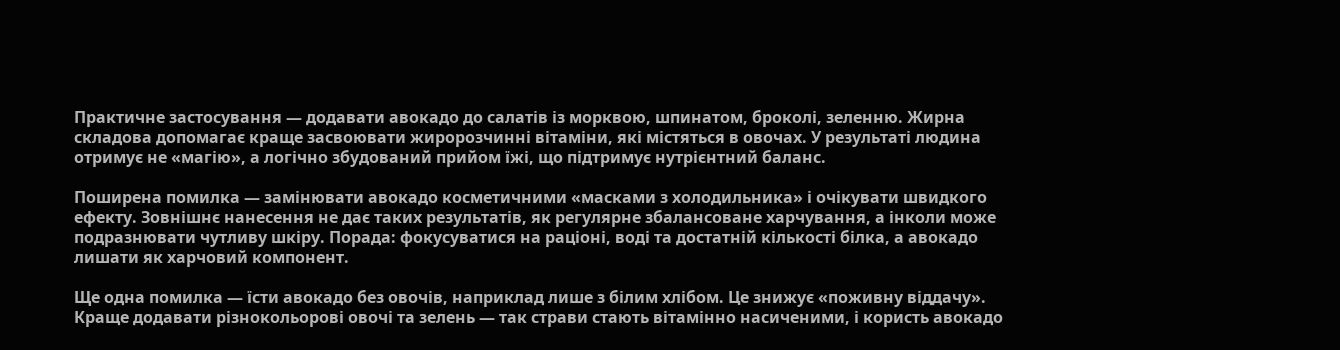Практичне застосування — додавати авокадо до салатів із морквою, шпинатом, броколі, зеленню. Жирна складова допомагає краще засвоювати жиророзчинні вітаміни, які містяться в овочах. У результаті людина отримує не «магію», а логічно збудований прийом їжі, що підтримує нутрієнтний баланс.

Поширена помилка — замінювати авокадо косметичними «масками з холодильника» і очікувати швидкого ефекту. Зовнішнє нанесення не дає таких результатів, як регулярне збалансоване харчування, а інколи може подразнювати чутливу шкіру. Порада: фокусуватися на раціоні, воді та достатній кількості білка, а авокадо лишати як харчовий компонент.

Ще одна помилка — їсти авокадо без овочів, наприклад лише з білим хлібом. Це знижує «поживну віддачу». Краще додавати різнокольорові овочі та зелень — так страви стають вітамінно насиченими, і користь авокадо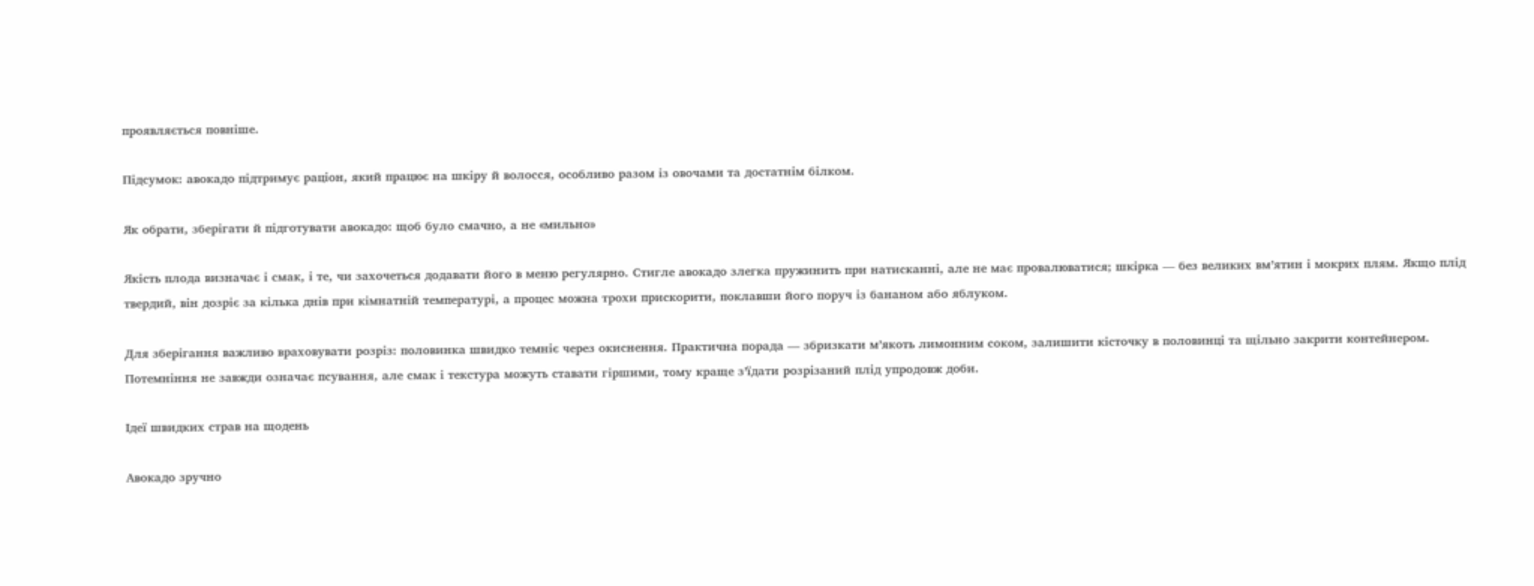проявляється повніше.

Підсумок: авокадо підтримує раціон, який працює на шкіру й волосся, особливо разом із овочами та достатнім білком.

Як обрати, зберігати й підготувати авокадо: щоб було смачно, а не «мильно»

Якість плода визначає і смак, і те, чи захочеться додавати його в меню регулярно. Стигле авокадо злегка пружинить при натисканні, але не має провалюватися; шкірка — без великих вм’ятин і мокрих плям. Якщо плід твердий, він дозріє за кілька днів при кімнатній температурі, а процес можна трохи прискорити, поклавши його поруч із бананом або яблуком.

Для зберігання важливо враховувати розріз: половинка швидко темніє через окиснення. Практична порада — збризкати м’якоть лимонним соком, залишити кісточку в половинці та щільно закрити контейнером. Потемніння не завжди означає псування, але смак і текстура можуть ставати гіршими, тому краще з’їдати розрізаний плід упродовж доби.

Ідеї швидких страв на щодень

Авокадо зручно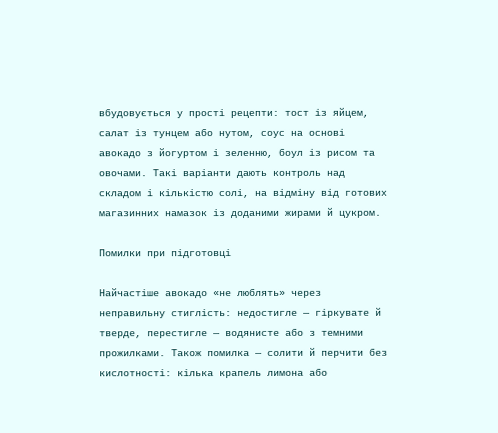вбудовується у прості рецепти: тост із яйцем, салат із тунцем або нутом, соус на основі авокадо з йогуртом і зеленню, боул із рисом та овочами. Такі варіанти дають контроль над складом і кількістю солі, на відміну від готових магазинних намазок із доданими жирами й цукром.

Помилки при підготовці

Найчастіше авокадо «не люблять» через неправильну стиглість: недостигле — гіркувате й тверде, перестигле — водянисте або з темними прожилками. Також помилка — солити й перчити без кислотності: кілька крапель лимона або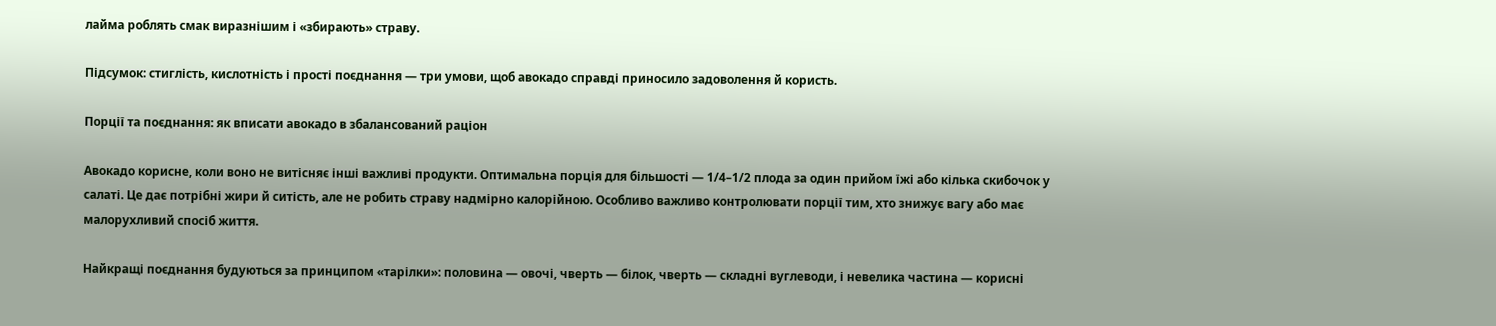лайма роблять смак виразнішим і «збирають» страву.

Підсумок: стиглість, кислотність і прості поєднання — три умови, щоб авокадо справді приносило задоволення й користь.

Порції та поєднання: як вписати авокадо в збалансований раціон

Авокадо корисне, коли воно не витісняє інші важливі продукти. Оптимальна порція для більшості — 1/4–1/2 плода за один прийом їжі або кілька скибочок у салаті. Це дає потрібні жири й ситість, але не робить страву надмірно калорійною. Особливо важливо контролювати порції тим, хто знижує вагу або має малорухливий спосіб життя.

Найкращі поєднання будуються за принципом «тарілки»: половина — овочі, чверть — білок, чверть — складні вуглеводи, і невелика частина — корисні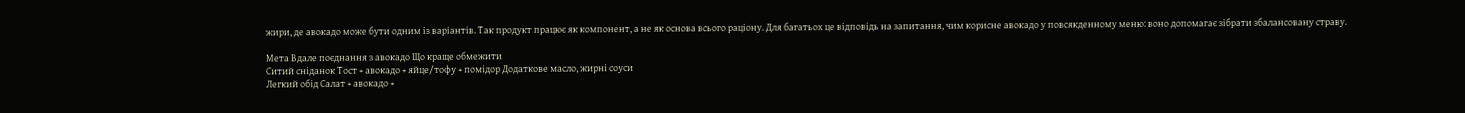жири, де авокадо може бути одним із варіантів. Так продукт працює як компонент, а не як основа всього раціону. Для багатьох це відповідь на запитання, чим корисне авокадо у повсякденному меню: воно допомагає зібрати збалансовану страву.

Мета Вдале поєднання з авокадо Що краще обмежити
Ситий сніданок Тост + авокадо + яйце/тофу + помідор Додаткове масло, жирні соуси
Легкий обід Салат + авокадо +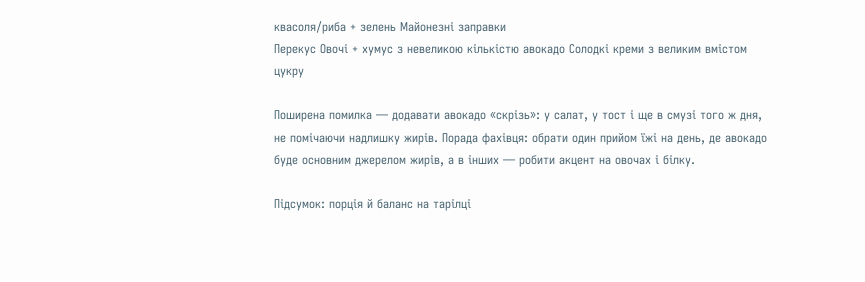квасоля/риба + зелень Майонезні заправки
Перекус Овочі + хумус з невеликою кількістю авокадо Солодкі креми з великим вмістом цукру

Поширена помилка — додавати авокадо «скрізь»: у салат, у тост і ще в смузі того ж дня, не помічаючи надлишку жирів. Порада фахівця: обрати один прийом їжі на день, де авокадо буде основним джерелом жирів, а в інших — робити акцент на овочах і білку.

Підсумок: порція й баланс на тарілці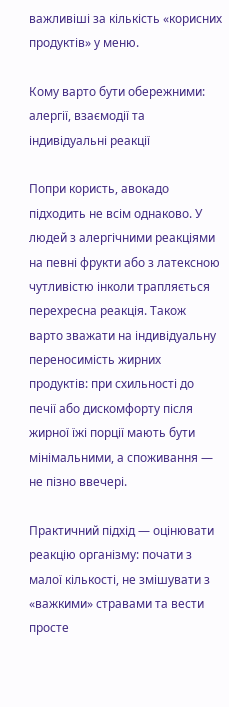важливіші за кількість «корисних продуктів» у меню.

Кому варто бути обережними: алергії, взаємодії та індивідуальні реакції

Попри користь, авокадо підходить не всім однаково. У людей з алергічними реакціями на певні фрукти або з латексною чутливістю інколи трапляється перехресна реакція. Також варто зважати на індивідуальну переносимість жирних продуктів: при схильності до печії або дискомфорту після жирної їжі порції мають бути мінімальними, а споживання — не пізно ввечері.

Практичний підхід — оцінювати реакцію організму: почати з малої кількості, не змішувати з «важкими» стравами та вести просте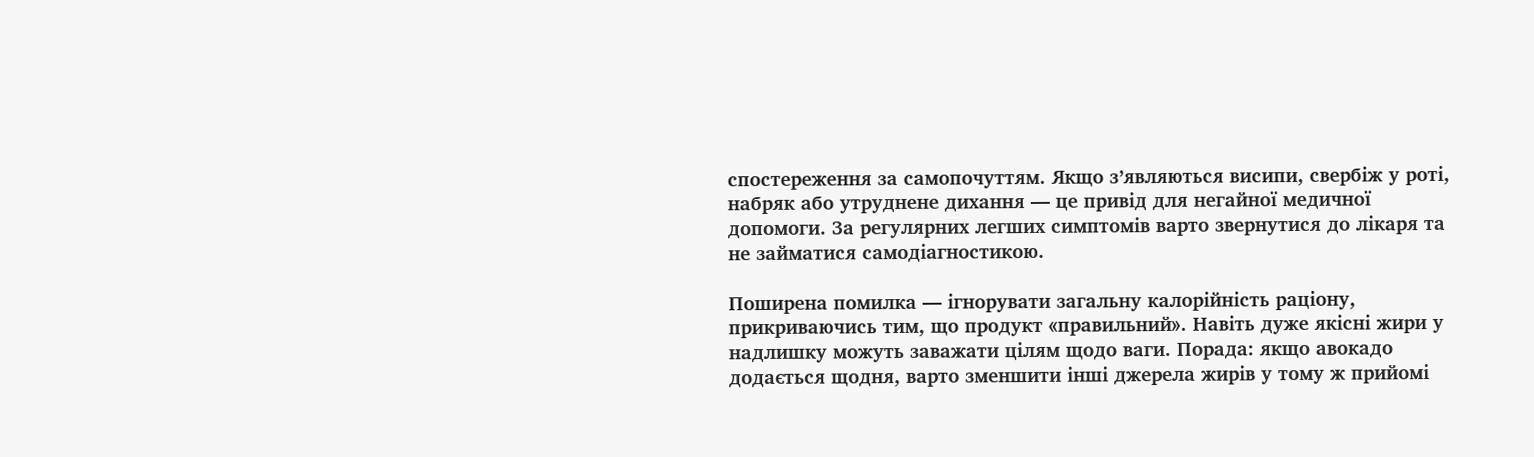спостереження за самопочуттям. Якщо з’являються висипи, свербіж у роті, набряк або утруднене дихання — це привід для негайної медичної допомоги. За регулярних легших симптомів варто звернутися до лікаря та не займатися самодіагностикою.

Поширена помилка — ігнорувати загальну калорійність раціону, прикриваючись тим, що продукт «правильний». Навіть дуже якісні жири у надлишку можуть заважати цілям щодо ваги. Порада: якщо авокадо додається щодня, варто зменшити інші джерела жирів у тому ж прийомі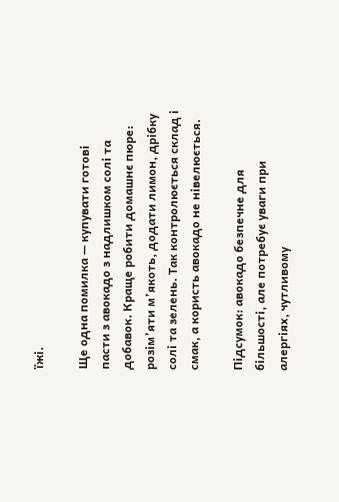їжі.

Ще одна помилка — купувати готові пасти з авокадо з надлишком солі та добавок. Краще робити домашнє пюре: розім’яти м’якоть, додати лимон, дрібку солі та зелень. Так контролюється склад і смак, а користь авокадо не нівелюється.

Підсумок: авокадо безпечне для більшості, але потребує уваги при алергіях, чутливому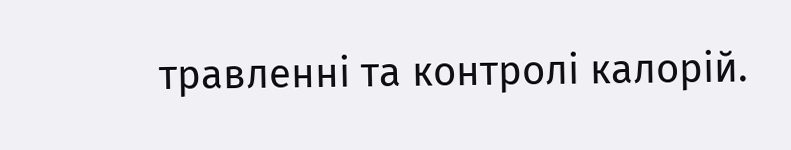травленні та контролі калорій.